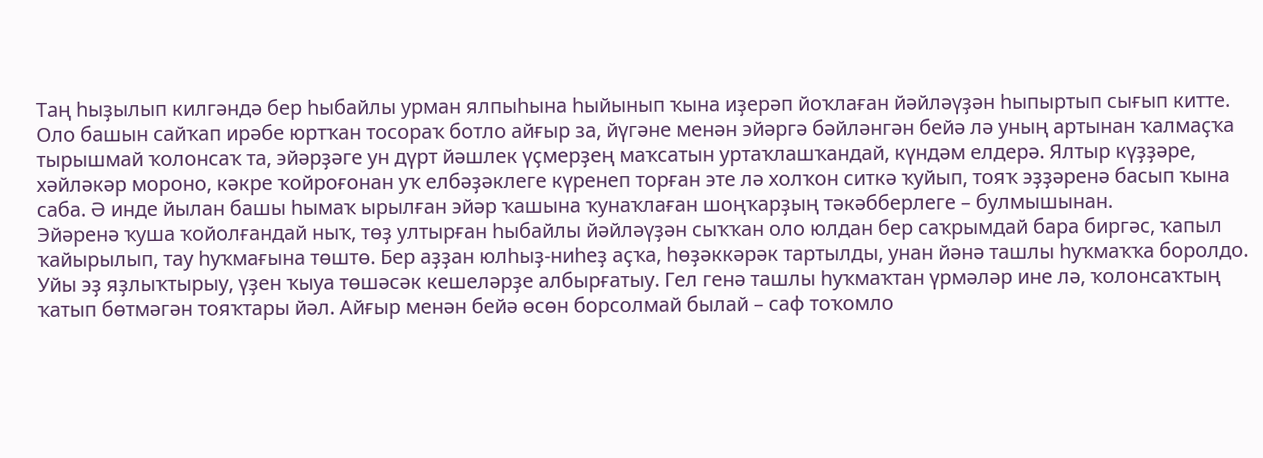Taң һыҙылып килгәндә бер һыбайлы урман ялпыһына һыйынып ҡына иҙерәп йоҡлаған йәйләүҙән һыпыртып сығып китте.
Оло башын сайҡап ирәбе юртҡан тосораҡ ботло айғыр за, йүгәне менән эйәргә бәйләнгән бейә лә уның артынан ҡалмаҫҡа тырышмай ҡолонсаҡ та, эйәрҙәге ун дүрт йәшлек үҫмерҙең маҡсатын уртаҡлашҡандай, күндәм елдерә. Ялтыр күҙҙәре, хәйләкәр мороно, кәкре ҡойроғонан уҡ елбәҙәклеге күренеп торған эте лә холҡон ситкә ҡуйып, тояҡ эҙҙәренә басып ҡына саба. Ә инде йылан башы һымаҡ ырылған эйәр ҡашына ҡунаҡлаған шоңҡарҙың тәкәбберлеге – булмышынан.
Эйәренә ҡуша ҡойолғандай ныҡ, төҙ ултырған һыбайлы йәйләүҙән сыҡҡан оло юлдан бер саҡрымдай бара биргәс, ҡапыл ҡайырылып, тау һуҡмағына төштө. Бер аҙҙан юлһыҙ-ниһеҙ аҫҡа, һөҙәккәрәк тартылды, унан йәнә ташлы һуҡмаҡҡа боролдо. Уйы эҙ яҙлыҡтырыу, үҙен ҡыуа төшәсәк кешеләрҙе албырғатыу. Гел генә ташлы һуҡмаҡтан үрмәләр ине лә, ҡолонсаҡтың ҡатып бөтмәгән тояҡтары йәл. Айғыр менән бейә өсөн борсолмай былай – саф тоҡомло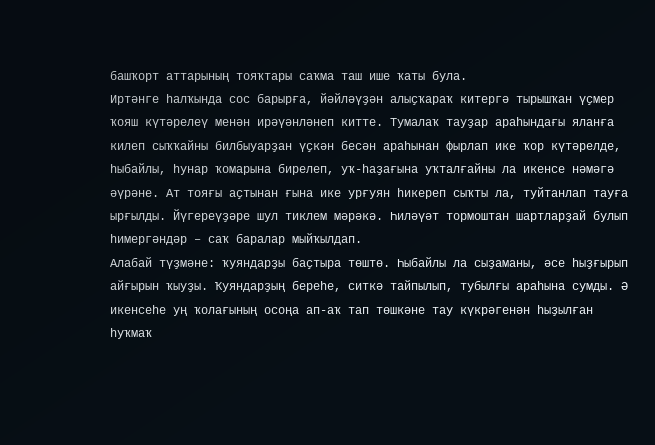башҡорт аттарының тояҡтары саҡма таш ише ҡаты була.
Иртәнге һалҡында сос барырға, йәйләүҙән алыҫҡараҡ китергә тырышҡан үҫмер ҡояш күтәрелеү менән ирәүәнләнеп китте. Тумалаҡ тауҙар араһындағы яланға килеп сыҡҡайны билбыуарҙан үҫкән бесән араһынан фырлап ике ҡор күтәрелде, һыбайлы, һунар ҡомарына бирелеп, уҡ-һаҙағына уҡталғайны ла икенсе нәмәгә әүрәне. Ат тояғы аҫтынан ғына ике урғуян һикереп сыҡты ла, туйтанлап тауға ырғылды. Йүгереүҙәре шул тиклем мәрәкә. Һиләүәт тормоштан шартларҙай булып һимергәндәр – саҡ баралар мыйҡылдап.
Алабай түҙмәне: ҡуяндарҙы баҫтыра төштө. Һыбайлы ла сыҙаманы, әсе һыҙғырып айғырын ҡыуҙы. Ҡуяндарҙың береһе, ситкә тайпылып, тубылғы араһына сумды. Ә икенсеһе уң ҡолағының осоңа ап-аҡ тап төшкәне тау күкрәгенән һыҙылған һуҡмаҡ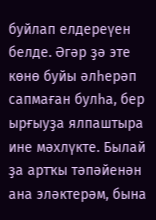буйлап елдереүен белде. Әгәр ҙә эте көнө буйы әлһерәп сапмаған булһа, бер ырғыуҙа ялпаштыра ине мәхлүкте. Былай ҙа артҡы тәпәйенән ана эләктерәм, бына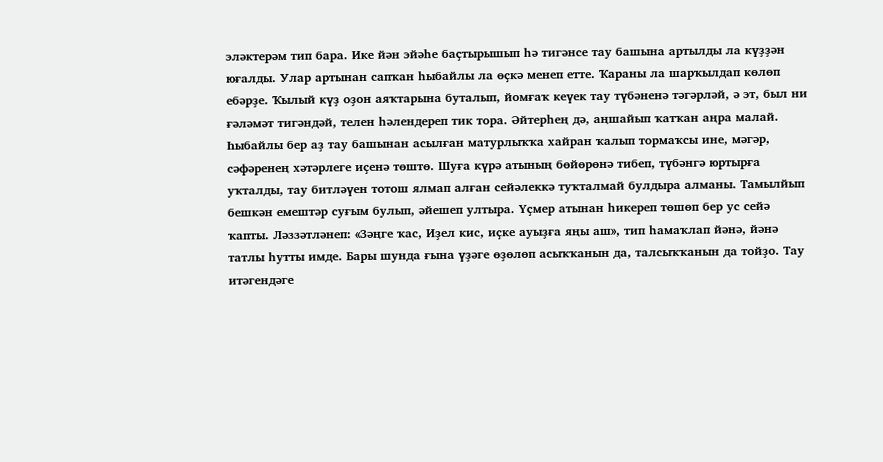эләктерәм тип бара. Ике йән эйәһе баҫтырышып һә тигәнсе тау башына артылды ла күҙҙән юғалды. Улар артынан сапҡан һыбайлы ла өҫкә менеп етте. Ҡараны ла шарҡылдап көлөп ебәрҙе. Ҡылый күҙ оҙон аяҡтарына буталып, йомғаҡ кеүек тау түбәненә тәгәрләй, ә эт, был ни ғәләмәт тигәндәй, телен һәлендереп тик тора. Әйтерһең дә, аңшайып ҡатҡан аңра малай.
Һыбайлы бер аҙ тау башынан асылған матурлыҡҡа хайран ҡалып тормаҡсы ине, мәгәр, сәфәренең хәтәрлеге иҫенә төштө. Шуға күрә атының бөйөрөнә тибеп, түбәнгә юртырға уҡталды, тау битләүен тотош ялмап алған сейәлеккә туҡталмай булдыра алманы. Тамылйып бешкән емештәр суғым булып, әйешеп ултыра. Үҫмер атынан һикереп төшөп бер ус сейә ҡапты. Ләззәтләнеп: «Зәңге ҡас, Иҙел кис, иҫке ауыҙға яңы аш», тип һамаҡлап йәнә, йәнә татлы һутты имде. Бары шунда ғына үҙәге өҙөлөп асыҡҡанын да, талсыҡҡанын да тойҙо. Тау итәгендәге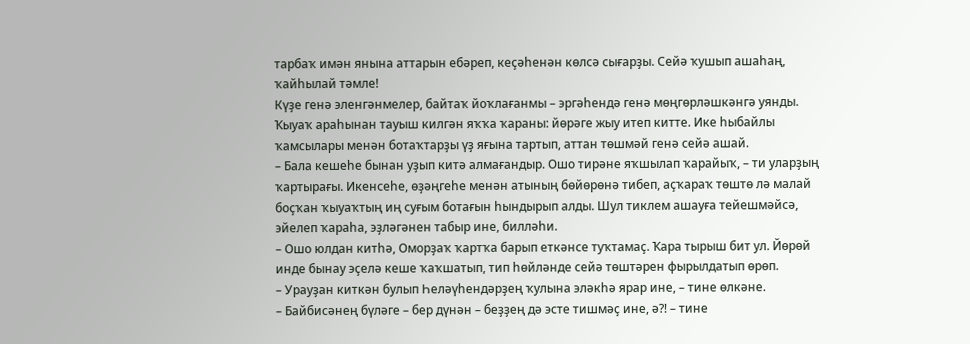тарбаҡ имән янына аттарын ебәреп, кеҫәһенән көлсә сығарҙы. Сейә ҡушып ашаһаң, ҡайһылай тәмле!
Күҙе генә эленгәнмелер, байтаҡ йоҡлағанмы – эргәһендә генә мөңгөрләшкәнгә уянды. Ҡыуаҡ араһынан тауыш килгән яҡҡа ҡараны: йөрәге жыу итеп китте. Ике һыбайлы ҡамсылары менән ботаҡтарҙы үҙ яғына тартып, аттан төшмәй генә сейә ашай.
– Бала кешеһе бынан уҙып китә алмағандыр. Ошо тирәне яҡшылап ҡарайыҡ, – ти уларҙың ҡартырағы. Икенсеһе, өҙәңгеһе менән атының бөйөрөнә тибеп, аҫҡараҡ төштө лә малай боҫҡан ҡыуаҡтың иң суғым ботағын һындырып алды. Шул тиклем ашауға тейешмәйсә, эйелеп ҡараһа, эҙләгәнен табыр ине, билләһи.
– Ошо юлдан китһә, Оморҙаҡ ҡартҡа барып еткәнсе туҡтамаҫ. Ҡара тырыш бит ул. Йөрөй инде бынау эҫелә кеше ҡаҡшатып, тип һөйләнде сейә төштәрен фырылдатып өрөп.
– Урауҙан киткән булып Һеләүһендәрҙең ҡулына эләкһә ярар ине, – тине өлкәне.
– Байбисәнең бүләге – бер дүнән – беҙҙең дә эсте тишмәҫ ине, ә?! – тине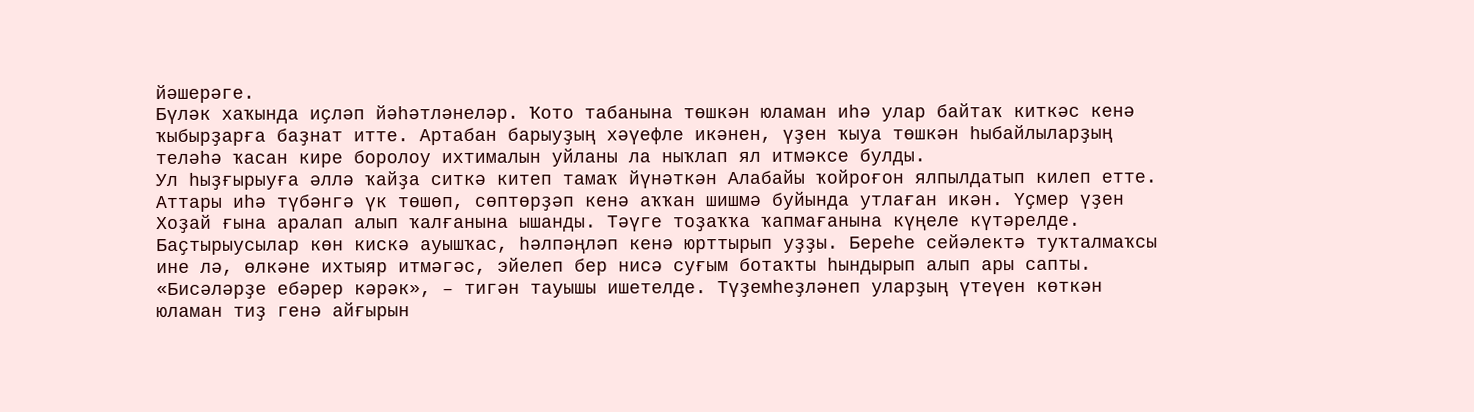йәшерәге.
Бүләк хаҡында иҫләп йәһәтләнеләр. Ҡото табанына төшкән юламан иһә улар байтаҡ киткәс кенә ҡыбырҙарға баҙнат итте. Артабан барыуҙың хәүефле икәнен, үҙен ҡыуа төшкән һыбайлыларҙың теләһә ҡасан кире боролоу ихтималын уйланы ла ныҡлап ял итмәксе булды.
Ул һыҙғырыуға әллә ҡайҙа ситкә китеп тамаҡ йүнәткән Алабайы ҡойроғон ялпылдатып килеп етте. Аттары иһә түбәнгә үк төшөп, сөптөрҙәп кенә аҡҡан шишмә буйында утлаған икән. Үҫмер үҙен Хоҙай ғына аралап алып ҡалғанына ышанды. Тәүге тоҙаҡҡа ҡапмағанына күңеле күтәрелде.
Баҫтырыусылар көн кискә ауышҡас, һәлпәңләп кенә юрттырып уҙҙы. Береһе сейәлектә туҡталмаҡсы ине лә, өлкәне ихтыяр итмәгәс, эйелеп бер нисә суғым ботаҡты һындырып алып ары сапты. «Бисәләрҙе ебәрер кәрәк», – тигән тауышы ишетелде. Түҙемһеҙләнеп уларҙың үтеүен көткән юламан тиҙ генә айғырын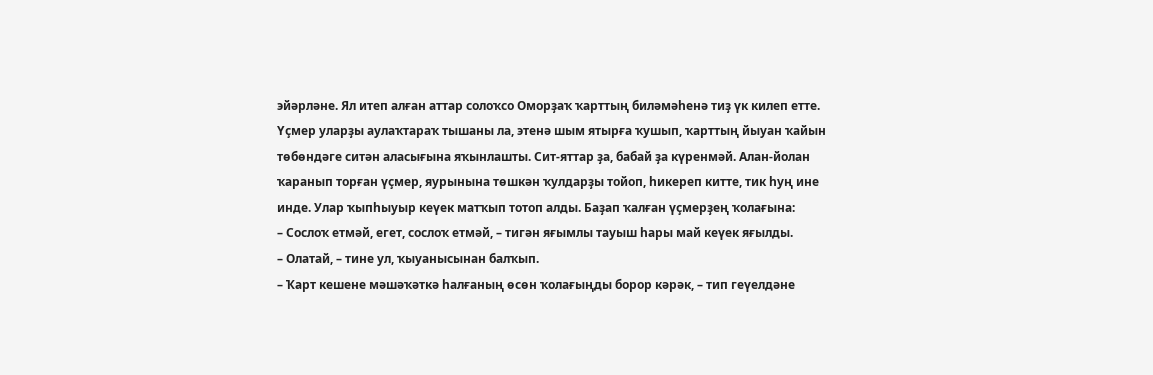эйәрләне. Ял итеп алған аттар солоҡсо Оморҙаҡ ҡарттың биләмәһенә тиҙ үк килеп етте. Үҫмер уларҙы аулаҡтараҡ тышаны ла, этенә шым ятырға ҡушып, ҡарттың йыуан ҡайын төбөндәге ситән аласығына яҡынлашты. Сит-яттар ҙа, бабай ҙа күренмәй. Алан-йолан ҡаранып торған үҫмер, яурынына төшкән ҡулдарҙы тойоп, һикереп китте, тик һуң ине инде. Улар ҡыпһыуыр кеүек матҡып тотоп алды. Баҙап ҡалған үҫмерҙең ҡолағына:
– Сослоҡ етмәй, егет, сослоҡ етмәй, – тигән яғымлы тауыш һары май кеүек яғылды.
– Олатай, – тине ул, ҡыуанысынан балҡып.
– Ҡарт кешене мәшәҡәткә һалғаның өсөн ҡолағыңды борор кәрәк, – тип геүелдәне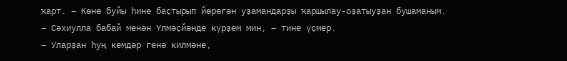ҡарт. – Көнө буйы һине баҫтырып йөрөгән уҙамандарҙы ҡаршылау-оҙатыуҙан бушаманым.
– Сәхиулла бабай менән Үлмәҫйәнде күрҙем мин, – тине үҫмер.
– Уларҙан һуң кемдәр генә килмәне,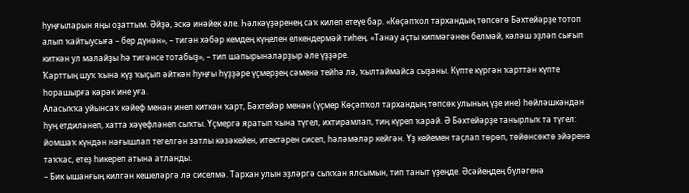һуңғыларын яңы оҙаттым. Әйҙә, эскә инәйек әле. Һәлкәүҙәренең саҡ килеп етеүе бар. «Көҫәпҡол тархандың төпсөгө Бәхтейәрҙе тотоп алып ҡайтыусыға – бер дүнән», – тигән хәбәр кемдең күңелен елкендермәй тиһең. «Танау аҫты кипмәгәнен белмәй, кәләш эҙләп сығып киткән ул малайҙы һә тигәнсе тотабыҙ», – тип шапырыналарҙыр әле үҙҙәре.
Ҡарттың шуҡ ҡына күҙ ҡыҫып әйткән һуңғы һүҙҙәре үҫмерҙең сәменә тейһә лә, ҡылтаймайса сыҙаны. Күпте күргән ҡарттан күпте һорашырға кәрәк ине уға.
Аласыҡҡа уйынсаҡ кәйеф менән инеп киткән ҡарт, Бәхтейәр менән (үҫмер Көҫәпҡол тархандың төпсөк улының үҙе ине) һөйләшкәндән һуң етдиләнеп, хатта хәүефләнеп сыҡты. Үҫмергә яратып ҡына түгел, ихтирамлап, тиң күреп ҡарай. Ә Бәхтейәрҙе танырлыҡ та түгел: йомшаҡ күндән нағышлап тегелгән затлы кәзәкейен, итектәрен сисеп, һәләмәләр кейгән. Үҙ кейемен таҫлап төрөп, төйөнсөктө эйәренә таҡҡас, етеҙ һикереп атына атланды.
– Бик ышанғың килгән кешеләргә лә сиселмә. Тархан улын эҙләргә сыҡҡан ялсымын, тип таныт үҙеңде. Әсәйеңдең бүләгенә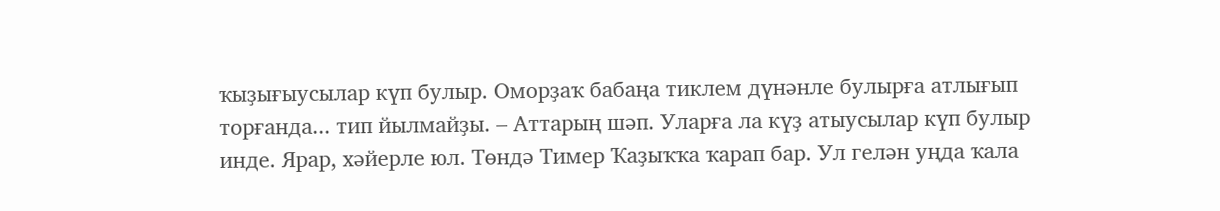ҡыҙығыусылар күп булыр. Оморҙаҡ бабаңа тиклем дүнәнле булырға атлығып торғанда... тип йылмайҙы. – Аттарың шәп. Уларға ла күҙ атыусылар күп булыр инде. Ярар, хәйерле юл. Төндә Тимер Ҡаҙыҡҡа ҡарап бар. Ул гелән уңда ҡала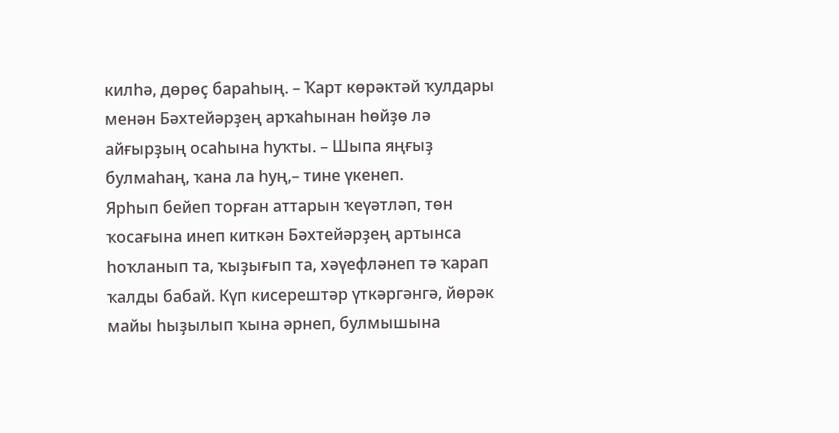килһә, дөрөҫ бараһың. – Ҡарт көрәктәй ҡулдары менән Бәхтейәрҙең арҡаһынан һөйҙө лә айғырҙың осаһына һуҡты. – Шыпа яңғыҙ булмаһаң, ҡана ла һуң,– тине үкенеп.
Ярһып бейеп торған аттарын ҡеүәтләп, төн ҡосағына инеп киткән Бәхтейәрҙең артынса һоҡланып та, ҡыҙығып та, хәүефләнеп тә ҡарап ҡалды бабай. Күп кисерештәр үткәргәнгә, йөрәк майы һыҙылып ҡына әрнеп, булмышына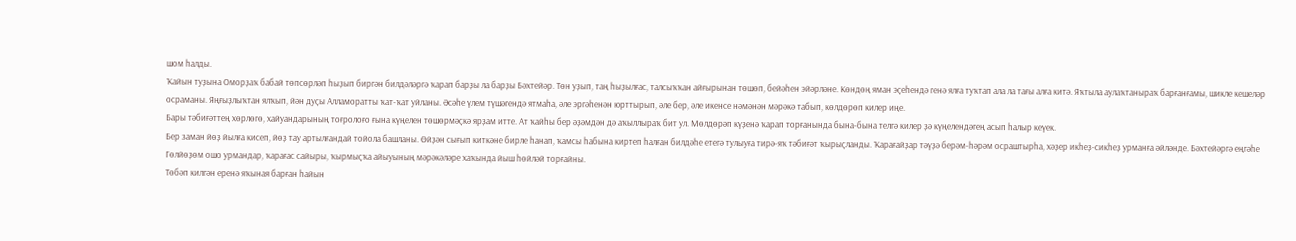шом һалды.
Ҡайын туҙына Оморҙаҡ бабай төпсөрләп һыҙып биргән билдәләргә ҡарап барҙы ла барҙы Бәхтейәр. Төн уҙып, таң һыҙылғас, талсыҡҡан айғырынан төшөп, бейәһен эйәрләне. Көндөң яман эҫеһендә генә ялға туҡтап ала ла тағы алға китә. Яҡтыла аулаҡтаныраҡ барғанғамы, шикле кешеләр осраманы. Яңғыҙлыҡтан ялҡып, йән дуҫы Алламоратты ҡат-ҡат уйланы. Әсәһе үлем түшәгендә ятмаһа, әле эргәһенән юрттырып, әле бер, әле икенсе нәмәнән мәрәкә табып, көлдөрөп килер иңе.
Бары тәбиғәттең хөрлөгө, хайуандарының тоғролоғо ғына күңелен төшөрмәҫкә ярҙам итте. Ат ҡайһы бер әҙәмдән дә аҡыллыраҡ бит ул. Мөлдөрәп күҙенә ҡарап торғанында бына-бына телгә килер ҙә күңелендәгең асып һалыр кеүек.
Бер заман йөҙ йылға кисеп, йөҙ тау артылғандай тойола башланы. Өйҙән сығып киткәне бирле һанап, ҡамсы һабына киртеп һалған билдәһе етегә тулыуға тирә-яҡ тәбиғәт ҡырыҫланды. Ҡарағайҙар тәүҙә берәм-һәрәм осраштырһа, хәҙер икһеҙ-сикһеҙ урманға әйләнде. Бәхтейәргә еңгәһе Гөлйөҙөм ошо урмандар, ҡарағас сайыры, ҡырмыҫҡа айыуының мәрәкәләре хаҡында йыш һөйләй торғайны.
Төбәп килгән еренә яҡыная барған һайын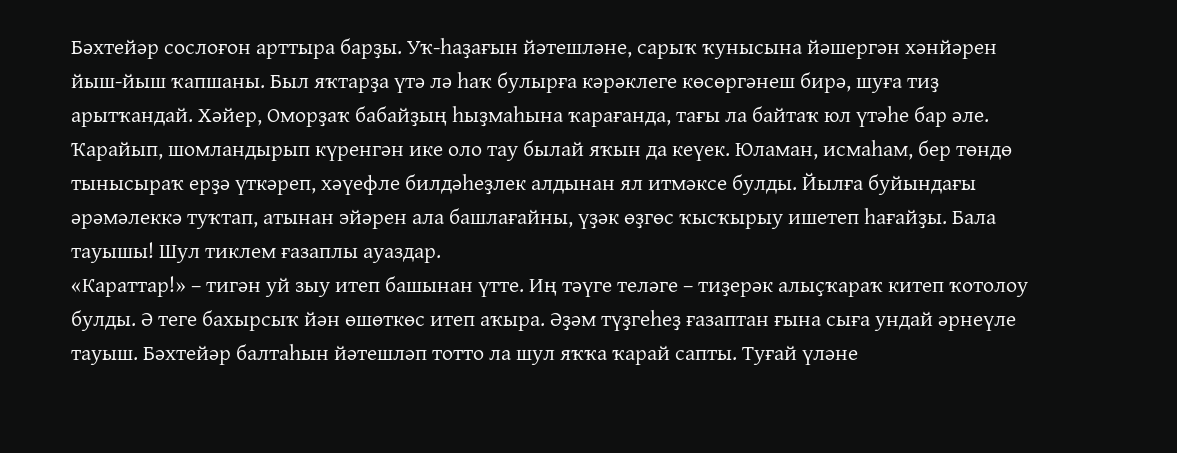Бәхтейәр сослоғон арттыра барҙы. Уҡ-һаҙағын йәтешләне, сарыҡ ҡунысына йәшергән хәнйәрен йыш-йыш ҡапшаны. Был яҡтарҙа үтә лә һаҡ булырға кәрәклеге көсөргәнеш бирә, шуға тиҙ арытҡандай. Хәйер, Оморҙаҡ бабайҙың һыҙмаһына ҡарағанда, тағы ла байтаҡ юл үтәһе бар әле.
Ҡарайып, шомландырып күренгән ике оло тау былай яҡын да кеүек. Юламан, исмаһам, бер төндө тынысыраҡ ерҙә үткәреп, хәүефле билдәһеҙлек алдынан ял итмәксе булды. Йылға буйындағы әрәмәлеккә туҡтап, атынан эйәрен ала башлағайны, үҙәк өҙгөс ҡысҡырыу ишетеп һағайҙы. Бала тауышы! Шул тиклем ғазаплы ауаздар.
«Караттар!» – тигән уй зыу итеп башынан үтте. Иң тәүге теләге – тиҙерәк алыҫҡараҡ китеп ҡотолоу булды. Ә теге бахырсыҡ йән өшөткөс итеп аҡыра. Әҙәм түҙгеһеҙ ғазаптан ғына сыға ундай әрнеүле тауыш. Бәхтейәр балтаһын йәтешләп тотто ла шул яҡҡа ҡарай сапты. Туғай үләне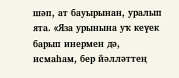шәп, ат бауырынан, уралып ята. «Яза урынына уҡ кеүек барып инермен дә, исмаһам, бер йәлләттең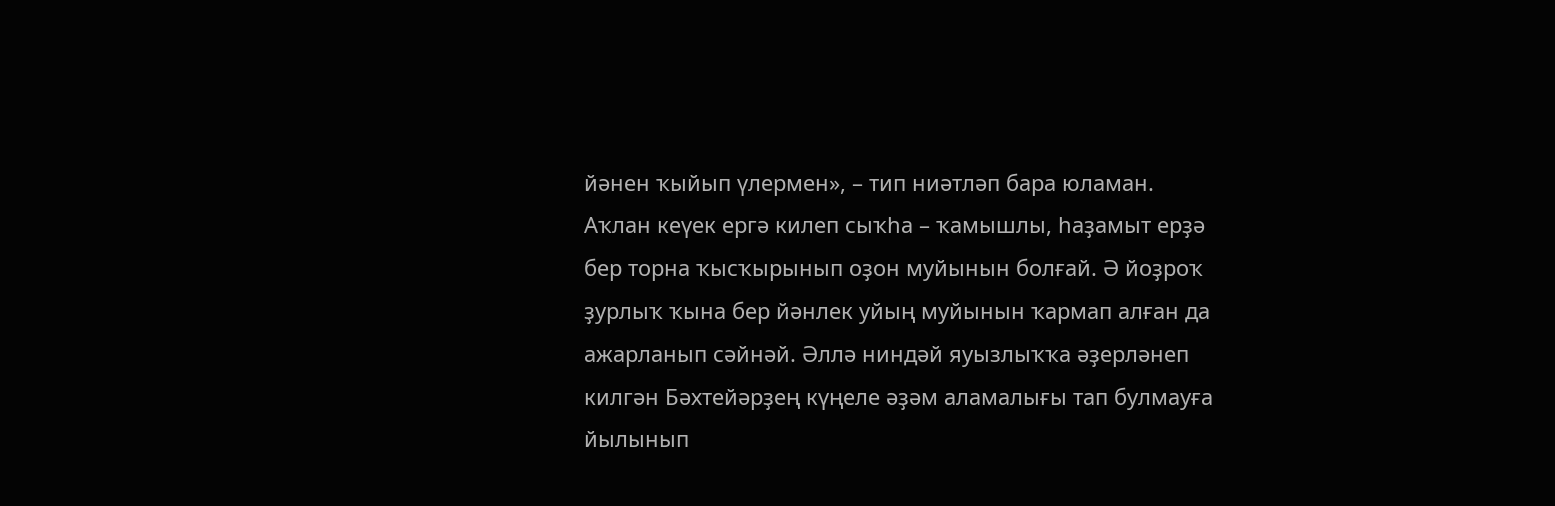йәнен ҡыйып үлермен», – тип ниәтләп бара юламан. Аҡлан кеүек ергә килеп сыҡһа – ҡамышлы, һаҙамыт ерҙә бер торна ҡысҡырынып оҙон муйынын болғай. Ә йоҙроҡ ҙурлыҡ ҡына бер йәнлек уйың муйынын ҡармап алған да ажарланып сәйнәй. Әллә ниндәй яуызлыҡҡа әҙерләнеп килгән Бәхтейәрҙең күңеле әҙәм аламалығы тап булмауға йылынып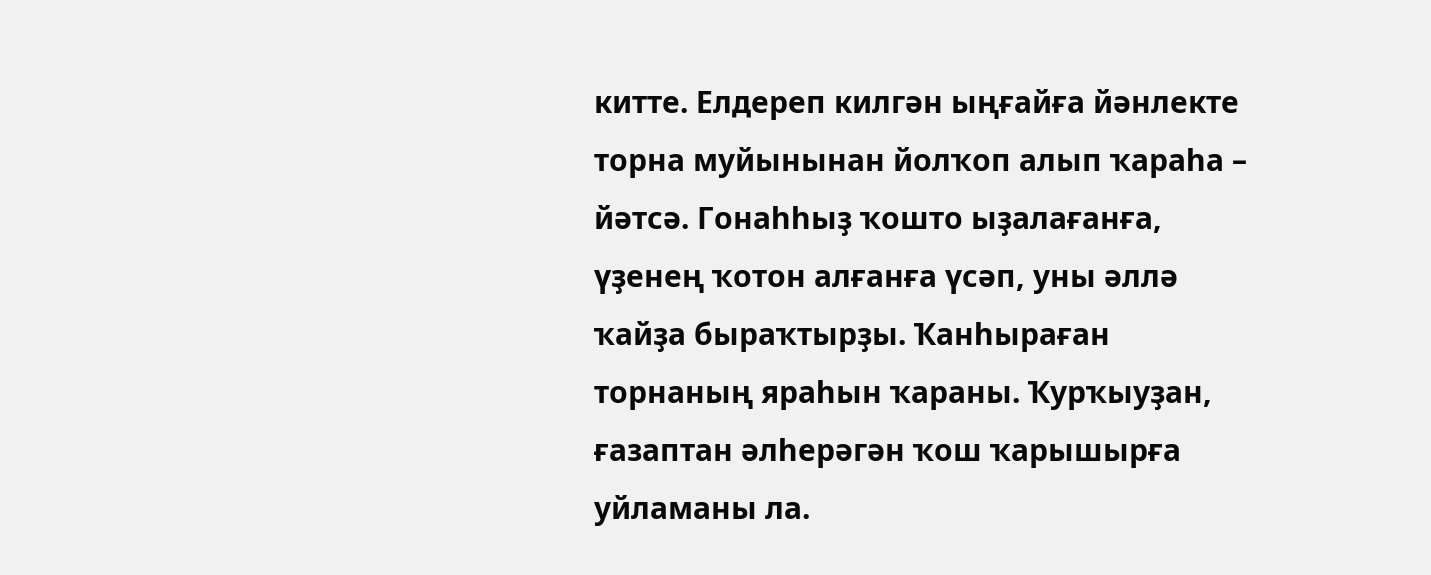китте. Елдереп килгән ыңғайға йәнлекте торна муйынынан йолҡоп алып ҡараһа – йәтсә. Гонаһһыҙ ҡошто ыҙалағанға, үҙенең ҡотон алғанға үсәп, уны әллә ҡайҙа быраҡтырҙы. Ҡанһыраған торнаның яраһын ҡараны. Ҡурҡыуҙан, ғазаптан әлһерәгән ҡош ҡарышырға уйламаны ла.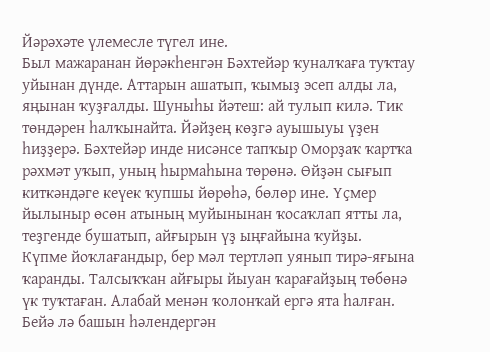Йәрәхәте үлемесле түгел ине.
Был мажаранан йөрәкһенгән Бәхтейәр ҡуналҡаға туҡтау уйынан дүнде. Аттарын ашатып, ҡымыҙ эсеп алды ла, яңынан ҡуҙғалды. Шуныһы йәтеш: ай тулып килә. Тик төндәрен һалҡынайта. Йәйҙең көҙгә ауышыуы үҙен һиҙҙерә. Бәхтейәр инде нисәнсе тапҡыр Оморҙаҡ ҡартҡа рәхмәт уҡып, уның һырмаһына төрөнә. Өйҙән сығып киткәндәге кеүек ҡупшы йөрөһә, бөлөр ине. Үҫмер йылыныр өсөн атының муйынынан ҡосаҡлап ятты ла, теҙгенде бушатып, айғырын үҙ ыңғайына ҡуйҙы.
Күпме йоҡлағандыр, бер мәл тертләп уянып тирә-яғына ҡаранды. Талсыҡҡан айғыры йыуан ҡарағайҙың төбөнә үк туҡтаған. Алабай менән ҡолонҡай ергә ята һалған. Бейә лә башын һәлендергән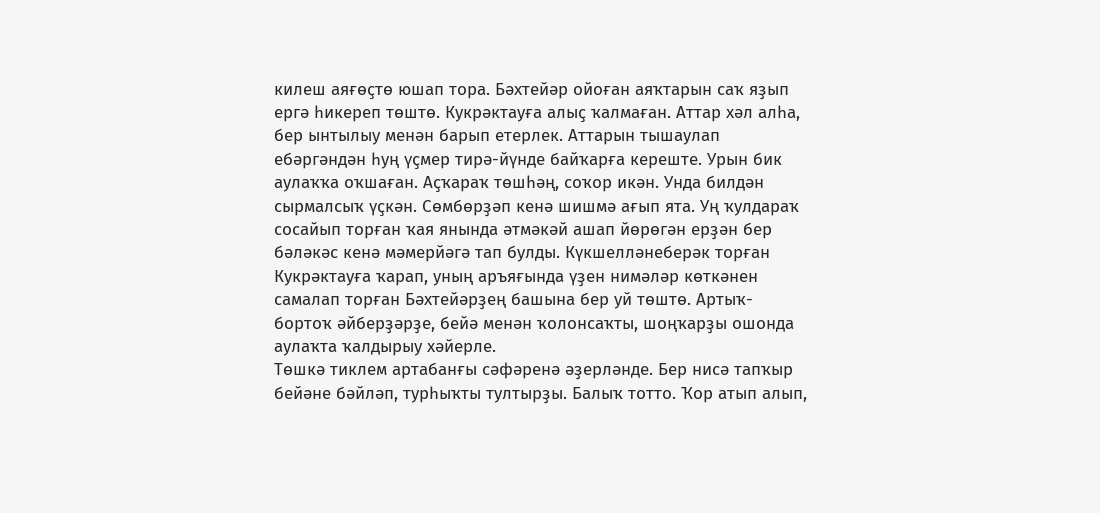килеш аяғөҫтө юшап тора. Бәхтейәр ойоған аяҡтарын саҡ яҙып ергә һикереп төштө. Кукрәктауға алыҫ ҡалмаған. Аттар хәл алһа, бер ынтылыу менән барып етерлек. Аттарын тышаулап ебәргәндән һуң үҫмер тирә-йүнде байҡарға кереште. Урын бик аулаҡҡа оҡшаған. Аҫҡараҡ төшһәң, соҡор икән. Унда билдән сырмалсыҡ үҫкән. Сөмбөрҙәп кенә шишмә ағып ята. Уң ҡулдараҡ сосайып торған ҡая янында әтмәкәй ашап йөрөгән ерҙән бер бәләкәс кенә мәмерйәгә тап булды. Күкшелләнеберәк торған Кукрәктауға ҡарап, уның аръяғында үҙен нимәләр көткәнен самалап торған Бәхтейәрҙең башына бер уй төштө. Артыҡ-бортоҡ әйберҙәрҙе, бейә менән ҡолонсаҡты, шоңҡарҙы ошонда аулаҡта ҡалдырыу хәйерле.
Төшкә тиклем артабанғы сәфәренә әҙерләнде. Бер нисә тапҡыр бейәне бәйләп, турһыҡты тултырҙы. Балыҡ тотто. Ҡор атып алып,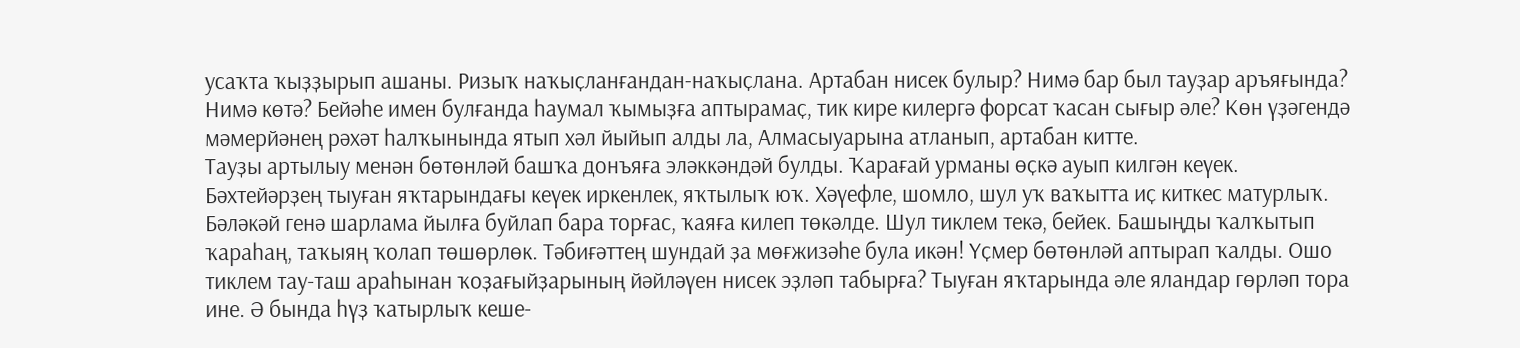усаҡта ҡыҙҙырып ашаны. Ризыҡ наҡыҫланғандан-наҡыҫлана. Артабан нисек булыр? Нимә бар был тауҙар аръяғында? Нимә көтә? Бейәһе имен булғанда һаумал ҡымыҙға аптырамаҫ, тик кире килергә форсат ҡасан сығыр әле? Көн үҙәгендә мәмерйәнең рәхәт һалҡынында ятып хәл йыйып алды ла, Алмасыуарына атланып, артабан китте.
Тауҙы артылыу менән бөтөнләй башҡа донъяға эләккәндәй булды. Ҡарағай урманы өҫкә ауып килгән кеүек. Бәхтейәрҙең тыуған яҡтарындағы кеүек иркенлек, яҡтылыҡ юҡ. Хәүефле, шомло, шул уҡ ваҡытта иҫ киткес матурлыҡ. Бәләкәй генә шарлама йылға буйлап бара торғас, ҡаяға килеп төкәлде. Шул тиклем текә, бейек. Башыңды ҡалҡытып ҡараһаң, таҡыяң ҡолап төшөрлөк. Тәбиғәттең шундай ҙа мөғжизәһе була икән! Үҫмер бөтөнләй аптырап ҡалды. Ошо тиклем тау-таш араһынан ҡоҙағыйҙарының йәйләүен нисек эҙләп табырға? Тыуған яҡтарында әле яландар гөрләп тора ине. Ә бында һүҙ ҡатырлыҡ кеше-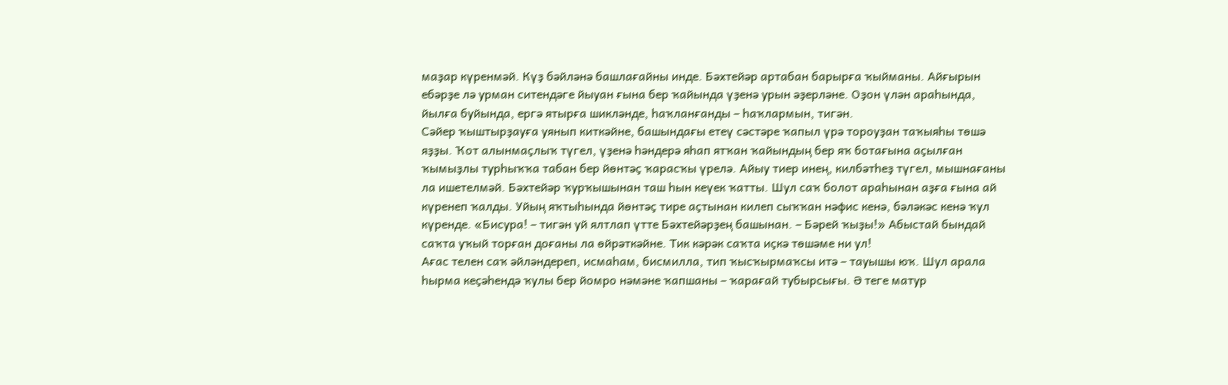маҙар күренмәй. Күҙ бәйләнә башлағайны инде. Бәхтейәр артабан барырға ҡыйманы. Айғырын ебәрҙе лә урман ситендәге йыуан ғына бер ҡайында үҙенә урын әҙерләне. Оҙон үлән араһында, йылға буйында, ергә ятырға шикләнде, һаҡланғанды – һаҡлармын, тигән.
Сәйер ҡыштырҙауға уянып киткәйне, башындағы етеү сәстәре ҡапыл үрә тороуҙан таҡыяһы төшә яҙҙы. Ҡот алынмаҫлыҡ түгел, үҙенә һәндерә яһап ятҡан ҡайындың бер яҡ ботағына аҫылған ҡымыҙлы турһыҡҡа табан бер йөнтәҫ ҡарасҡы үрелә. Айыу тиер инең, килбәтһеҙ түгел, мышнағаны ла ишетелмәй. Бәхтейәр ҡурҡышынан таш һын кеүек ҡатты. Шул саҡ болот араһынан аҙға ғына ай күренеп ҡалды. Уйың яҡтыһында йөнтәҫ тире аҫтынан килеп сыҡҡан нәфис кенә, бәләкәс кенә ҡул күренде. «Бисура! – тигән уй ялтлап үтте Бәхтейәрҙең башынан. – Бәрей ҡыҙы!» Абыстай бындай саҡта уҡый торған доғаны ла өйрәткәйне. Тик кәрәк саҡта иҫкә төшәме ни ул!
Ағас телен саҡ әйләндереп, исмаһам, бисмилла, тип ҡысҡырмаҡсы итә – тауышы юҡ. Шул арала һырма кеҫәһендә ҡулы бер йомро нәмәне ҡапшаны – ҡарағай тубырсығы. Ә теге матур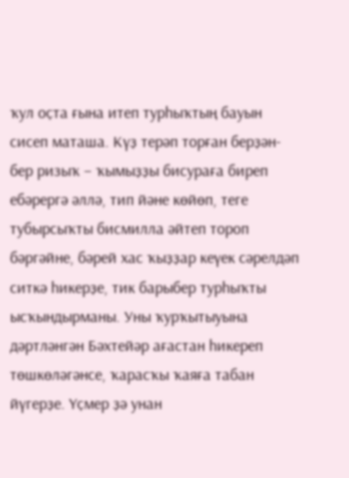ҡул оҫта ғына итеп турһыҡтың бауын сисеп маташа. Күҙ терәп торған берҙән- бер ризыҡ – ҡымыҙҙы бисураға биреп ебәрергә әллә, тип йәне көйөп, теге тубырсыҡты бисмилла әйтеп тороп бәргәйне, бәрей хас ҡыҙҙар кеүек сәрелдәп ситкә һикерҙе, тик барыбер турһыҡты ысҡындырманы. Уны ҡурҡытыуына дәртләнгән Бәхтейәр ағастан һикереп төшкөләгәнсе, ҡарасҡы ҡаяға табан йүгерҙе. Үҫмер ҙә унан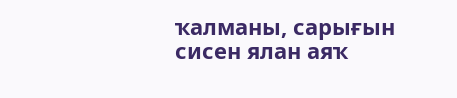ҡалманы, сарығын сисен ялан аяҡ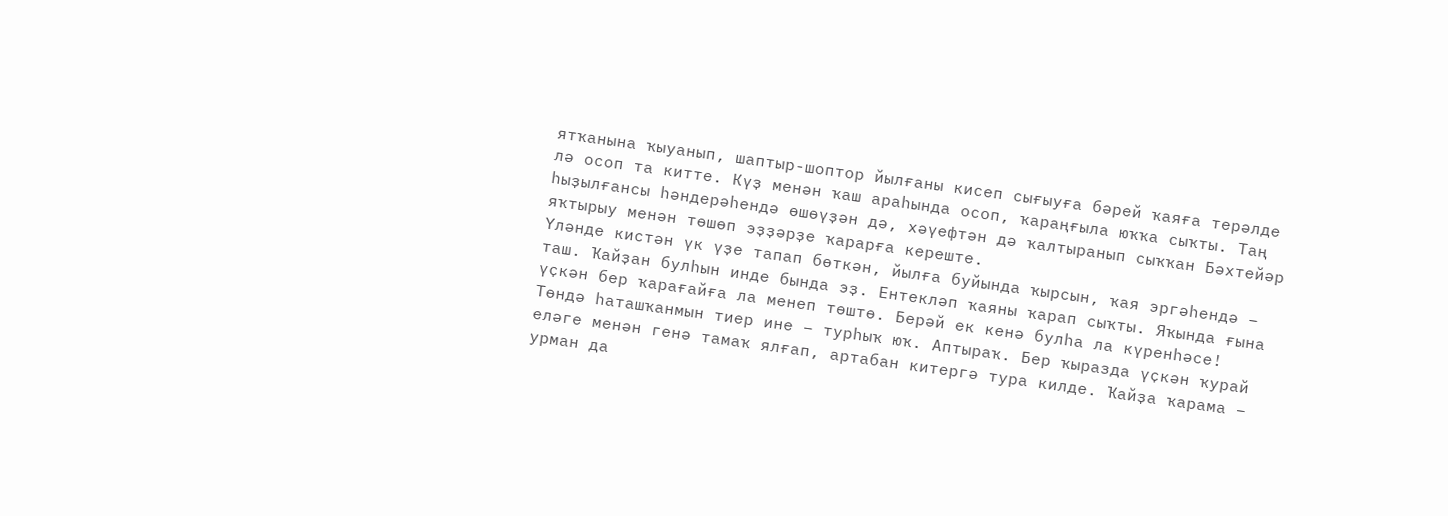ятҡанына ҡыуанып, шаптыр-шоптор йылғаны кисеп сығыуға бәрей ҡаяға терәлде лә осоп та китте. Күҙ менән ҡаш араһында осоп, ҡараңғыла юҡҡа сыҡты. Таң һыҙылғансы һәндерәһендә өшөүҙән дә, хәүефтән дә ҡалтыранып сыҡҡан Бәхтейәр яҡтырыу менән төшөп эҙҙәрҙе ҡарарға кереште.
Үләнде кистән үк үҙе тапап бөткән, йылға буйында ҡырсын, ҡая эргәһендә – таш. Ҡайҙан булһын инде бында эҙ. Ентекләп ҡаяны ҡарап сыҡты. Яҡында ғына үҫкән бер ҡарағайға ла менеп төштө. Берәй ек кенә булһа ла күренһәсе! Төндә һаташҡанмын тиер ине – турһыҡ юҡ. Аптыраҡ. Бер ҡыразда үҫкән ҡурай еләге менән генә тамаҡ ялғап, артабан китергә тура килде. Ҡайҙа ҡарама – урман да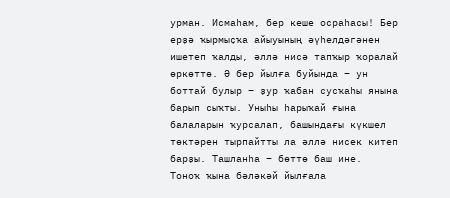урман. Исмаһам, бер кеше осраһасы! Бер ерҙә ҡырмыҫҡа айыуының әүһелдәгәнен ишетеп ҡалды, әллә нисә тапҡыр ҡоралай өркөттө. Ә бер йылға буйында – ун боттай булыр – ҙур ҡабан сусҡаһы янына барып сыҡты. Уныһы һарыҡай ғына балаларын ҡурсалап, башындағы күкшел төктәрен тырпайтты ла әллә нисек китеп барҙы. Ташланһа – бөттө баш ине.
Тоноҡ ҡына бәләкәй йылғала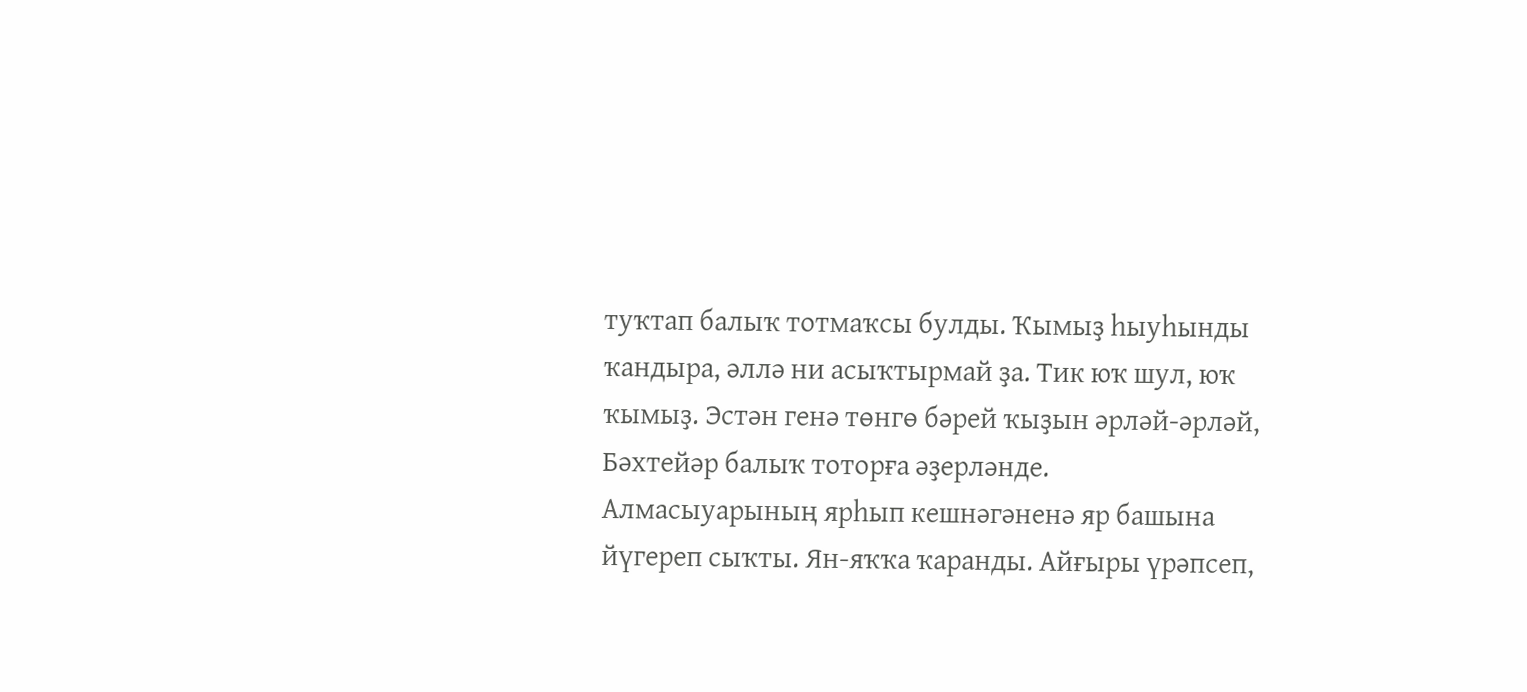туҡтап балыҡ тотмаҡсы булды. Ҡымыҙ һыуһынды ҡандыра, әллә ни асыҡтырмай ҙа. Тик юҡ шул, юҡ ҡымыҙ. Эстән генә төнгө бәрей ҡыҙын әрләй-әрләй, Бәхтейәр балыҡ тоторға әҙерләнде. Алмасыуарының ярһып кешнәгәненә яр башына йүгереп сыҡты. Ян-яҡҡа ҡаранды. Айғыры үрәпсеп,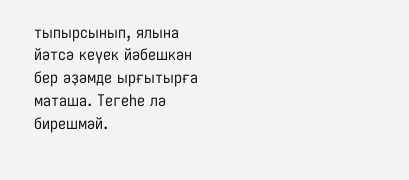тыпырсынып, ялына йәтсә кеүек йәбешкән бер әҙәмде ырғытырға маташа. Тегеһе лә бирешмәй.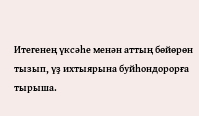Итегенең үксәһе менән аттың бөйөрөн тызып, үҙ ихтыярына буйһондорорға тырыша.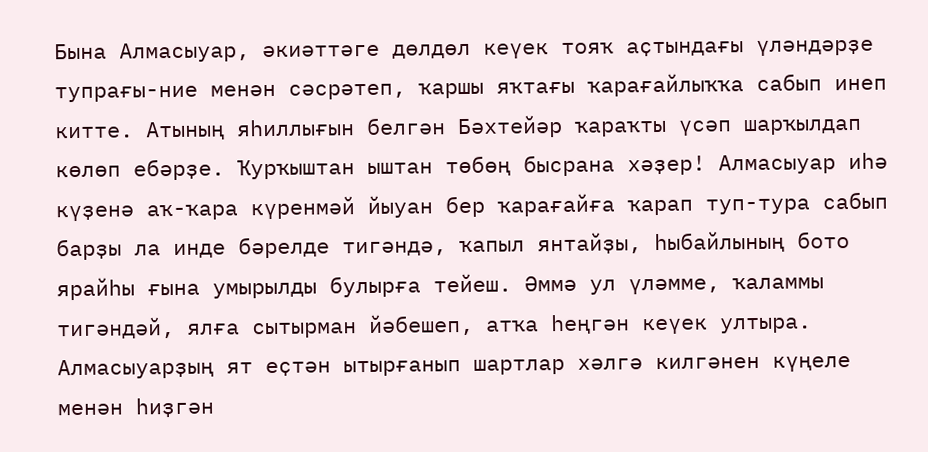Бына Алмасыуар, әкиәттәге дөлдөл кеүек тояҡ аҫтындағы үләндәрҙе тупрағы-ние менән сәсрәтеп, ҡаршы яҡтағы ҡарағайлыҡҡа сабып инеп китте. Атының яһиллығын белгән Бәхтейәр ҡараҡты үсәп шарҡылдап көлөп ебәрҙе. Ҡурҡыштан ыштан төбөң бысрана хәҙер! Алмасыуар иһә күҙенә аҡ-ҡара күренмәй йыуан бер ҡарағайға ҡарап туп-тура сабып барҙы ла инде бәрелде тигәндә, ҡапыл янтайҙы, һыбайлының бото ярайһы ғына умырылды булырға тейеш. Әммә ул үләмме, ҡаламмы тигәндәй, ялға сытырман йәбешеп, атҡа һеңгән кеүек ултыра.
Алмасыуарҙың ят еҫтән ытырғанып шартлар хәлгә килгәнен күңеле менән һиҙгән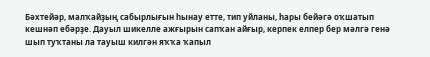Бәхтейәр, малҡайҙың сабырлығын һынау етте, тип уйланы, һары бейәгә оҡшатып кешнәп ебәрҙе. Дауыл шикелле ажғырын сапҡан айғыр, керпек елпер бер мәлгә генә шып туҡтаны ла тауыш килгән яҡҡа ҡапыл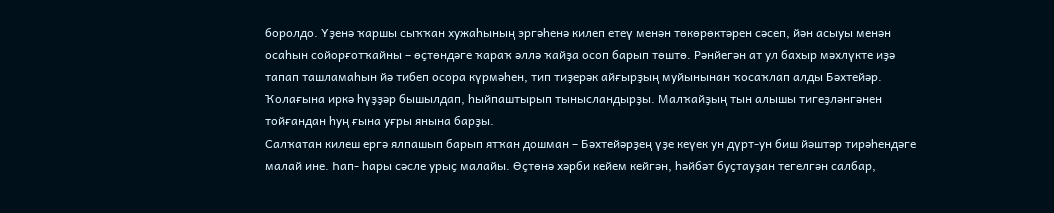боролдо. Үҙенә ҡаршы сыҡҡан хужаһының эргәһенә килеп етеү менән төкөрөктәрен сәсеп, йән асыуы менән осаһын сойорғотҡайны – өҫтөндәге ҡараҡ әллә ҡайҙа осоп барып төштө. Рәнйегән ат ул бахыр мәхлүкте иҙә тапап ташламаһын йә тибеп осора күрмәһен, тип тиҙерәк айғырҙың муйынынан ҡосаҡлап алды Бәхтейәр. Ҡолағына иркә һүҙҙәр бышылдап, һыйпаштырып тынысландырҙы. Малҡайҙың тын алышы тигеҙләнгәнен тойғандан һуң ғына уғры янына барҙы.
Салҡатан килеш ергә ялпашып барып ятҡан дошман – Бәхтейәрҙең үҙе кеүек ун дүрт-ун биш йәштәр тирәһендәге малай ине. Һап- һары сәсле урыҫ малайы. Өҫтөнә хәрби кейем кейгән, һәйбәт буҫтауҙан тегелгән салбар,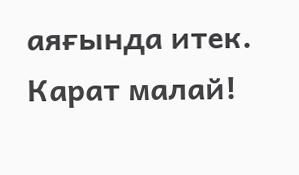аяғында итек. Карат малай!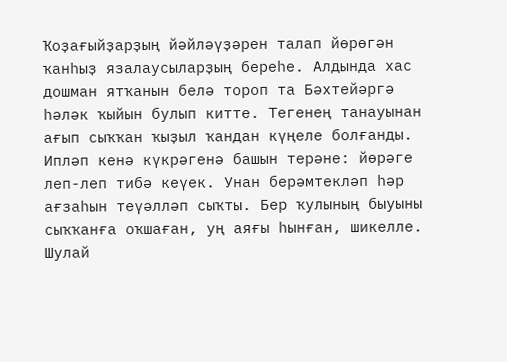Ҡоҙағыйҙарҙың йәйләүҙәрен талап йөрөгән ҡанһыҙ язалаусыларҙың береһе. Алдында хас дошман ятҡанын белә тороп та Бәхтейәргә һәләк ҡыйын булып китте. Тегенең танауынан ағып сыҡҡан ҡыҙыл ҡандан күңеле болғанды. Ипләп кенә күкрәгенә башын терәне: йөрәге леп-леп тибә кеүек. Унан берәмтекләп һәр ағзаһын теүәлләп сыҡты. Бер ҡулының быуыны сыҡҡанға оҡшаған, уң аяғы һынған, шикелле. Шулай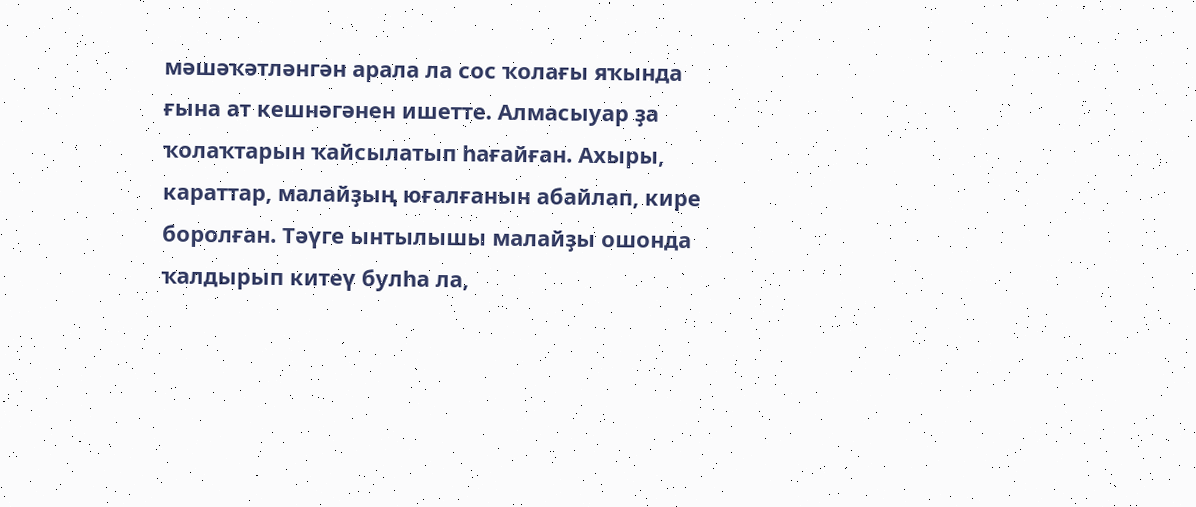мәшәҡәтләнгән арала ла сос ҡолағы яҡында ғына ат кешнәгәнен ишетте. Алмасыуар ҙа ҡолаҡтарын ҡайсылатып һағайған. Ахыры, караттар, малайҙың юғалғанын абайлап, кире боролған. Тәүге ынтылышы малайҙы ошонда ҡалдырып китеү булһа ла,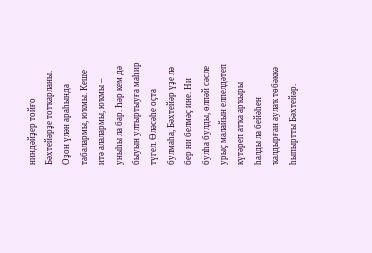ниндәйҙер тойғо Бәхтейәрҙе тотҡарланы. Оҙон үлән араһында табалармы, юҡмы. Кеше итә алалармы, юҡмы – уныһы ла бар. Һәр кем дә быуын ултыртыуға маһир түгел. Өләсәһе оҫта булмаһа, Бәхтейәр үҙе лә бер ни белмәҫ ине. Ни булһа булды, өлпәй сәсле урыҫ малайын елпелдәтеп күтәреп атҡа арҡыры һалды ла бейәһен ҡалдырған аулаҡ төбәккә һыпыртты Бәхтейәр.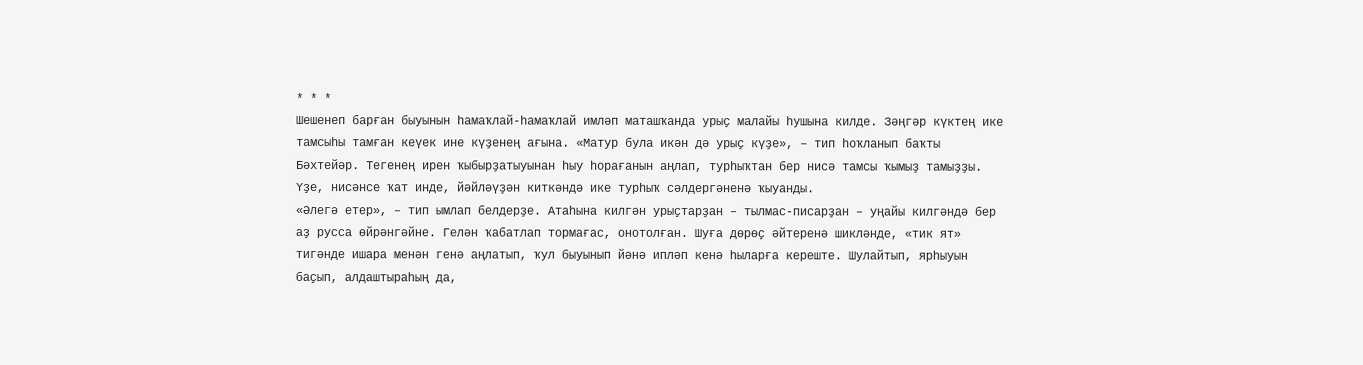* * *
Шешенеп барған быуынын һамаҡлай-һамаҡлай имләп маташҡанда урыҫ малайы һушына килде. Зәңгәр күктең ике тамсыһы тамған кеүек ине күҙенең ағына. «Матур була икән дә урыҫ күҙе», – тип һоҡланып баҡты Бәхтейәр. Тегенең ирен ҡыбырҙатыуынан һыу һорағанын аңлап, турһыҡтан бер нисә тамсы ҡымыҙ тамыҙҙы. Үҙе, нисәнсе ҡат инде, йәйләүҙән киткәндә ике турһыҡ сәлдергәненә ҡыуанды.
«Әлегә етер», – тип ымлап белдерҙе. Атаһына килгән урыҫтарҙан – тылмас-писарҙан – уңайы килгәндә бер аҙ русса өйрәнгәйне. Гелән ҡабатлап тормағас, онотолған. Шуға дөрөҫ әйтеренә шикләнде, «тик ят» тигәнде ишара менән генә аңлатып, ҡул быуынып йәнә ипләп кенә һыларға кереште. Шулайтып, ярһыуын баҫып, алдаштыраһың да,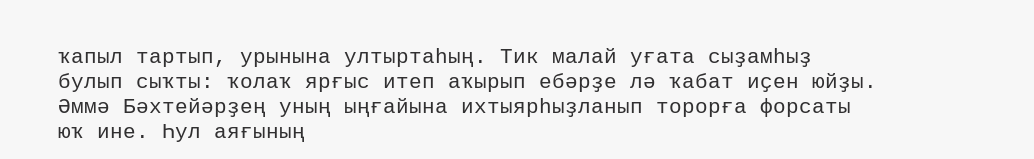ҡапыл тартып, урынына ултыртаһың. Тик малай уғата сыҙамһыҙ булып сыҡты: ҡолаҡ ярғыс итеп аҡырып ебәрҙе лә ҡабат иҫен юйҙы. Әммә Бәхтейәрҙең уның ыңғайына ихтыярһыҙланып торорға форсаты юҡ ине. Һул аяғының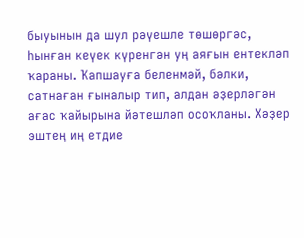быуынын да шул рәүешле төшөргәс, һынған кеүек күренгән уң аяғын ентекләп ҡараны. Ҡапшауға беленмәй, бәлки, сатнаған ғыналыр тип, алдан әҙерләгән ағас ҡайырына йәтешләп осоҡланы. Хәҙер эштең иң етдие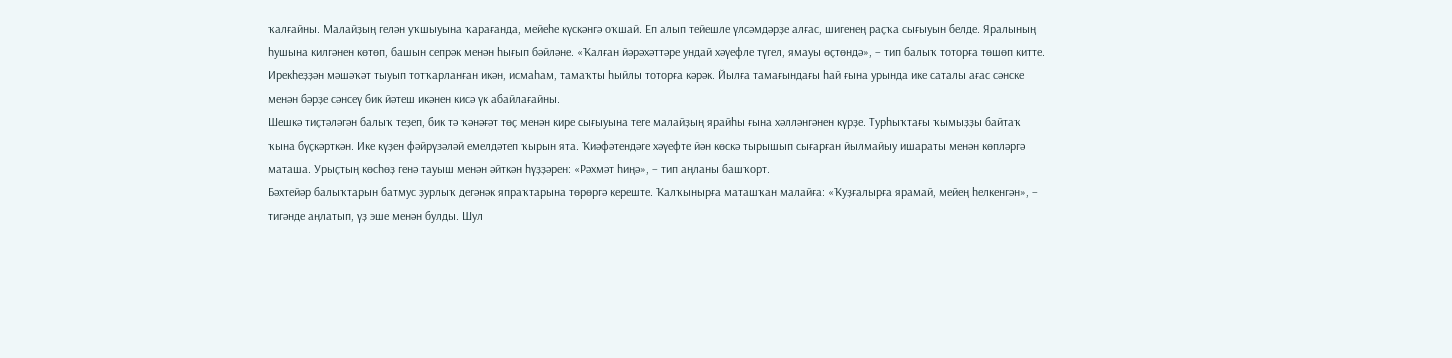ҡалғайны. Малайҙың гелән уҡшыуына ҡарағанда, мейеһе күскәнгә оҡшай. Еп алып тейешле үлсәмдәрҙе алғас, шигенең раҫҡа сығыуын белде. Яралының һушына килгәнен көтөп, башын сепрәк менән һығып бәйләне. «Ҡалған йәрәхәттәре ундай хәүефле түгел, ямауы өҫтөндә», – тип балыҡ тоторға төшөп китте. Ирекһеҙҙән мәшәҡәт тыуып тотҡарланған икән, исмаһам, тамаҡты һыйлы тоторға кәрәк. Йылға тамағындағы һай ғына урында ике саталы ағас сәнске менән бәрҙе сәнсеү бик йәтеш икәнен кисә үк абайлағайны.
Шешкә тиҫтәләгән балыҡ теҙеп, бик тә ҡәнәғәт төҫ менән кире сығыуына теге малайҙың ярайһы ғына хәлләнгәнен күрҙе. Турһыҡтағы ҡымыҙҙы байтаҡ ҡына бүҫкәрткән. Ике күҙен фәйрүзәләй емелдәтеп ҡырын ята. Ҡиәфәтендәге хәүефте йән көскә тырышып сығарған йылмайыу ишараты менән көпләргә маташа. Урыҫтың көсһөҙ генә тауыш менән әйткән һүҙҙәрен: «Рәхмәт һиңә», – тип аңланы башҡорт.
Бәхтейәр балыҡтарын батмус ҙурлыҡ дегәнәк япраҡтарына төрөргә кереште. Ҡалҡынырға маташҡан малайға: «Ҡуҙғалырға ярамай, мейең һелкенгән», – тигәнде аңлатып, үҙ эше менән булды. Шул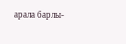арала барлы-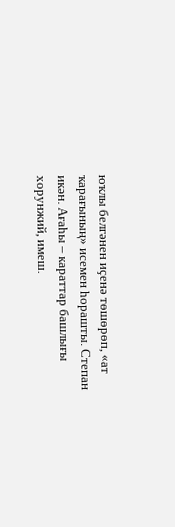юҡлы белгәнен иҫенә төшөрөп, «ат ҡарағының» исемен һорашты. Степан икән. Ағаһы – караттар башлығы хорунжий, имеш.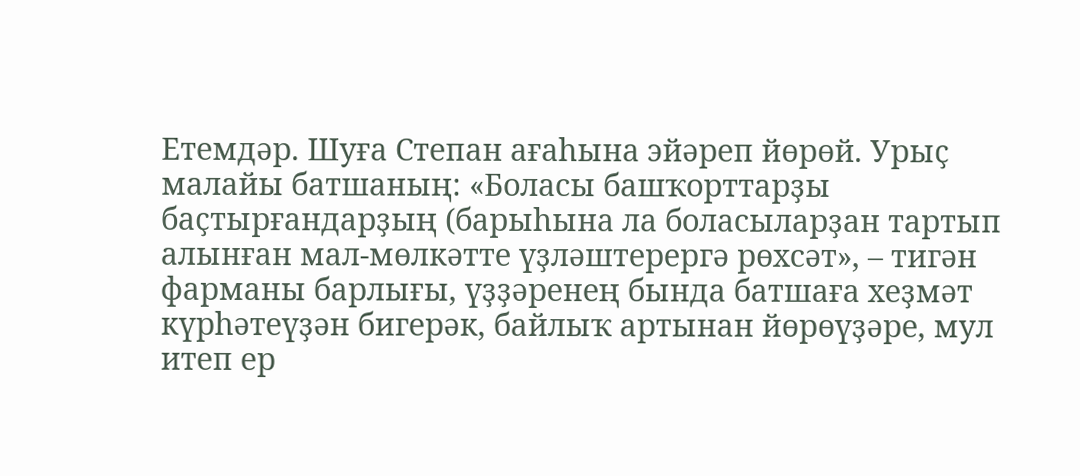Етемдәр. Шуға Степан ағаһына эйәреп йөрөй. Урыҫ малайы батшаның: «Боласы башҡорттарҙы баҫтырғандарҙың (барыһына ла боласыларҙан тартып алынған мал-мөлкәтте үҙләштерергә рөхсәт», – тигән фарманы барлығы, үҙҙәренең бында батшаға хеҙмәт күрһәтеүҙән бигерәк, байлыҡ артынан йөрөүҙәре, мул итеп ер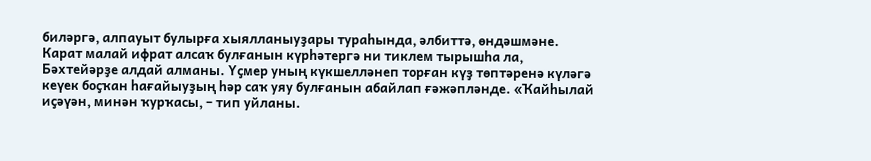биләргә, алпауыт булырға хыялланыуҙары тураһында, әлбиттә, өндәшмәне. Карат малай ифрат алсаҡ булғанын күрһәтергә ни тиклем тырышһа ла, Бәхтейәрҙе алдай алманы. Үҫмер уның күкшелләнеп торған күҙ төптәренә күләгә кеүек боҫҡан һағайыуҙың һәр саҡ уяу булғанын абайлап ғәжәпләнде. «Ҡайһылай иҫәүән, минән ҡурҡасы, – тип уйланы.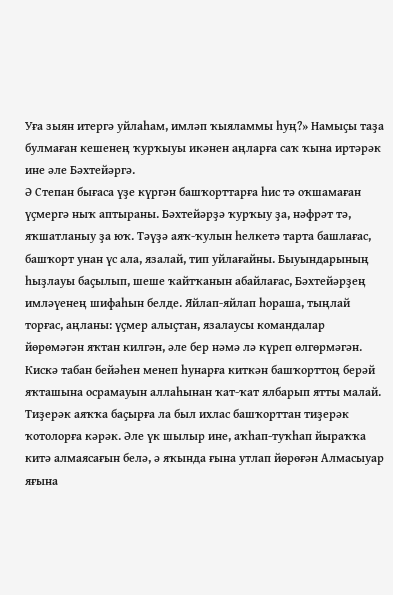Уға зыян итергә уйлаһам, имләп ҡыяламмы һуң?» Намыҫы таҙа булмаған кешенең ҡурҡыуы икәнен аңларға саҡ ҡына иртәрәк ине әле Бәхтейәргә.
Ә Степан бығаса үҙе күргән башҡорттарға һис тә оҡшамаған үҫмергә ныҡ аптыраны. Бәхтейәрҙә ҡурҡыу ҙа, нәфрәт тә, яҡшатланыу ҙа юҡ. Тәүҙә аяҡ-ҡулын һелкетә тарта башлағас, башҡорт унан үс ала, язалай, тип уйлағайны. Быуындарының һыҙлауы баҫылып, шеше ҡайтҡанын абайлағас, Бәхтейәрҙең имләүенең шифаһын белде. Яйлап-яйлап һораша, тыңлай торғас, аңланы: үҫмер алыҫтан, язалаусы командалар йөрөмәгән яҡтан килгән, әле бер нәмә лә күреп өлгөрмәгән.
Кискә табан бейәһен менеп һунарға киткән башҡорттоң берәй яҡташына осрамауын аллаһынан ҡат-ҡат ялбарып ятты малай. Тиҙерәк аяҡҡа баҫырға ла был ихлас башҡорттан тиҙерәк ҡотолорға кәрәк. Әле үк шылыр ине, аҡһап-туҡһап йыраҡҡа китә алмаясағын белә, ә яҡында ғына утлап йөрөғән Алмасыуар яғына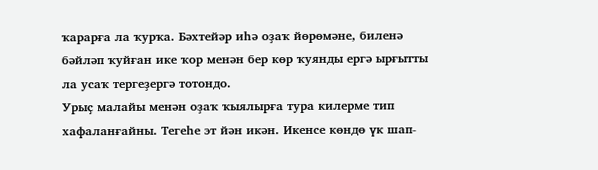ҡарарға ла ҡурҡа. Бәхтейәр иһә оҙаҡ йөрөмәне, биленә бәйләп ҡуйған ике ҡор менән бер көр ҡуянды ергә ырғытты ла усаҡ тергеҙергә тотондо.
Урыҫ малайы менән оҙаҡ ҡыялырға тура килерме тип хафаланғайны. Тегеһе эт йән икән. Икенсе көндө үк шап-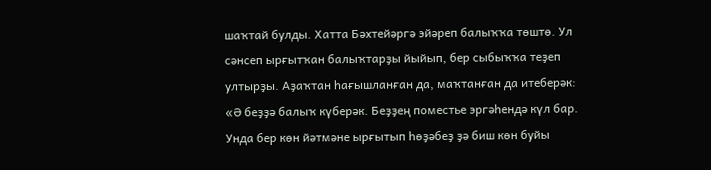шаҡтай булды. Хатта Бәхтейәргә эйәреп балыҡҡа төштө. Ул сәнсеп ырғытҡан балыҡтарҙы йыйып, бер сыбыҡҡа теҙеп ултырҙы. Аҙаҡтан һағышланған да, маҡтанған да итеберәк: «Ә беҙҙә балыҡ күберәк. Беҙҙең поместье эргәһендә күл бар. Унда бер көн йәтмәне ырғытып һөҙәбеҙ ҙә биш көн буйы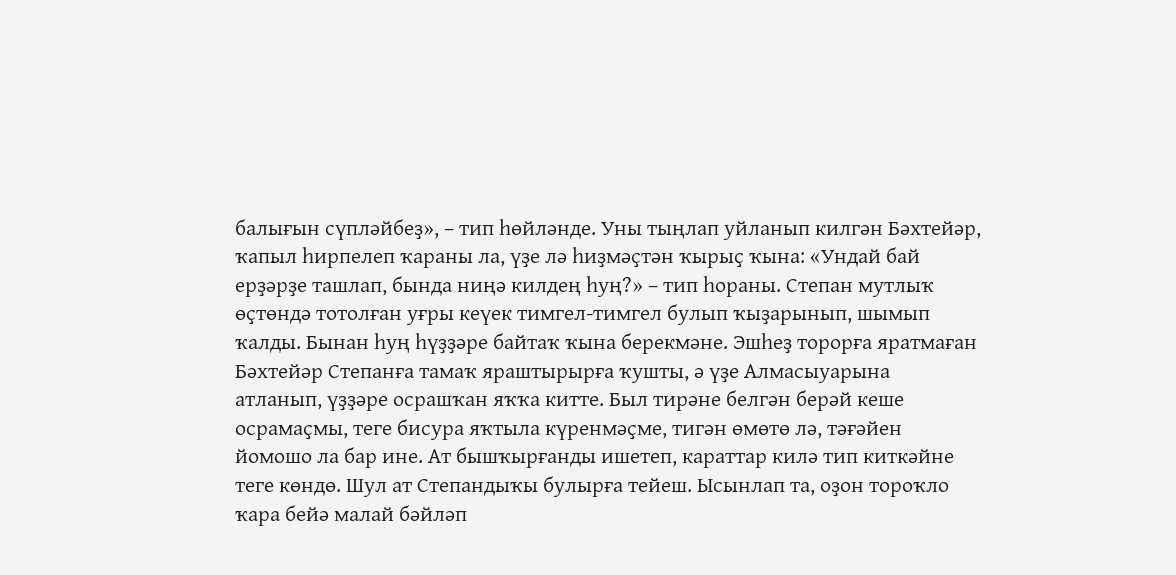балығын сүпләйбеҙ», – тип һөйләнде. Уны тыңлап уйланып килгән Бәхтейәр, ҡапыл һирпелеп ҡараны ла, үҙе лә һиҙмәҫтән ҡырыҫ ҡына: «Ундай бай ерҙәрҙе ташлап, бында ниңә килдең һуң?» – тип һораны. Степан мутлыҡ өҫтөндә тотолған уғры кеүек тимгел-тимгел булып ҡыҙарынып, шымып ҡалды. Бынан һуң һүҙҙәре байтаҡ ҡына берекмәне. Эшһеҙ торорға яратмаған Бәхтейәр Степанға тамаҡ яраштырырға ҡушты, ә үҙе Алмасыуарына атланып, үҙҙәре осрашҡан яҡҡа китте. Был тирәне белгән берәй кеше осрамаҫмы, теге бисура яҡтыла күренмәҫме, тигән өмөтө лә, тәғәйен йомошо ла бар ине. Ат бышҡырғанды ишетеп, караттар килә тип киткәйне теге көндө. Шул ат Степандыҡы булырға тейеш. Ысынлап та, оҙон тороҡло ҡара бейә малай бәйләп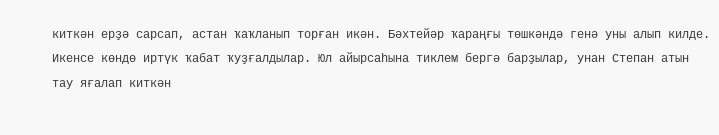киткән ерҙә сарсап, астан ҡаҡланып торған икән. Бәхтейәр ҡараңғы төшкәндә генә уны алып килде.
Икенсе көндө иртүк ҡабат ҡуҙғалдылар. Юл айырсаһына тиклем бергә барҙылар, унан Степан атын тау яғалап киткән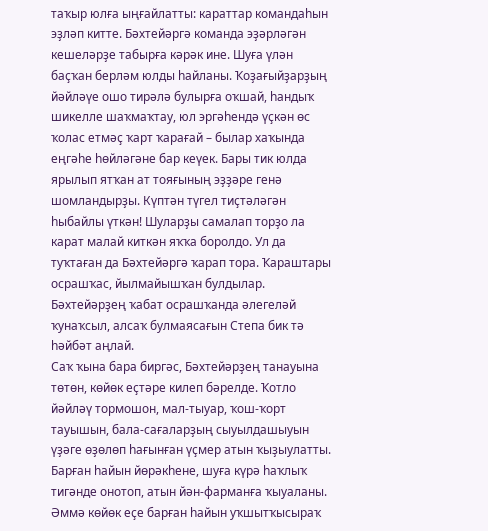таҡыр юлға ыңғайлатты: караттар командаһын эҙләп китте. Бәхтейәргә команда эҙәрләгән кешеләрҙе табырға кәрәк ине. Шуға үлән баҫҡан берләм юлды һайланы. Ҡоҙағыйҙарҙың йәйләүе ошо тирәлә булырға оҡшай, һандыҡ шикелле шаҡмаҡтау, юл эргәһендә үҫкән өс ҡолас етмәҫ ҡарт ҡарағай – былар хаҡында еңгәһе һөйләгәне бар кеүек. Бары тик юлда ярылып ятҡан ат тояғының эҙҙәре генә шомландырҙы. Күптән түгел тиҫтәләгән һыбайлы үткән! Шуларҙы самалап торҙо ла карат малай киткән яҡҡа боролдо. Ул да туҡтаған да Бәхтейәргә ҡарап тора. Ҡараштары осрашҡас, йылмайышҡан булдылар. Бәхтейәрҙең ҡабат осрашҡанда әлегеләй ҡунаҡсыл, алсаҡ булмаясағын Степа бик тә һәйбәт аңлай.
Саҡ ҡына бара биргәс, Бәхтейәрҙең танауына төтөн, көйөк еҫтәре килеп бәрелде. Ҡотло йәйләү тормошон, мал-тыуар, ҡош-ҡорт тауышын, бала-сағаларҙың сыуылдашыуын үҙәге өҙөлөп һағынған үҫмер атын ҡыҙыулатты.
Барған һайын йөрәкһене, шуға күрә һаҡлыҡ тигәнде онотоп, атын йән-фарманға ҡыуаланы. Әммә көйөк еҫе барған һайын уҡшытҡысыраҡ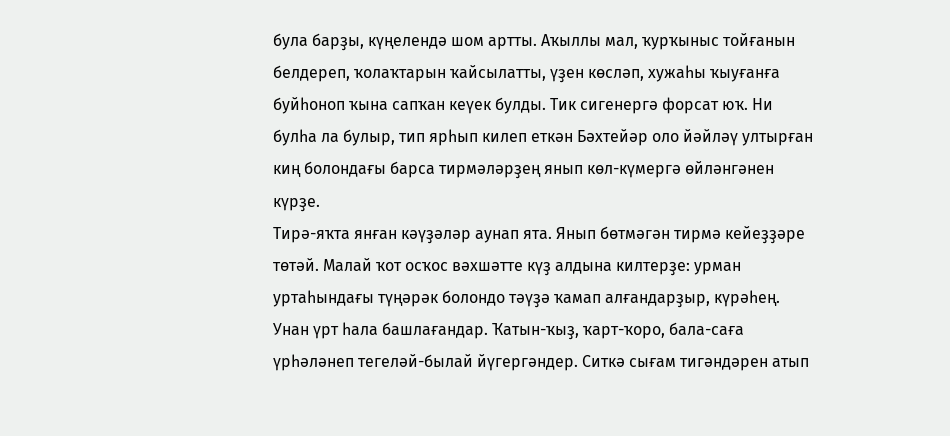була барҙы, күңелендә шом артты. Аҡыллы мал, ҡурҡыныс тойғанын белдереп, ҡолаҡтарын ҡайсылатты, үҙен көсләп, хужаһы ҡыуғанға буйһоноп ҡына сапҡан кеүек булды. Тик сигенергә форсат юҡ. Ни булһа ла булыр, тип ярһып килеп еткән Бәхтейәр оло йәйләү ултырған киң болондағы барса тирмәләрҙең янып көл-күмергә өйләнгәнен күрҙе.
Тирә-яҡта янған кәүҙәләр аунап ята. Янып бөтмәгән тирмә кейеҙҙәре төтәй. Малай ҡот осҡос вәхшәтте күҙ алдына килтерҙе: урман уртаһындағы түңәрәк болондо тәүҙә ҡамап алғандарҙыр, күрәһең. Унан үрт һала башлағандар. Ҡатын-ҡыҙ, ҡарт-ҡоро, бала-саға үрһәләнеп тегеләй-былай йүгергәндер. Ситкә сығам тигәндәрен атып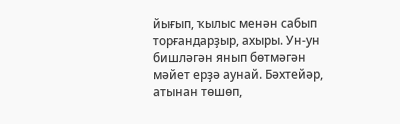йығып, ҡылыс менән сабып торғандарҙыр, ахыры. Ун-ун бишләгән янып бөтмәгән мәйет ерҙә аунай. Бәхтейәр, атынан төшөп,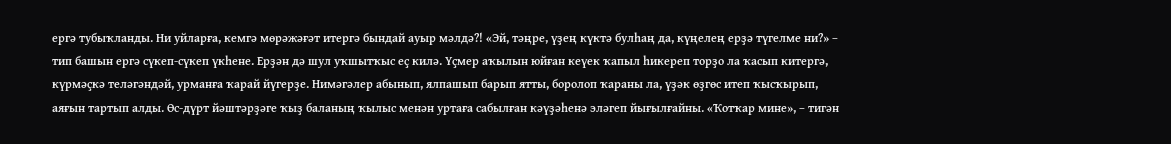ергә тубыҡланды. Ни уйларға, кемгә мөрәжәғәт итергә бындай ауыр мәлдә?! «Эй, тәңре, үҙең күктә булһаң да, күңелең ерҙә түгелме ни?» – тип башын ергә сүкеп-сүкеп үкһене. Ерҙән дә шул уҡшытҡыс еҫ килә. Үҫмер аҡылын юйған кеүек ҡапыл һикереп торҙо ла ҡасып китергә, күрмәҫкә теләгәндәй, урманға ҡарай йүгерҙе. Нимәгәлер абынып, ялпашып барып ятты, боролоп ҡараны ла, үҙәк өҙгөс итеп ҡысҡырып, аяғын тартып алды. Өс-дүрт йәштәрҙәге ҡыҙ баланың ҡылыс менән уртаға сабылған кәүҙәһенә эләгеп йығылғайны. «Ҡотҡар мине», – тигән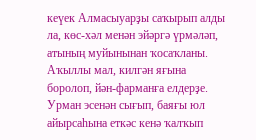кеүек Алмасыуарҙы саҡырып алды ла, көс-хәл менән эйәргә үрмәләп, атының муйынынан ҡосаҡланы. Аҡыллы мал, килгән яғына боролоп, йән-фарманға елдерҙе. Урман эсенән сығып, баяғы юл айырсаһына еткәс кенә ҡалҡып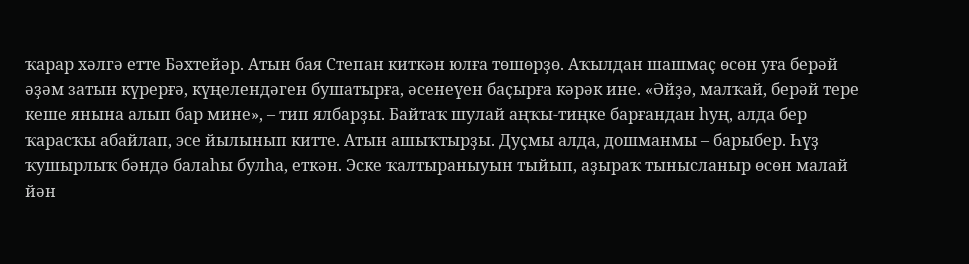ҡарар хәлгә етте Бәхтейәр. Атын бая Степан киткән юлға төшөрҙө. Аҡылдан шашмаҫ өсөн уға берәй әҙәм затын күрерғә, күңелендәген бушатырға, әсенеүен баҫырға кәрәк ине. «Әйҙә, малҡай, берәй тере кеше янына алып бар мине», – тип ялбарҙы. Байтаҡ шулай аңҡы-тиңке барғандан һуң, алда бер ҡарасҡы абайлап, эсе йылынып китте. Атын ашыҡтырҙы. Дуҫмы алда, дошманмы – барыбер. Һүҙ ҡушырлыҡ бәндә балаһы булһа, еткән. Эске ҡалтыраныуын тыйып, аҙыраҡ тынысланыр өсөн малай йән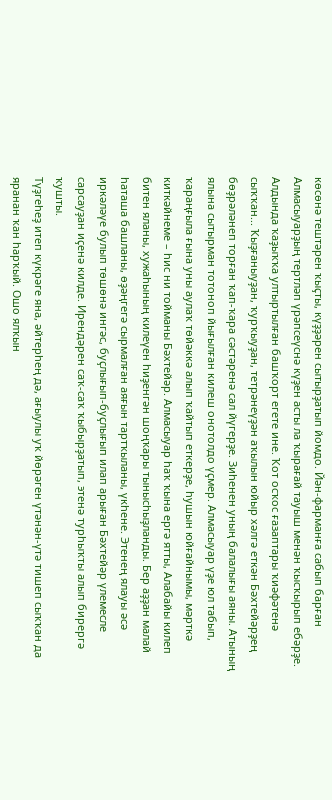көсөнә тештәрен ҡыҫты, күҙҙәрен сытырҙатып йомдо. Йән-фарманға сабып барған Алмасыуарҙың тертләп үрәпсеүснә күҙен асты ла ҡырағай тауыш менән ҡысҡырып ебәрҙе. Алдында ҡаҙыҡҡа ултыртылған башҡорт егете ине. Ҡот осҡос ғазаптары ҡиәфәтенә сыҡҡан... Ҡыҙғаныуҙан, ҡурҡыуҙан, тетрәнеүҙән аҡылын юйыр хәлгә еткән Бәхтейәрҙең бөҙрәләнеп торған ҡап-ҡара сәстәренә сал йүгерҙе. Зиһенен уның балалығы аяны. Атының ялына сытырман тотоноп йығылған килеш онотолдо үҫмер. Алмасыуар үҙе юл табып, ҡараңғыла ғына уны аулаҡ төйәккә алып ҡайтып еткерҙе, һушын юйғайнымы, мәрткә киткәйнеме – һис ни тойманы Бәхтейәр. Алмасыуар һаҡ ҡына ергә ятты, Алабайы килеп битен яланы, хужаһының килеүен һиҙенгән шоңҡары тынысһыҙланды. Бер аҙҙан малай һаташа башланы, өҙәңгегә сырмалған аяғын тартҡыланы, үкһене. Этенең ялауы әсә иркәләүе булып төшөнә ингәс, буҫлығып-буҫлығып илап арыған Бәхтейәр үлемесле сарсауҙан иҫенә килде. Ирендәрен саҡ-саҡ ҡыбырҙатып, этенә турһыҡты алып бирергә ҡушты.
Түҙгеһеҙ итеп күкрәге яна, әйтерһең дә, ағыулы уҡ йөрәген үтәнән-үтә тишеп сыҡҡан да яранан ҡан һарҡый. Ошо ялҡын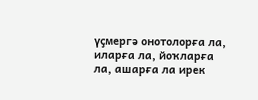үҫмергә онотолорға ла, иларға ла, йоҡларға ла, ашарға ла ирек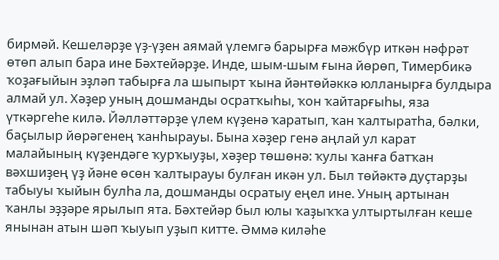бирмәй. Кешеләрҙе үҙ-үҙен аямай үлемгә барырға мәжбүр иткән нәфрәт өтөп алып бара ине Бәхтейәрҙе. Инде, шым-шым ғына йөрөп, Тимербикә ҡоҙағыйын эҙләп табырға ла шыпырт ҡына йәнтөйәккә юлланырға булдыра алмай ул. Хәҙер уның дошманды осратҡыһы, ҡон ҡайтарғыһы, яза үткәргеһе килә. Йәлләттәрҙе үлем күҙенә ҡаратып, ҡан ҡалтыратһа, бәлки, баҫылыр йөрәгенең ҡанһырауы. Бына хәҙер генә аңлай ул карат малайының күҙендәге ҡурҡыуҙы, хәҙер төшөнә: ҡулы ҡанға батҡан вәхшиҙең үҙ йәне өсөн ҡалтырауы булған икән ул. Был төйәктә дуҫтарҙы табыуы ҡыйын булһа ла, дошманды осратыу еңел ине. Уның артынан ҡанлы эҙҙәре ярылып ята. Бәхтейәр был юлы ҡаҙыҡҡа ултыртылған кеше янынан атын шәп ҡыуып уҙып китте. Әммә киләһе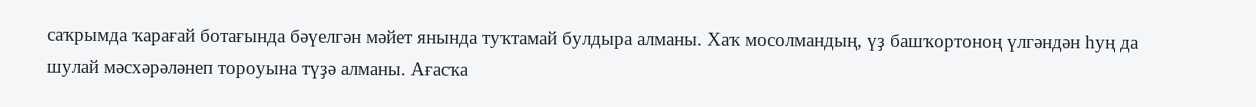саҡрымда ҡарағай ботағында бәүелгән мәйет янында туҡтамай булдыра алманы. Хаҡ мосолмандың, үҙ башҡортоноң үлгәндән һуң да шулай мәсхәрәләнеп тороуына түҙә алманы. Ағасҡа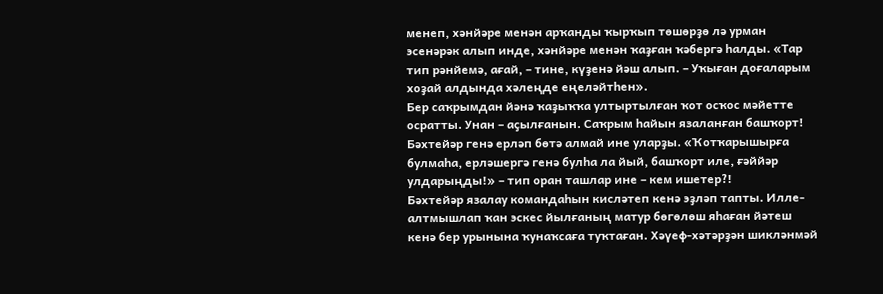менеп, хәнйәре менән арҡанды ҡырҡып төшөрҙө лә урман эсенәрәк алып инде, хәнйәре менән ҡаҙған ҡәбергә һалды. «Тар тип рәнйемә, ағай, – тине, күҙенә йәш алып. – Уҡыған доғаларым хоҙай алдында хәлеңде еңеләйтһен».
Бер саҡрымдан йәнә ҡаҙыҡҡа ултыртылған ҡот осҡос мәйетте осратты. Унан – аҫылғанын. Саҡрым һайын язаланған башҡорт! Бәхтейәр генә ерләп бөтә алмай ине уларҙы. «Ҡотҡарышырға булмаһа, ерләшергә генә булһа ла йый, башҡорт иле, ғәййәр улдарыңды!» – тип оран ташлар ине – кем ишетер?!
Бәхтейәр язалау командаһын кисләтеп кенә эҙләп тапты. Илле-алтмышлап ҡан эскес йылғаның матур бөгөлөш яһаған йәтеш кенә бер урынына ҡунаҡсаға туҡтаған. Хәүеф-хәтәрҙән шикләнмәй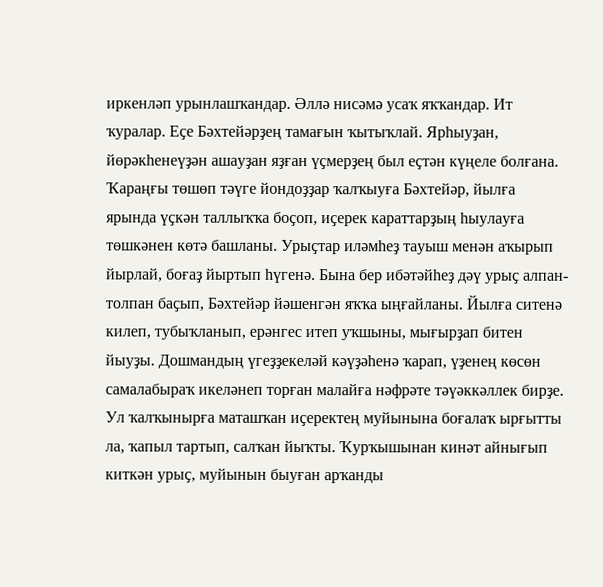иркенләп урынлашҡандар. Әллә нисәмә усаҡ яҡҡандар. Ит ҡуралар. Еҫе Бәхтейәрҙең тамағын ҡытыҡлай. Ярһыуҙан, йөрәкһенеүҙән ашауҙан яҙған үҫмерҙең был еҫтән күңеле болғана.
Ҡараңғы төшөп тәүге йондоҙҙар ҡалҡыуға Бәхтейәр, йылға ярында үҫкән таллыҡҡа боҫоп, иҫерек караттарҙың һыулауға төшкәнен көтә башланы. Урыҫтар иләмһеҙ тауыш менән аҡырып йырлай, боғаҙ йыртып һүгенә. Бына бер ибәтәйһеҙ дәү урыҫ алпан-толпан баҫып, Бәхтейәр йәшенгән яҡҡа ыңғайланы. Йылға ситенә килеп, тубыҡланып, ерәнгес итеп уҡшыны, мығырҙап битен йыуҙы. Дошмандың үгеҙҙекеләй кәүҙәһенә ҡарап, үҙенең көсөн caмалабыраҡ икеләнеп торған малайға нәфрәте тәүәккәллек бирҙе. Ул ҡалҡынырға маташҡан иҫеректең муйынына боғалаҡ ырғытты ла, ҡапыл тартып, салҡан йыҡты. Ҡурҡышынан кинәт айнығып киткән урыҫ, муйынын быуған арҡанды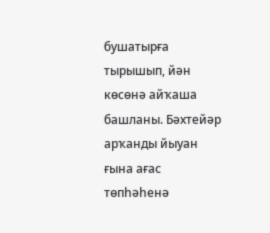бушатырға тырышып, йән көсөнә айҡаша башланы. Бәхтейәр арҡанды йыуан ғына ағас төпһәһенә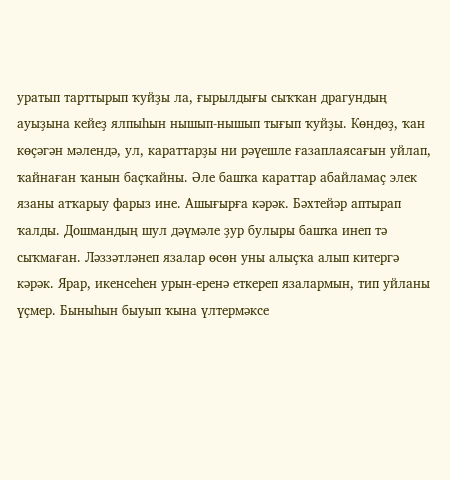уратып тарттырып ҡуйҙы ла, ғырылдығы сыҡҡан драгундың ауыҙына кейеҙ ялпыһын нышып-нышып тығып ҡуйҙы. Көндөҙ, ҡан көҫәгән мәлендә, ул, караттарҙы ни рәүешле ғазаплаясағын уйлап, ҡайнаған ҡанын баҫҡайны. Әле башҡа караттар абайламаҫ элек язаны атҡарыу фарыз ине. Ашығырға кәрәк. Бәхтейәр аптырап ҡалды. Дошмандың шул дәүмәле ҙур булыры башҡа инеп тә сыҡмаған. Ләззәтләнеп язалар өсөн уны алыҫҡа алып китергә кәрәк. Ярар, икенсеһен урын-еренә еткереп язалармын, тип уйланы үҫмер. Быныһын быуып ҡына үлтермәксе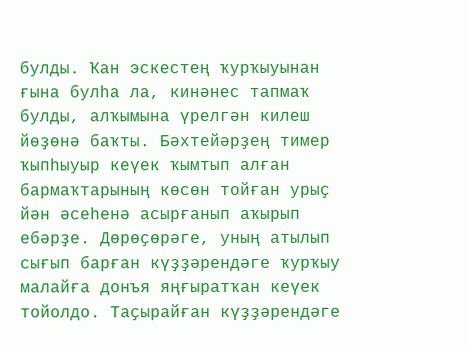булды. Ҡан эскестең ҡурҡыуынан ғына булһа ла, кинәнес тапмаҡ булды, алҡымына үрелгән килеш йөҙөнә баҡты. Бәхтейәрҙең тимер ҡыпһыуыр кеүек ҡымтып алған бармаҡтарының көсөн тойған урыҫ йән әсеһенә асырғанып аҡырып ебәрҙе. Дөрөҫөрәге, уның атылып сығып барған күҙҙәрендәге ҡурҡыу малайға донъя яңғыратҡан кеүек тойолдо. Таҫырайған күҙҙәрендәге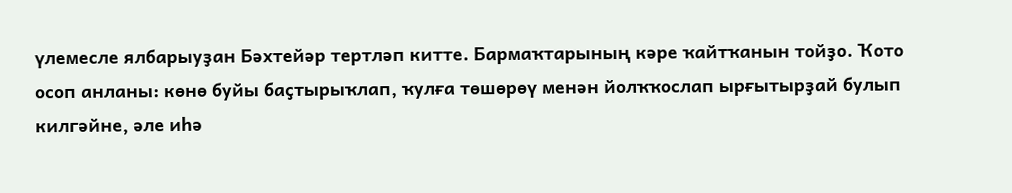үлемесле ялбарыуҙан Бәхтейәр тертләп китте. Бармаҡтарының кәре ҡайтҡанын тойҙо. Ҡото осоп анланы: көнө буйы баҫтырыҡлап, ҡулға төшөрөү менән йолҡҡослап ырғытырҙай булып килгәйне, әле иһә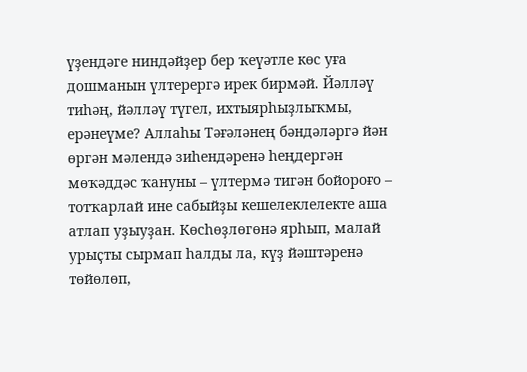үҙендәге ниндәйҙер бер ҡеүәтле көс уға дошманын үлтерергә ирек бирмәй. Йәлләү тиһәң, йәлләү түгел, ихтыярһыҙлыҡмы, ерәнеүме? Аллаһы Тәғәләнең бәндәләргә йән өргән мәлендә зиһендәренә һеңдергән мөҡәддәс ҡануны – үлтермә тигән бойороғо – тотҡарлай ине сабыйҙы кешелеклелекте аша атлап уҙыуҙан. Көсһөҙлөгөнә ярһып, малай урыҫты сырмап һалды ла, күҙ йәштәренә төйөлөп,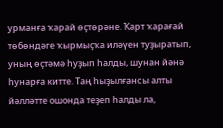урманға ҡарай өҫтөрәне. Ҡарт ҡарағай төбөндәге ҡырмыҫҡа иләүен туҙыратып, уның өҫтәмә һуҙып һалды, шунан йәнә һунарға китте. Таң һыҙылғансы алты йәлләтте ошонда теҙеп һалды ла,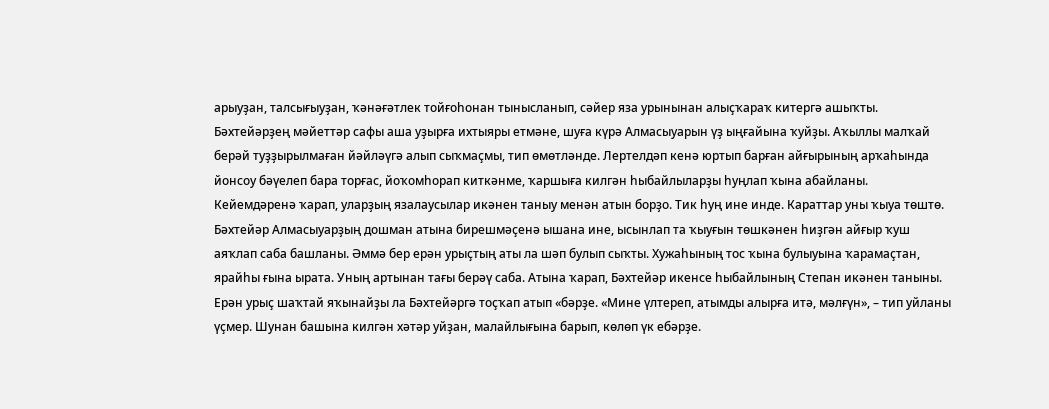арыуҙан, талсығыуҙан, ҡәнәғәтлек тойғоһонан тынысланып, сәйер яза урынынан алыҫҡараҡ китергә ашыҡты.
Бәхтейәрҙең мәйеттәр сафы аша уҙырға ихтыяры етмәне, шуға күрә Алмасыуарын үҙ ыңғайына ҡуйҙы. Аҡыллы малҡай берәй туҙҙырылмаған йәйләүгә алып сыҡмаҫмы, тип өмөтләнде. Лертелдәп кенә юртып барған айғырының арҡаһында йонсоу бәүелеп бара торғас, йоҡомһорап киткәнме, ҡаршыға килгән һыбайлыларҙы һуңлап ҡына абайланы. Кейемдәренә ҡарап, уларҙың язалаусылар икәнен таныу менән атын борҙо. Тик һуң ине инде. Караттар уны ҡыуа төштө. Бәхтейәр Алмасыуарҙың дошман атына бирешмәҫенә ышана ине, ысынлап та ҡыуғын төшкәнен һиҙгән айғыр ҡуш аяҡлап саба башланы. Әммә бер ерән урыҫтың аты ла шәп булып сыҡты. Хужаһының тос ҡына булыуына ҡарамаҫтан, ярайһы ғына ырата. Уның артынан тағы берәү саба. Атына ҡарап, Бәхтейәр икенсе һыбайлының Степан икәнен таныны. Ерән урыҫ шаҡтай яҡынайҙы ла Бәхтейәргә тоҫҡап атып «бәрҙе. «Мине үлтереп, атымды алырға итә, мәлғүн», – тип уйланы үҫмер. Шунан башына килгән хәтәр уйҙан, малайлығына барып, көлөп үк ебәрҙе.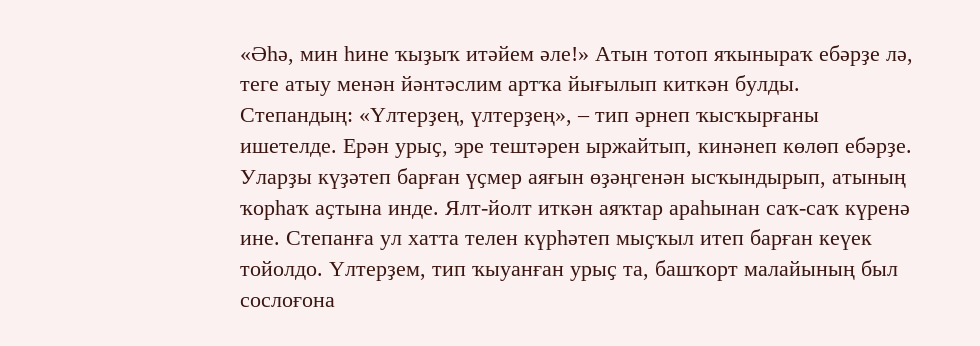«Әһә, мин һине ҡыҙыҡ итәйем әле!» Атын тотоп яҡыныраҡ ебәрҙе лә, теге атыу менән йәнтәслим артҡа йығылып киткән булды. Степандың: «Үлтерҙең, үлтерҙең», – тип әрнеп ҡысҡырғаны ишетелде. Ерән урыҫ, эре тештәрен ыржайтып, кинәнеп көлөп ебәрҙе. Уларҙы күҙәтеп барған үҫмер аяғын өҙәңгенән ысҡындырып, атының ҡорһаҡ аҫтына инде. Ялт-йолт иткән аяҡтар араһынан саҡ-саҡ күренә ине. Степанға ул хатта телен күрһәтеп мыҫҡыл итеп барған кеүек тойолдо. Үлтерҙем, тип ҡыуанған урыҫ та, башҡорт малайының был сослоғона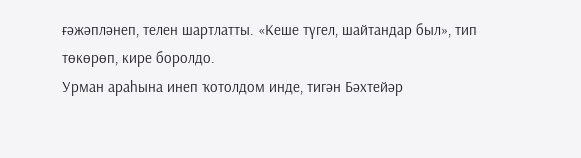ғәжәпләнеп, телен шартлатты. «Кеше түгел, шайтандар был», тип төкөрөп, кире боролдо.
Урман араһына инеп ҡотолдом инде, тигән Бәхтейәр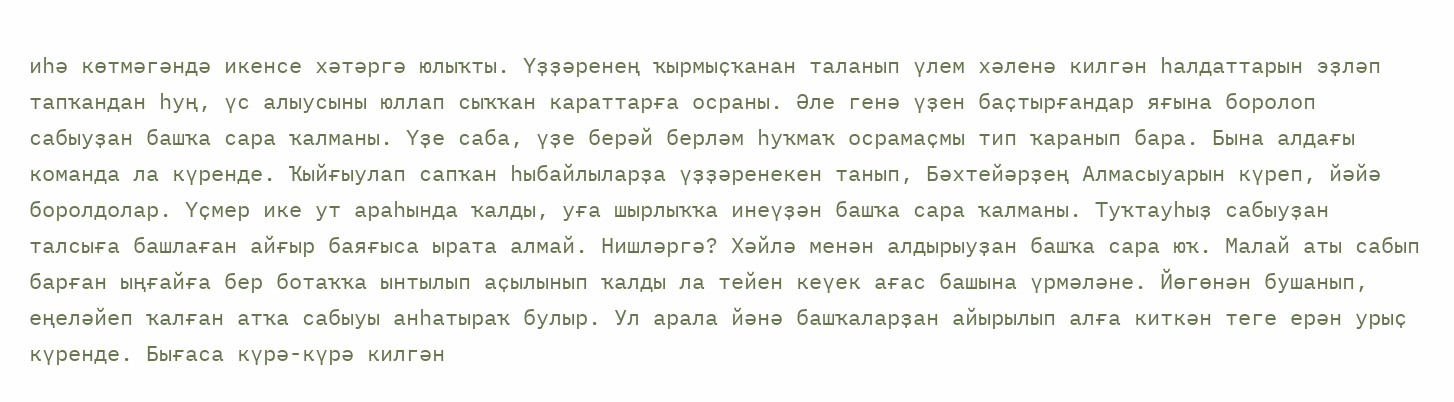иһә көтмәгәндә икенсе хәтәргә юлыҡты. Үҙҙәренең ҡырмыҫҡанан таланып үлем хәленә килгән һалдаттарын эҙләп тапҡандан һуң, үс алыусыны юллап сыҡҡан караттарға осраны. Әле генә үҙен баҫтырғандар яғына боролоп сабыуҙан башҡа сара ҡалманы. Үҙе саба, үҙе берәй берләм һуҡмаҡ осрамаҫмы тип ҡаранып бара. Бына алдағы команда ла күренде. Ҡыйғыулап сапҡан һыбайлыларҙа үҙҙәренекен танып, Бәхтейәрҙең Алмасыуарын күреп, йәйә боролдолар. Үҫмер ике ут араһында ҡалды, уға шырлыҡҡа инеүҙән башҡа сара ҡалманы. Туҡтауһыҙ сабыуҙан талсыға башлаған айғыр баяғыса ырата алмай. Нишләргә? Хәйлә менән алдырыуҙан башҡа сара юҡ. Малай аты сабып барған ыңғайға бер ботаҡҡа ынтылып аҫылынып ҡалды ла тейен кеүек ағас башына үрмәләне. Йөгөнән бушанып, еңеләйеп ҡалған атҡа сабыуы анһатыраҡ булыр. Ул арала йәнә башҡаларҙан айырылып алға киткән теге ерән урыҫ күренде. Бығаса күрә-күрә килгән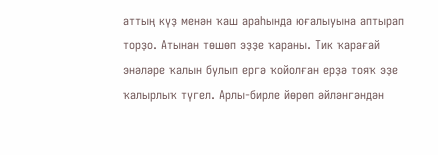аттың күҙ менән ҡаш араһында юғалыуына аптырап торҙо. Атынан төшөп эҙҙе ҡараны. Тик ҡарағай энәләре ҡалын булып ергә ҡойолған ерҙә тояҡ эҙе ҡалырлыҡ түгел. Арлы-бирле йөрөп әйләнгәндән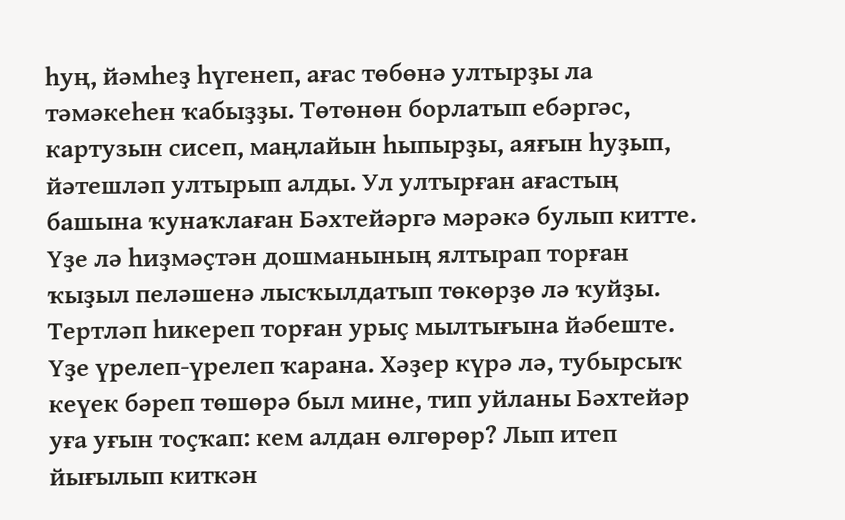һуң, йәмһеҙ һүгенеп, ағас төбөнә ултырҙы ла тәмәкеһен ҡабыҙҙы. Төтөнөн борлатып ебәргәс, картузын сисеп, маңлайын һыпырҙы, аяғын һуҙып, йәтешләп ултырып алды. Ул ултырған ағастың башына ҡунаҡлаған Бәхтейәргә мәрәкә булып китте. Үҙе лә һиҙмәҫтән дошманының ялтырап торған ҡыҙыл пеләшенә лысҡылдатып төкөрҙө лә ҡуйҙы. Тертләп һикереп торған урыҫ мылтығына йәбеште. Үҙе үрелеп-үрелеп ҡарана. Хәҙер күрә лә, тубырсыҡ кеүек бәреп төшөрә был мине, тип уйланы Бәхтейәр уға уғын тоҫҡап: кем алдан өлгөрөр? Лып итеп йығылып киткән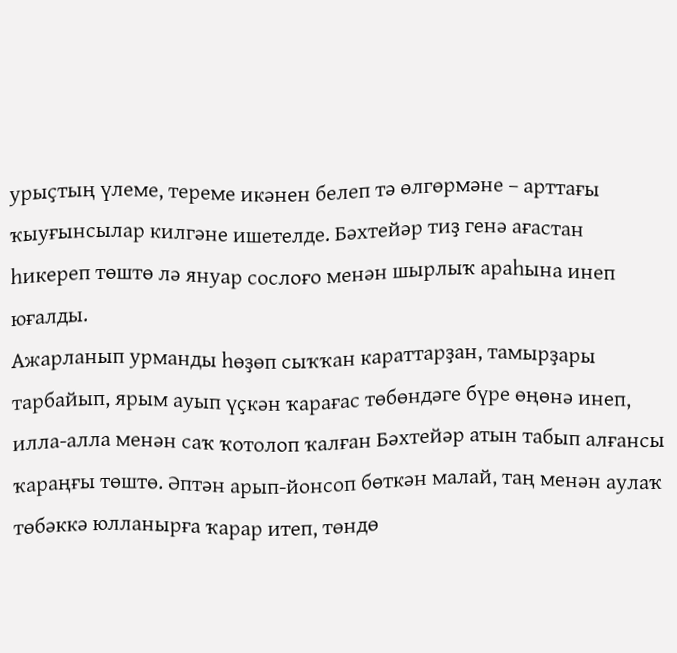урыҫтың үлеме, тереме икәнен белеп тә өлгөрмәне – арттағы ҡыуғынсылар килгәне ишетелде. Бәхтейәр тиҙ генә ағастан һикереп төштө лә януар сослоғо менән шырлыҡ араһына инеп юғалды.
Ажарланып урманды һөҙөп сыҡҡан караттарҙан, тамырҙары тарбайып, ярым ауып үҫкән ҡарағас төбөндәге бүре өңөнә инеп, илла-алла менән саҡ ҡотолоп ҡалған Бәхтейәр атын табып алғансы ҡараңғы төштө. Әптән арып-йонсоп бөткән малай, таң менән аулаҡ төбәккә юлланырға ҡарар итеп, төндө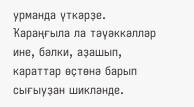урманда үткәрҙе. Ҡараңғыла ла тәүәккәлләр ине, бәлки, аҙашып, караттар өҫтөнә барып сығыуҙан шикләнде.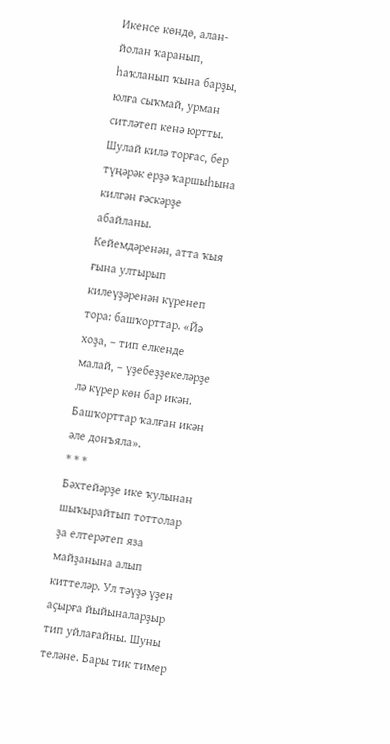Икенсе көндө, алан-йолан ҡаранып, һаҡланып ҡына барҙы, юлға сыҡмай, урман ситләтеп кенә юртты. Шулай килә торғас, бер түңәрәк ерҙә ҡаршыһына килгән ғәскәрҙе абайланы. Кейемдәренән, атта ҡыя ғына ултырып килеүҙәренән күренеп тора: башҡорттар. «Йә хоҙа, – тип елкенде малай, – үҙебеҙҙекеләрҙе лә күрер көн бар икән. Башҡорттар ҡалған икән әле донъяла».
* * *
Бәхтейәрҙе ике ҡулынан шыҡырайтып тоттолар ҙа елтерәтеп яза майҙанына алып киттеләр. Ул тәүҙә үҙен аҫырға йыйыналарҙыр тип уйлағайны. Шуны теләне. Бары тик тимер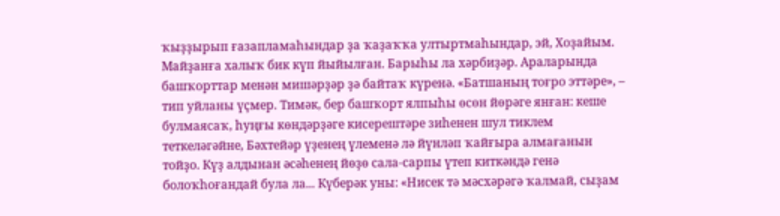ҡыҙҙырып ғазапламаһындар ҙа ҡаҙаҡҡа ултыртмаһындар, эй, Хоҙайым.
Майҙанға халыҡ бик күп йыйылған. Барыһы ла хәрбиҙәр. Араларында башҡорттар менән мишәрҙәр ҙә байтаҡ күренә. «Батшаның тоғро эттәре», – тип уйланы үҫмер. Тимәк, бер башҡорт ялпыһы өсөн йөрәге янған: кеше булмаясаҡ, һуңғы көндәрҙәге кисерештәре зиһенен шул тиклем теткеләгәйне, Бәхтейәр үҙенең үлеменә лә йүнләп ҡайғыра алмағанын тойҙо. Күҙ алдынан әсәһенең йөҙө сала-сарпы үтеп киткәндә генә болоҡһоғандай була ла... Күберәк уны: «Нисек тә мәсхәрәгә ҡалмай, сыҙам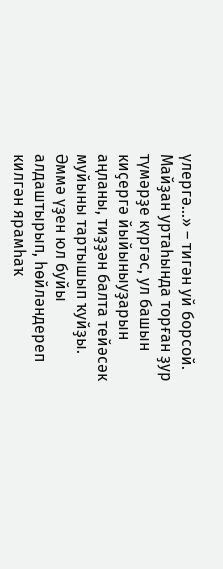үлергә...» – тигән уй борсой.
Майҙан уртаһында торған ҙур түмәрҙе күргәс, ул башын киҫергә йыйыныуҙарын аңланы, тиҙҙән балта тейәсәк муйыны тартышып ҡуйҙы. Әммә үҙен юл буйы алдаштырып, һөйләндереп килгән ярамһаҡ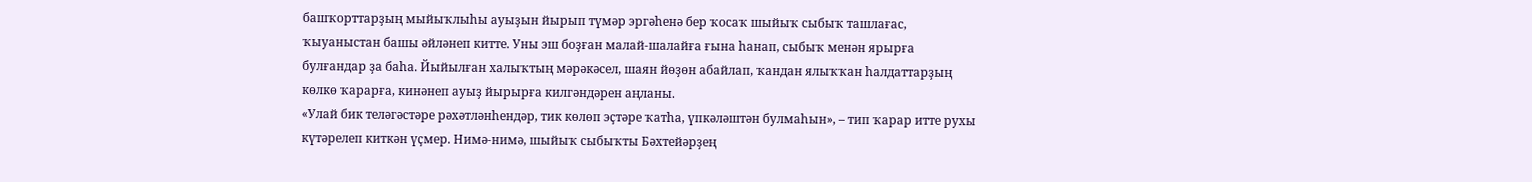башҡорттарҙың мыйыҡлыһы ауыҙын йырып түмәр эргәһенә бер ҡосаҡ шыйыҡ сыбыҡ ташлағас, ҡыуаныстан башы әйләнеп китте. Уны эш боҙған малай-шалайға ғына һанап, сыбыҡ менән ярырға булғандар ҙа баһа. Йыйылған халыҡтың мәрәкәсел, шаян йөҙөн абайлап, ҡандан ялыҡҡан һалдаттарҙың көлкө ҡарарға, кинәнеп ауыҙ йырырға килгәндәрен аңланы.
«Улай бик теләгәстәре рәхәтләнһендәр, тик көлөп эҫтәре ҡатһа, үпкәләштән булмаһын», – тип ҡарар итте рухы күтәрелеп киткән үҫмер. Нимә-нимә, шыйыҡ сыбыҡты Бәхтейәрҙең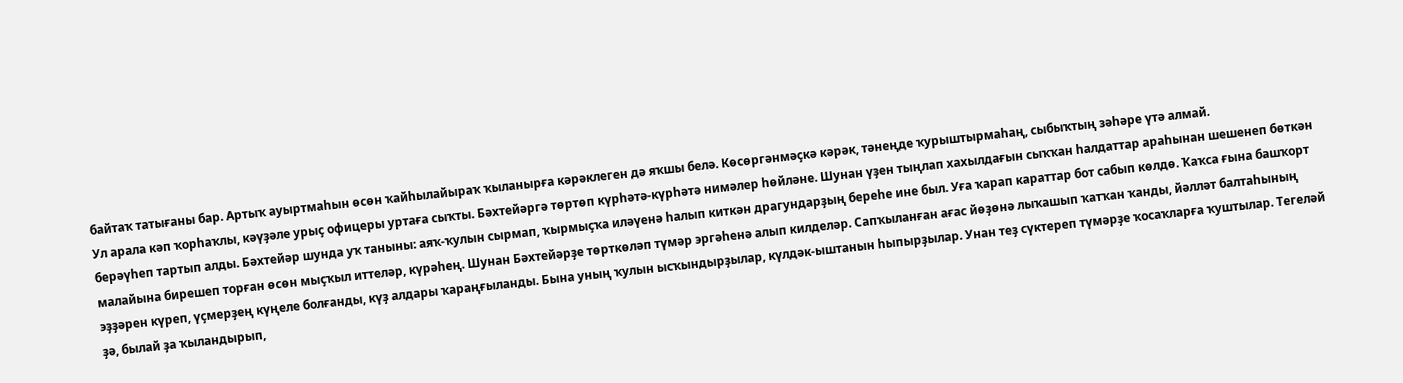байтаҡ татығаны бар. Артыҡ ауыртмаһын өсөн ҡайһылайыраҡ ҡыланырға кәрәклеген дә яҡшы белә. Көсөргәнмәҫкә кәрәк, тәнеңде ҡурыштырмаһаң, сыбыҡтың зәһәре үтә алмай.
Ул арала кәп ҡорһаҡлы, кәүҙәле урыҫ офицеры уртаға сыҡты. Бәхтейәргә төртөп күрһәтә-күрһәтә нимәлер һөйләне. Шунан үҙен тыңлап хахылдағын сыҡҡан һалдаттар араһынан шешенеп бөткән берәүһеп тартып алды. Бәхтейәр шунда уҡ таныны: аяҡ-ҡулын сырмап, ҡырмыҫҡа иләүенә һалып киткән драгундарҙың береһе ине был. Уға ҡарап караттар бот сабып көлдө. Ҡаҡса ғына башҡорт малайына бирешеп торған өсөн мыҫҡыл иттеләр, күрәһең. Шунан Бәхтейәрҙе төрткөләп түмәр эргәһенә алып килделәр. Сапҡыланған ағас йөҙөнә лыҡашып ҡатҡан ҡанды, йәлләт балтаһының эҙҙәрен күреп, үҫмерҙең күңеле болғанды, күҙ алдары ҡараңғыланды. Бына уның ҡулын ысҡындырҙылар, күлдәк-ыштанын һыпырҙылар. Унан теҙ сүктереп түмәрҙе ҡосаҡларға ҡуштылар. Тегеләй ҙә, былай ҙа ҡыландырып,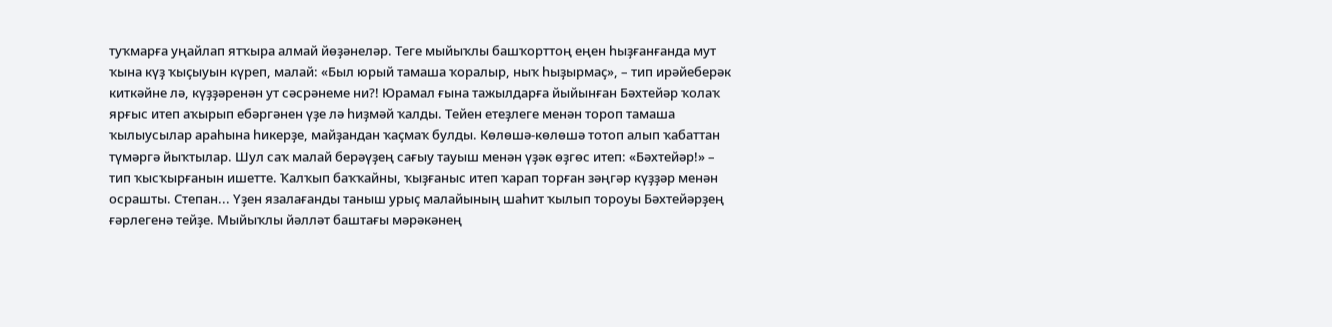туҡмарға уңайлап ятҡыра алмай йөҙәнеләр. Теге мыйыҡлы башҡорттоң еңен һыҙғанғанда мут ҡына күҙ ҡыҫыуын күреп, малай: «Был юрый тамаша ҡоралыр, ныҡ һыҙырмаҫ», – тип ирәйеберәк киткәйне лә, күҙҙәренән ут сәсрәнеме ни?! Юрамал ғына тажылдарға йыйынған Бәхтейәр ҡолаҡ ярғыс итеп аҡырып ебәргәнен үҙе лә һиҙмәй ҡалды. Тейен етеҙлеге менән тороп тамаша ҡылыусылар араһына һикерҙе, майҙандан ҡаҫмаҡ булды. Көлөшә-көлөшә тотоп алып ҡабаттан түмәргә йыҡтылар. Шул саҡ малай берәүҙең сағыу тауыш менән үҙәк өҙгөс итеп: «Бәхтейәр!» – тип ҡысҡырғанын ишетте. Ҡалҡып баҡҡайны, ҡыҙғаныс итеп ҡарап торған зәңгәр күҙҙәр менән осрашты. Степан... Үҙен язалағанды таныш урыҫ малайының шаһит ҡылып тороуы Бәхтейәрҙең ғәрлегенә тейҙе. Мыйыҡлы йәлләт баштағы мәрәкәнең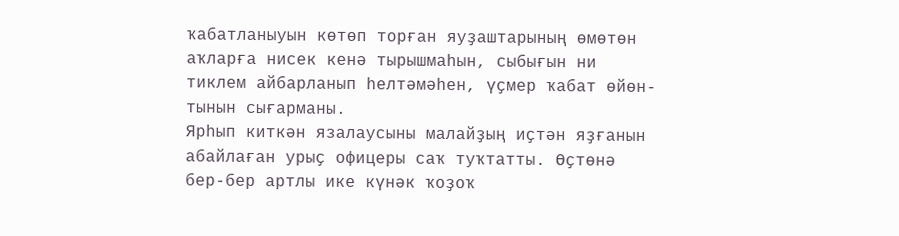ҡабатланыуын көтөп торған яуҙаштарының өмөтөн аҡларға нисек кенә тырышмаһын, сыбығын ни тиклем айбарланып һелтәмәһен, үҫмер ҡабат өйөн-тынын сығарманы.
Ярһып киткән язалаусыны малайҙың иҫтән яҙғанын абайлаған урыҫ офицеры саҡ туҡтатты. Өҫтөнә бер-бер артлы ике күнәк ҡоҙоҡ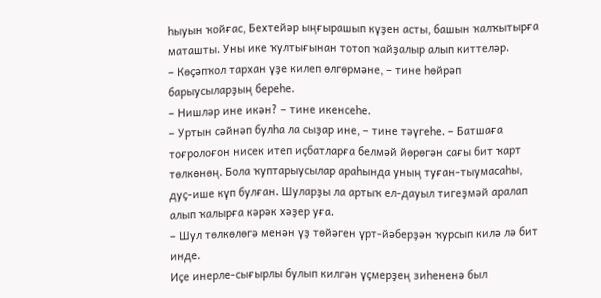һыуын ҡойғас, Бехтейәр ыңғырашып күҙен асты, башын ҡалҡытырға маташты. Уны ике ҡултығынан тотоп ҡайҙалыр алып киттеләр.
– Көҫәпҡол тархан үҙе килеп өлгөрмәне, – тине һөйрәп барыусыларҙың береһе.
– Нишләр ине икән? – тине икенсеһе.
– Уртын сәйнәп булһа ла сыҙар ине, – тине тәүгеһе. – Батшаға тоғролоғон нисек итеп иҫбатларға белмәй йөрөгән сағы бит ҡарт төлкөнөң. Бола ҡуптарыусылар араһында уның туған-тыумасаһы, дуҫ-ише күп булған. Шуларҙы ла артыҡ ел-дауыл тигеҙмәй аралап алып ҡалырға кәрәк хәҙер уға.
– Шул төлкөлөгә менән үҙ төйәген үрт-йәберҙән ҡурсып килә лә бит инде.
Иҫе инерле-сығырлы булып килгән үҫмерҙең зиһененә был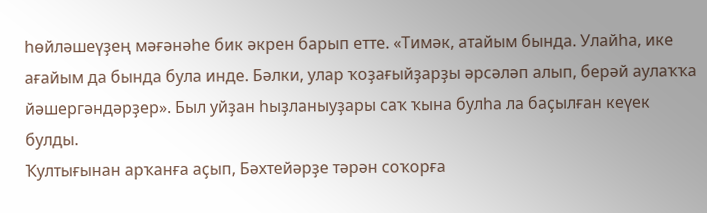һөйләшеүҙең мәғәнәһе бик әкрен барып етте. «Тимәк, атайым бында. Улайһа, ике ағайым да бында була инде. Бәлки, улар ҡоҙағыйҙарҙы әрсәләп алып, берәй аулаҡҡа йәшергәндәрҙер». Был уйҙан һыҙланыуҙары саҡ ҡына булһа ла баҫылған кеүек булды.
Ҡултығынан арҡанға аҫып, Бәхтейәрҙе тәрән соҡорға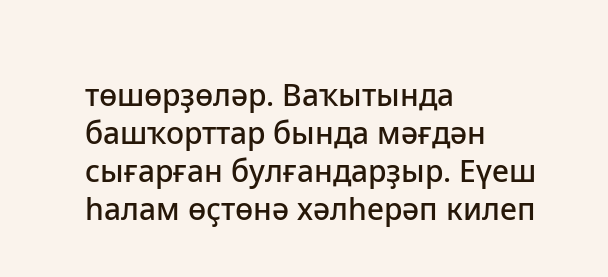төшөрҙөләр. Ваҡытында башҡорттар бында мәғдән сығарған булғандарҙыр. Еүеш һалам өҫтөнә хәлһерәп килеп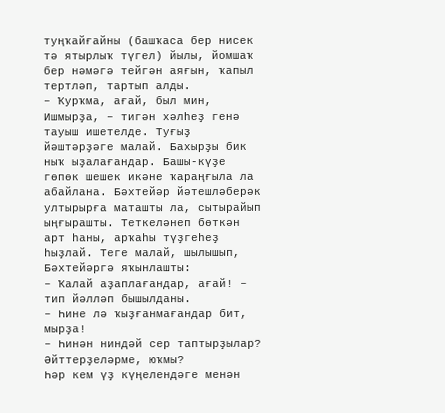туңҡайғайны (башҡаса бер нисек тә ятырлыҡ түгел) йылы, йомшаҡ бер нәмәгә тейгән аяғын, ҡапыл тертләп, тартып алды.
– Ҡурҡма, ағай, был мин, Ишмырҙа, – тигән хәлһеҙ генә тауыш ишетелде. Туғыҙ йәштәрҙәге малай. Бахырҙы бик ныҡ ыҙалағандар. Башы-күҙе гөпөк шешек икәне ҡараңғыла ла абайлана. Бәхтейәр йәтешләберәк ултырырға маташты ла, сытырайып ыңғырашты. Теткеләнеп бөткән арт һаны, арҡаһы түҙгеһеҙ һыҙлай. Теге малай, шылышып, Бәхтейәргә яҡынлашты:
– Ҡалай аҙаплағандар, ағай! – тип йәлләп бышылданы.
– Һине лә ҡыҙғанмағандар бит, мырҙа!
– Һинән ниндәй сер таптырҙылар? Әйттерҙеләрме, юҡмы?
Һәр кем үҙ күңелендәге менән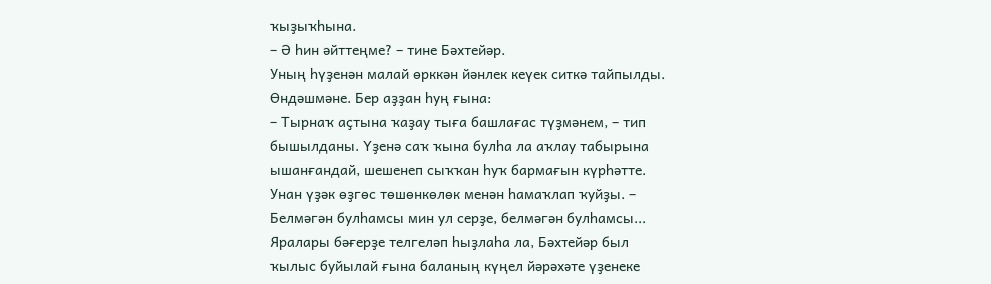ҡыҙыҡһына.
– Ә һин әйттеңме? – тине Бәхтейәр.
Уның һүҙенән малай өрккән йәнлек кеүек ситкә тайпылды. Өндәшмәне. Бер аҙҙан һуң ғына:
– Тырнаҡ аҫтына ҡаҙау тыға башлағас түҙмәнем, – тип бышылданы. Үҙенә саҡ ҡына булһа ла аҡлау табырына ышанғандай, шешенеп сыҡҡан һуҡ бармағын күрһәтте. Унан үҙәк өҙгөс төшөнкөлөк менән һамаҡлап ҡуйҙы. – Белмәгән булһамсы мин ул серҙе, белмәгән булһамсы...
Яралары бәғерҙе телгеләп һыҙлаһа ла, Бәхтейәр был ҡылыс буйылай ғына баланың күңел йәрәхәте үҙенеке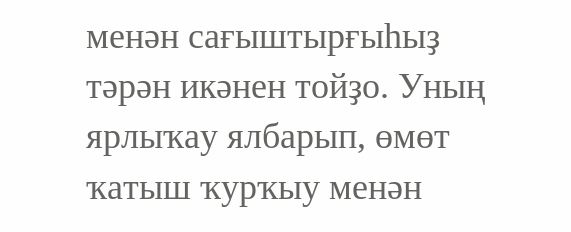менән сағыштырғыһыҙ тәрән икәнен тойҙо. Уның ярлыҡау ялбарып, өмөт ҡатыш ҡурҡыу менән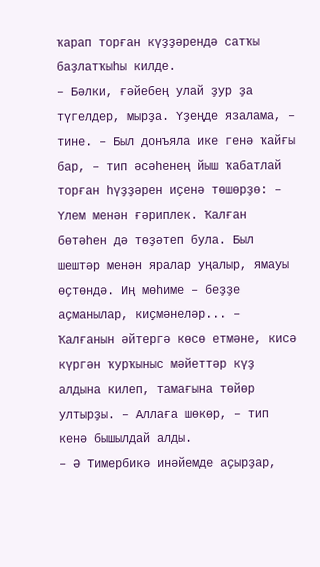ҡарап торған күҙҙәрендә сатҡы баҙлатҡыһы килде.
– Бәлки, ғәйебең улай ҙур ҙа түгелдер, мырҙа. Үҙеңде язалама, – тине. – Был донъяла ике генә ҡайғы бар, – тип әсәһенең йыш ҡабатлай торған һүҙҙәрен иҫенә төшөрҙө: – Үлем менән ғәриплек. Ҡалған бөтәһен дә төҙәтеп була. Был шештәр менән яралар уңалыр, ямауы өҫтөндә. Иң мөһиме – беҙҙе аҫманылар, киҫмәнеләр... – Ҡалғанын әйтергә көсө етмәне, кисә күргән ҡурҡыныс мәйеттәр күҙ алдына килеп, тамағына төйөр ултырҙы. – Аллаға шөкөр, – тип кенә бышылдай алды.
– Ә Тимербикә инәйемде аҫырҙар,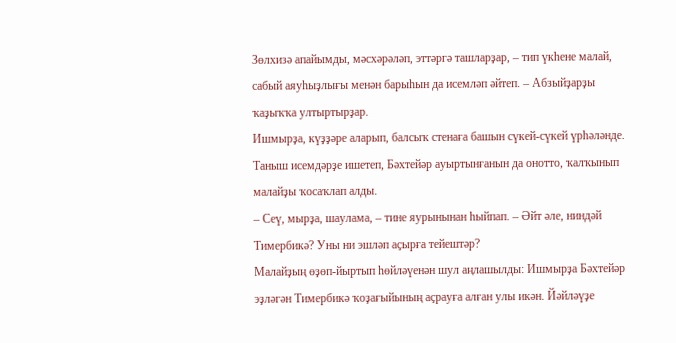Зөлхизә апайымды, мәсхәрәләп, эттәргә ташларҙар, – тип үкһене малай, сабый аяуһыҙлығы менән барыһын да исемләп әйтеп. – Абзыйҙарҙы ҡаҙыҡҡа ултыртырҙар.
Ишмырҙа, күҙҙәре аларып, балсыҡ стенаға башын сүкей-сүкей үрһәләнде.
Таныш исемдәрҙе ишетеп, Бәхтейәр ауыртынғанын да онотто, ҡалҡынып малайҙы ҡосаҡлап алды.
– Сеү, мырҙа, шаулама, – тине яурынынан һыйпап. – Әйт әле, ниндәй Тимербикә? Уны ни эшләп аҫырға тейештәр?
Малайҙың өҙөп-йыртып һөйләүенән шул аңлашылды: Ишмырҙа Бәхтейәр эҙләгән Тимербикә ҡоҙағыйының аҫрауға алған улы икән. Йәйләүҙе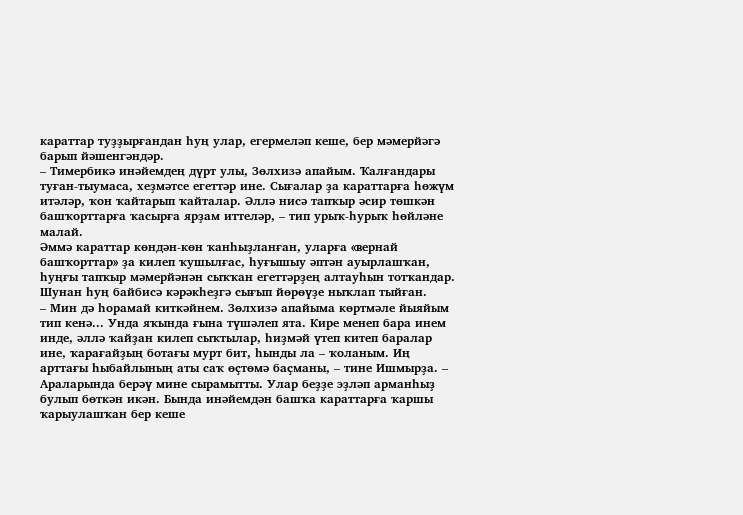караттар туҙҙырғандан һуң улар, егермеләп кеше, бер мәмерйәгә барып йәшенгәндәр.
– Тимербикә инәйемдең дүрт улы, Зөлхизә апайым. Ҡалғандары туған-тыумаса, хеҙмәтсе егеттәр ине. Сығалар ҙа караттарға һөжүм итәләр, ҡон ҡайтарып ҡайталар. Әллә нисә тапҡыр әсир төшкән башҡорттарға ҡасырға ярҙам иттеләр, – тип урыҡ-һурыҡ һөйләне малай.
Әммә караттар көндән-көн ҡанһыҙланған, уларға «вернай башҡорттар» ҙа килеп ҡушылғас, һуғышыу әптән ауырлашҡан, һуңғы тапҡыр мәмерйәнән сыҡҡан егеттәрҙең алтауһын тотҡандар. Шунан һуң байбисә кәрәкһеҙгә сығып йөрөүҙе ныҡлап тыйған.
– Мин дә һорамай киткәйнем. Зөлхизә апайыма көртмәле йыяйым тип кенә... Унда яҡында ғына түшәлеп ята. Кире менеп бара инем инде, әллә ҡайҙан килеп сыҡтылар, һиҙмәй үтеп китеп баралар ине, ҡарағайҙың ботағы мурт бит, һынды ла – ҡоланым. Иң арттағы һыбайлының аты саҡ өҫтөмә баҫманы, – тине Ишмырҙа. – Араларында берәү мине сырамытты. Улар беҙҙе эҙләп арманһыҙ булып бөткән икән. Бында инәйемдән башҡа караттарға ҡаршы ҡарыулашҡан бер кеше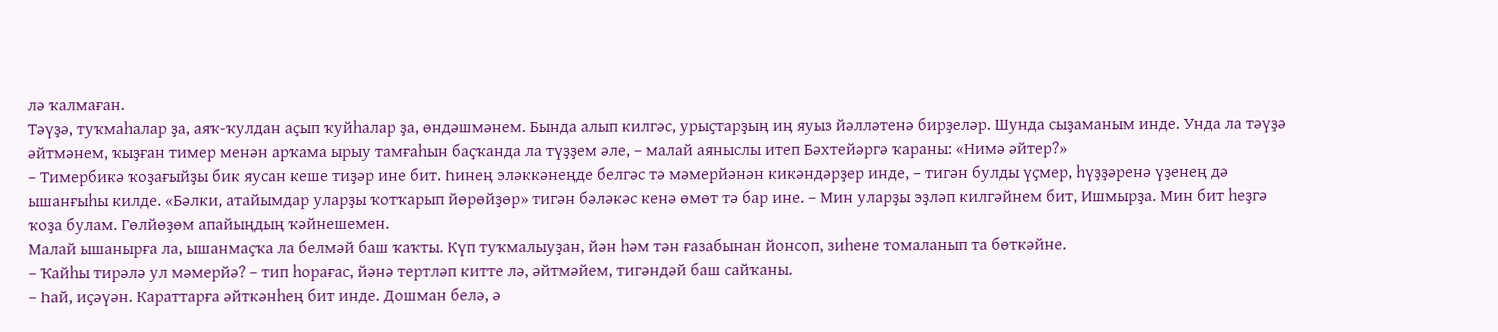лә ҡалмаған.
Тәүҙә, туҡмаһалар ҙа, аяҡ-ҡулдан аҫып ҡуйһалар ҙа, өндәшмәнем. Бында алып килгәс, урыҫтарҙың иң яуыз йәлләтенә бирҙеләр. Шунда сыҙаманым инде. Унда ла тәүҙә әйтмәнем, ҡыҙған тимер менән арҡама ырыу тамғаһын баҫҡанда ла түҙҙем әле, – малай аяныслы итеп Бәхтейәргә ҡараны: «Нимә әйтер?»
– Тимербикә ҡоҙағыйҙы бик яусан кеше тиҙәр ине бит. Һинең эләккәнеңде белгәс тә мәмерйәнән кикәндәрҙер инде, – тигән булды үҫмер, һүҙҙәренә үҙенең дә ышанғыһы килде. «Бәлки, атайымдар уларҙы ҡотҡарып йөрөйҙөр» тигән бәләкәс кенә өмөт тә бар ине. – Мин уларҙы эҙләп килгәйнем бит, Ишмырҙа. Мин бит һеҙгә ҡоҙа булам. Гөлйөҙөм апайыңдың ҡәйнешемен.
Малай ышанырға ла, ышанмаҫҡа ла белмәй баш ҡаҡты. Күп туҡмалыуҙан, йән һәм тән ғазабынан йонсоп, зиһене томаланып та бөткәйне.
– Ҡайһы тирәлә ул мәмерйә? – тип һорағас, йәнә тертләп китте лә, әйтмәйем, тигәндәй баш сайҡаны.
– Һай, иҫәүән. Караттарға әйткәнһең бит инде. Дошман белә, ә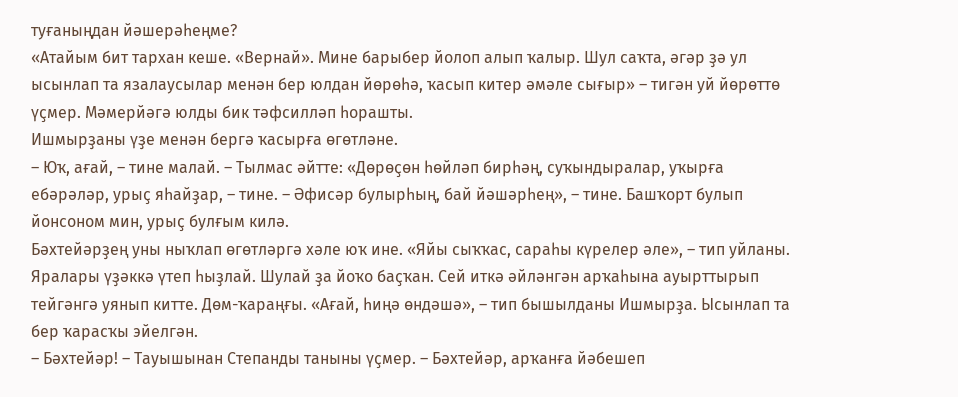туғаныңдан йәшерәһеңме?
«Атайым бит тархан кеше. «Вернай». Мине барыбер йолоп алып ҡалыр. Шул саҡта, әгәр ҙә ул ысынлап та язалаусылар менән бер юлдан йөрөһә, ҡасып китер әмәле сығыр» – тигән уй йөрөттө үҫмер. Мәмерйәгә юлды бик тәфсилләп һорашты.
Ишмырҙаны үҙе менән бергә ҡасырға өгөтләне.
– Юҡ, ағай, – тине малай. – Тылмас әйтте: «Дөрөҫөн һөйләп бирһәң, суҡындыралар, уҡырға ебәрәләр, урыҫ яһайҙар, – тине. – Әфисәр булырһың, бай йәшәрһең», – тине. Башҡорт булып йонсоном мин, урыҫ булғым килә.
Бәхтейәрҙең уны ныҡлап өгөтләргә хәле юҡ ине. «Яйы сыҡҡас, сараһы күрелер әле», – тип уйланы.
Яралары үҙәккә үтеп һыҙлай. Шулай ҙа йоҡо баҫҡан. Сей иткә әйләнгән арҡаһына ауырттырып тейгәнгә уянып китте. Дөм-ҡараңғы. «Ағай, һиңә өндәшә», – тип бышылданы Ишмырҙа. Ысынлап та бер ҡарасҡы эйелгән.
– Бәхтейәр! – Тауышынан Степанды таныны үҫмер. – Бәхтейәр, арҡанға йәбешеп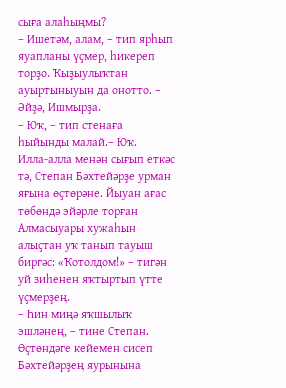сыға алаһыңмы?
– Ишетәм, алам, – тип ярһып яуапланы үҫмер, һикереп торҙо. Ҡыҙыулыҡтан ауыртыныуын да онотто. – Әйҙә, Ишмырҙа.
– Юҡ, – тип стенаға һыйынды малай.– Юҡ.
Илла-алла менән сығып еткәс тә, Степан Бәхтейәрҙе урман яғына өҫтөрәне. Йыуан ағас төбөндә эйәрле торған Алмасыуары хужаһын алыҫтан уҡ танып тауыш биргәс: «Ҡотолдом!» – тигән уй зиһенен яҡтыртып үтте үҫмерҙең.
– Һин миңә яҡшылыҡ эшләнең, – тине Степан. Өҫтөндәге кейемен сисеп Бәхтейәрҙең яурынына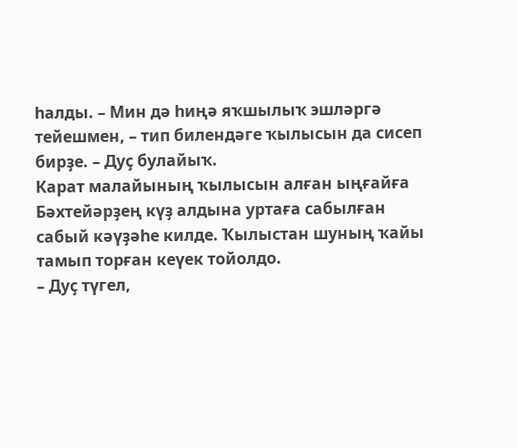һалды. – Мин дә һиңә яҡшылыҡ эшләргә тейешмен, – тип билендәге ҡылысын да сисеп бирҙе. – Дуҫ булайыҡ.
Карат малайының ҡылысын алған ыңғайға Бәхтейәрҙең күҙ алдына уртаға сабылған сабый кәүҙәһе килде. Ҡылыстан шуның ҡайы тамып торған кеүек тойолдо.
– Дуҫ түгел,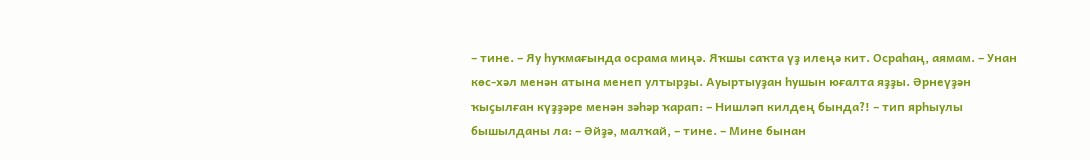– тине. – Яу һуҡмағында осрама миңә. Яҡшы саҡта үҙ илеңә кит. Осраһаң, аямам. – Унан көс-хәл менән атына менеп ултырҙы. Ауыртыуҙан һушын юғалта яҙҙы. Әрнеүҙән ҡыҫылған күҙҙәре менән зәһәр ҡарап: – Нишләп килдең бында?! – тип ярһыулы бышылданы ла: – Әйҙә, малҡай, – тине. – Мине бынан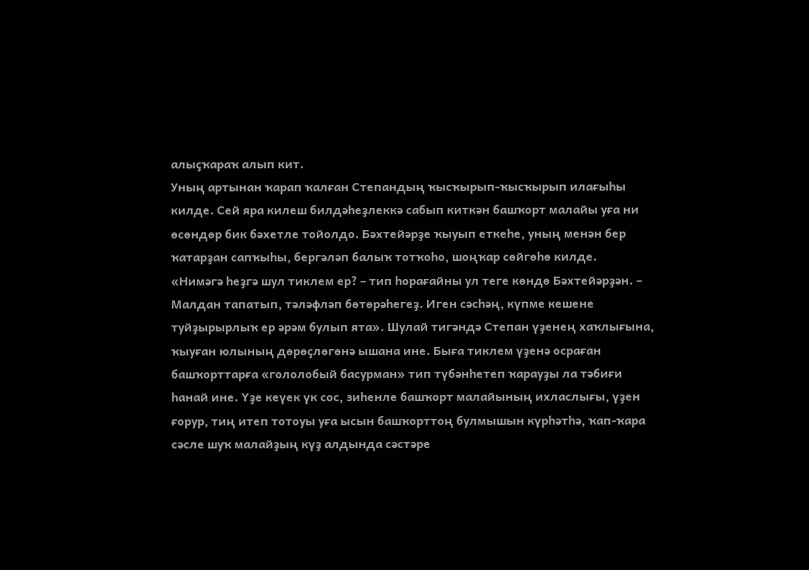алыҫҡараҡ алып кит.
Уның артынан ҡарап ҡалған Степандың ҡысҡырып-ҡысҡырып илағыһы килде. Сей яра килеш билдәһеҙлеккә сабып киткән башҡорт малайы уға ни өсөндөр бик бәхетле тойолдо. Бәхтейәрҙе ҡыуып еткеһе, уның менән бер ҡатарҙан сапҡыһы, бергәләп балыҡ тотҡоһо, шоңҡар сөйгөһө килде.
«Нимәгә һеҙгә шул тиклем ер? – тип һорағайны ул теге көндө Бәхтейәрҙән. – Малдан тапатып, тәләфләп бөтөрәһегеҙ. Иген сәсһәң, күпме кешене туйҙырырлыҡ ер әрәм булып ята». Шулай тигәндә Степан үҙенең хаҡлығына, ҡыуған юлының дөрөҫлөгөнә ышана ине. Быға тиклем үҙенә осраған башҡорттарға «гололобый басурман» тип түбәнһетеп ҡарауҙы ла тәбиғи һанай ине. Үҙе кеүек үк сос, зиһенле башҡорт малайының ихласлығы, үҙен ғорур, тиң итеп тотоуы уға ысын башҡорттоң булмышын күрһәтһә, ҡап-ҡара сәсле шуҡ малайҙың күҙ алдында сәстәре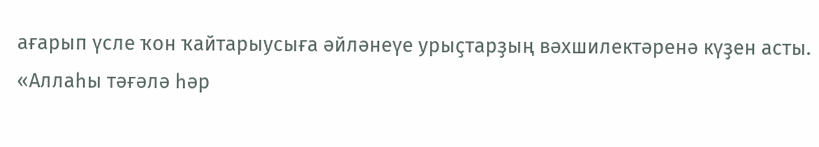ағарып үсле ҡон ҡайтарыусыға әйләнеүе урыҫтарҙың вәхшилектәренә күҙен асты.
«Аллаһы тәғәлә һәр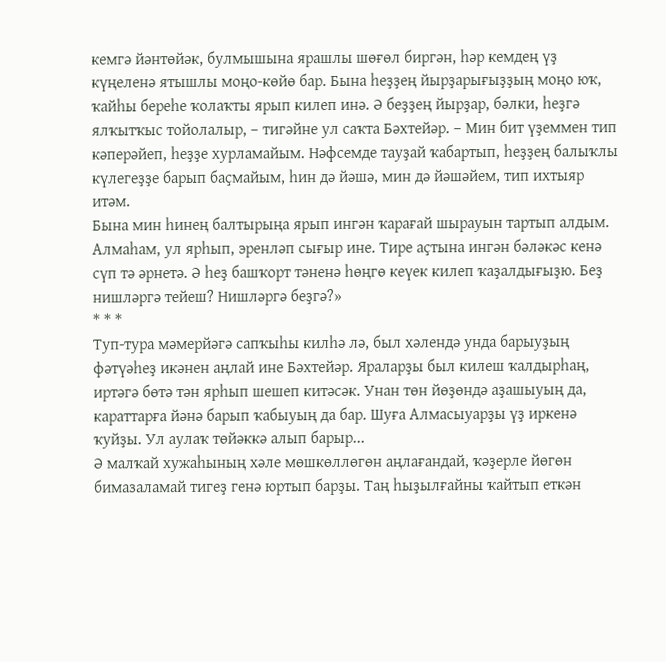кемгә йәнтөйәк, булмышына ярашлы шөғөл биргән, һәр кемдең үҙ күңеленә ятышлы моңо-көйө бар. Бына һеҙҙең йырҙарығыҙҙың моңо юҡ, ҡайһы береһе ҡолаҡты ярып килеп инә. Ә беҙҙең йырҙар, бәлки, һеҙгә ялҡытҡыс тойолалыр, – тигәйне ул саҡта Бәхтейәр. – Мин бит үҙеммен тип кәперәйеп, һеҙҙе хурламайым. Нәфсемде тауҙай ҡабартып, һеҙҙең балыҡлы күлегеҙҙе барып баҫмайым, һин дә йәшә, мин дә йәшәйем, тип ихтыяр итәм.
Бына мин һинең балтырыңа ярып ингән ҡарағай шырауын тартып алдым. Алмаһам, ул ярһып, эренләп сығыр ине. Тире аҫтына ингән бәләкәс кенә сүп тә әрнетә. Ә һеҙ башҡорт тәненә һөңгө кеүек килеп ҡаҙалдығыҙю. Беҙ нишләргә тейеш? Нишләргә беҙгә?»
* * *
Туп-тура мәмерйәгә сапҡыһы килһә лә, был хәлендә унда барыуҙың фәтүәһеҙ икәнен аңлай ине Бәхтейәр. Яраларҙы был килеш ҡалдырһаң, иртәгә бөтә тән ярһып шешеп китәсәк. Унан төн йөҙөндә аҙашыуың да, караттарға йәнә барып ҡабыуың да бар. Шуға Алмасыуарҙы үҙ иркенә ҡуйҙы. Ул аулаҡ төйәккә алып барыр...
Ә малҡай хужаһының хәле мөшкөллөгөн аңлағандай, ҡәҙерле йөгөн бимазаламай тигеҙ генә юртып барҙы. Таң һыҙылғайны ҡайтып еткән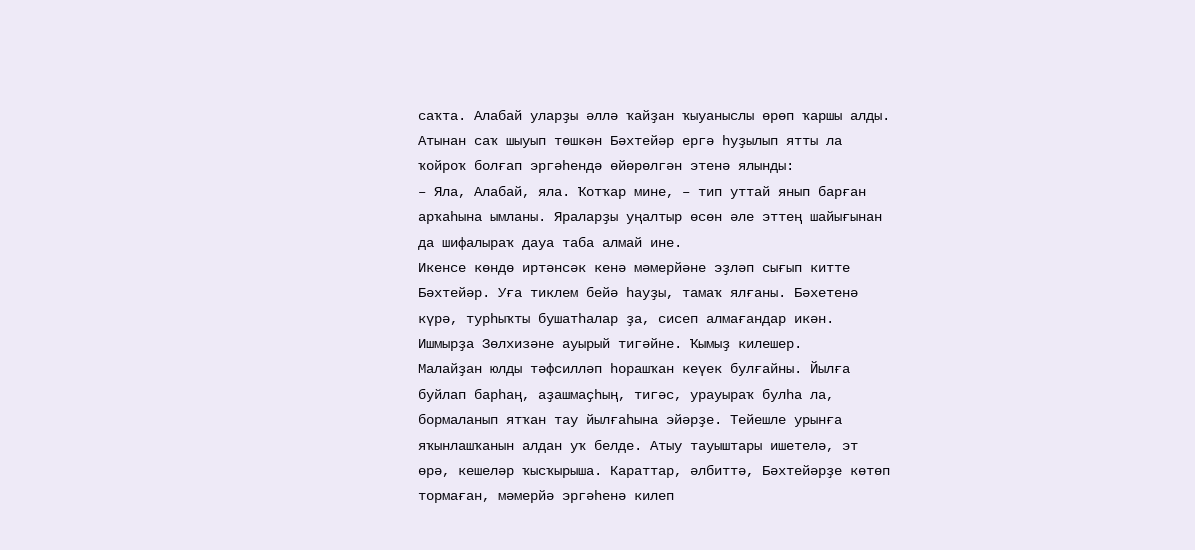саҡта. Алабай уларҙы әллә ҡайҙан ҡыуаныслы өрөп ҡаршы алды. Атынан саҡ шыуып төшкән Бәхтейәр ергә һуҙылып ятты ла ҡойроҡ болғап эргәһендә өйөрөлгән этенә ялынды:
– Яла, Алабай, яла. Ҡотҡар мине, – тип уттай янып барған арҡаһына ымланы. Яраларҙы уңалтыр өсөн әле эттең шайығынан да шифалыраҡ дауа таба алмай ине.
Икенсе көндө иртәнсәк кенә мәмерйәне эҙләп сығып китте Бәхтейәр. Уға тиклем бейә һауҙы, тамаҡ ялғаны. Бәхетенә күрә, турһыҡты бушатһалар ҙа, сисеп алмағандар икән. Ишмырҙа Зөлхизәне ауырый тигәйне. Ҡымыҙ килешер.
Малайҙан юлды тәфсилләп һорашҡан кеүек булғайны. Йылға буйлап барһаң, аҙашмаҫһың, тигәс, урауыраҡ булһа ла, бормаланып ятҡан тау йылғаһына эйәрҙе. Тейешле урынға яҡынлашҡанын алдан уҡ белде. Атыу тауыштары ишетелә, эт өрә, кешеләр ҡысҡырыша. Караттар, әлбиттә, Бәхтейәрҙе көтөп тормаған, мәмерйә эргәһенә килеп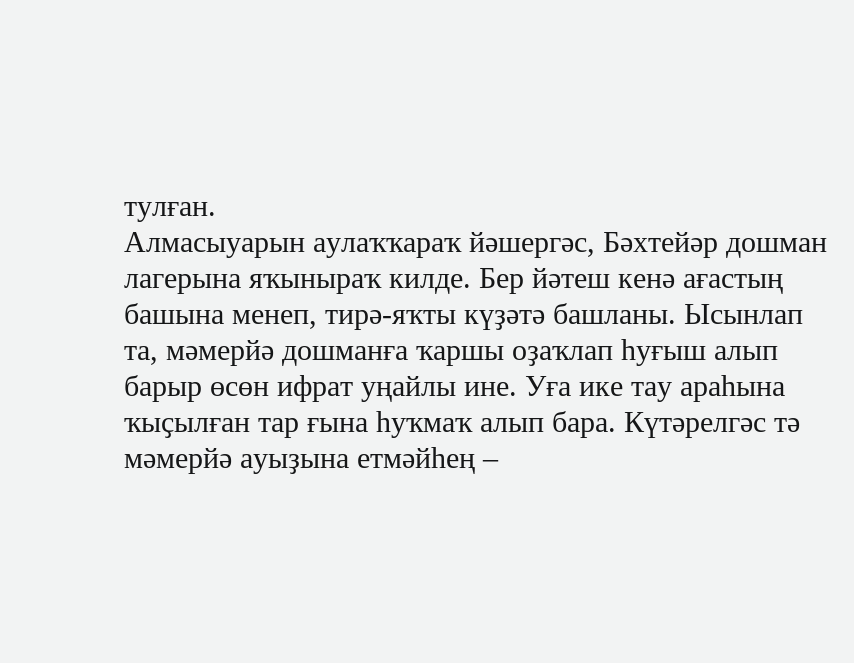тулған.
Алмасыуарын аулаҡҡараҡ йәшергәс, Бәхтейәр дошман лагерына яҡыныраҡ килде. Бер йәтеш кенә ағастың башына менеп, тирә-яҡты күҙәтә башланы. Ысынлап та, мәмерйә дошманға ҡаршы оҙаҡлап һуғыш алып барыр өсөн ифрат уңайлы ине. Уға ике тау араһына ҡыҫылған тар ғына һуҡмаҡ алып бара. Күтәрелгәс тә мәмерйә ауыҙына етмәйһең –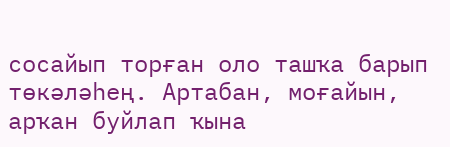сосайып торған оло ташҡа барып төкәләһең. Артабан, моғайын, арҡан буйлап ҡына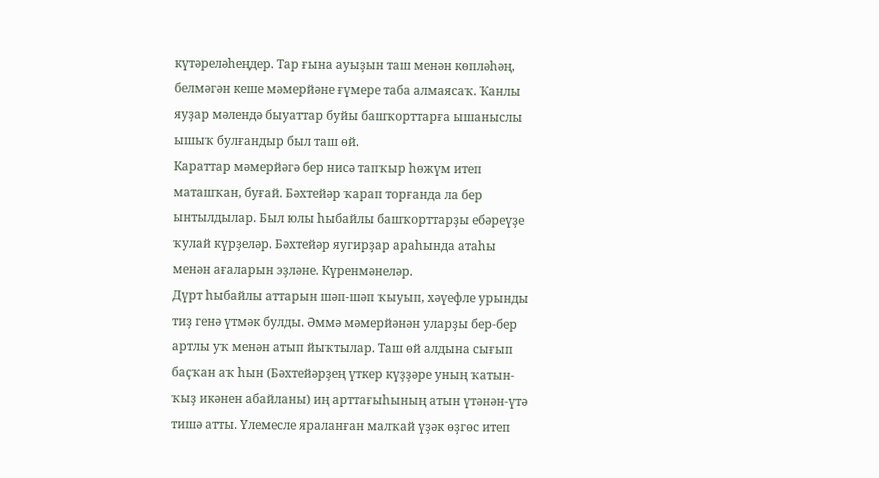күтәреләһеңдер. Тар ғына ауыҙын таш менән көпләһәң, белмәгән кеше мәмерйәне ғүмере таба алмаясаҡ. Ҡанлы яуҙар мәлендә быуаттар буйы башҡорттарға ышаныслы ышыҡ булғандыр был таш өй.
Караттар мәмерйәгә бер нисә тапҡыр һөжүм итеп маташҡан, буғай. Бәхтейәр ҡарап торғанда ла бер ынтылдылар. Был юлы һыбайлы башҡорттарҙы ебәреүҙе ҡулай күрҙеләр. Бәхтейәр яугирҙар араһында атаһы менән ағаларын эҙләне. Күренмәнеләр.
Дүрт һыбайлы аттарын шәп-шәп ҡыуып, хәүефле урынды тиҙ генә үтмәк булды. Әммә мәмерйәнән уларҙы бер-бер артлы уҡ менән атып йыҡтылар. Таш өй алдына сығып баҫҡан аҡ һын (Бәхтейәрҙең үткер күҙҙәре уның ҡатын-ҡыҙ икәнен абайланы) иң арттағыһының атын үтәнән-үтә тишә атты. Үлемесле яраланған малҡай үҙәк өҙгөс итеп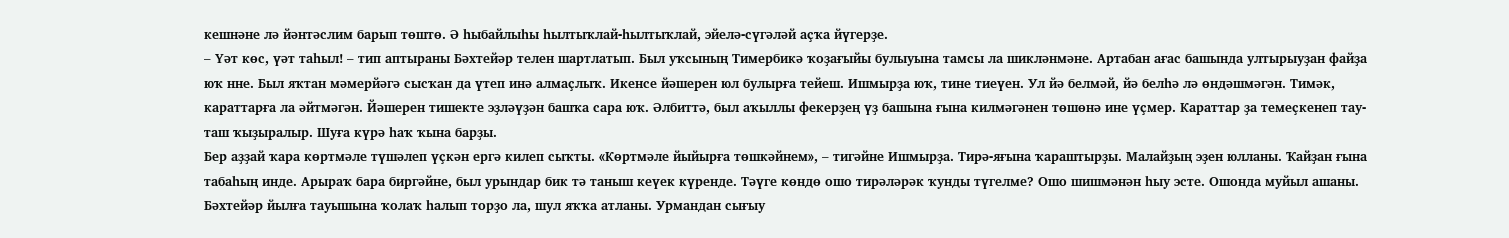кешнәне лә йәнтәслим барып төштө. Ә һыбайлыһы һылтыҡлай-һылтыҡлай, эйелә-сүгәләй аҫҡа йүгерҙе.
– Үәт көс, үәт таһыл! – тип аптыраны Бәхтейәр телен шартлатып. Был уҡсының Тимербикә ҡоҙағыйы булыуына тамсы ла шикләнмәне. Артабан ағас башында ултырыуҙан файҙа юҡ нне. Был яҡтан мәмерйәгә сысҡан да үтеп инә алмаҫлыҡ. Икенсе йәшерен юл булырға тейеш. Ишмырҙа юҡ, тине тиеүен. Ул йә белмәй, йә белһә лә өндәшмәгән. Тимәк, караттарға ла әйтмәгән. Йәшерен тишекте эҙләүҙән башҡа сара юҡ. Әлбиттә, был аҡыллы фекерҙең үҙ башына ғына килмәгәнен төшөнә ине үҫмер. Караттар ҙа темеҫкенеп тау-таш ҡыҙыралыр. Шуға күрә һаҡ ҡына барҙы.
Бер аҙҙай ҡара көртмәле түшәлеп үҫкән ергә килеп сыҡты. «Көртмәле йыйырға төшкәйнем», – тигәйне Ишмырҙа. Тирә-яғына ҡараштырҙы. Малайҙың эҙен юлланы. Ҡайҙан ғына табаһың инде. Арыраҡ бара биргәйне, был урындар бик тә таныш кеүек күренде. Тәүге көндө ошо тирәләрәк ҡунды түгелме? Ошо шишмәнән һыу эсте. Ошонда муйыл ашаны. Бәхтейәр йылға тауышына ҡолаҡ һалып торҙо ла, шул яҡҡа атланы. Урмандан сығыу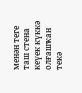менән теге таш стена кеүек күккә олғашҡан текә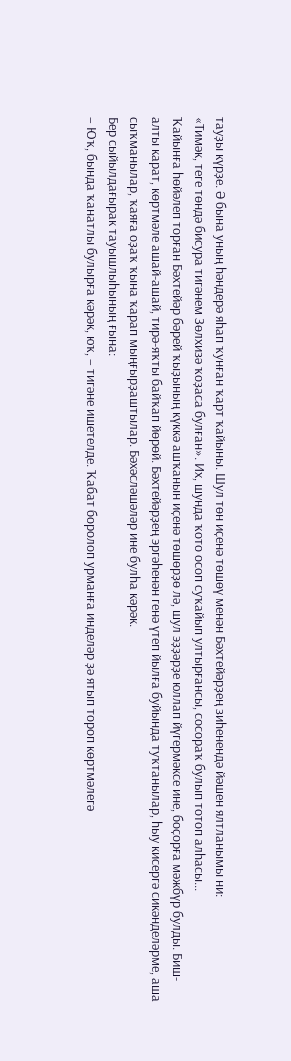тауҙы күрҙе. Ә бына уның һәндерә яһап ҡунған ҡарт ҡайыны. Шул төн иҫенә төшөү менән Бәхтейәрҙең зиһенендә йәшен ялтланымы ни:
«Тимәк, теге төндә бисура тигәнем Зөлхизә ҡоҙаса булған». Их, шунда ҡото осоп суҡайып ултырғансы, сосораҡ булып тотоп алһасы...
Ҡайынға һөйәлеп торған Бәхтейәр бәрей ҡыҙының күккә ашҡанын иҫенә төшөрҙө лә, шул эҙҙәрҙе юллап йүгермәксе ине, боҫорға мәжбүр булды. Биш-алты карат, көртмәле ашай-ашай, тирә-яҡты байҡап йөрөй. Бәхтейәрҙең эргәһенән генә үтеп йылға буйында туҡтанылар, һыу кисергә сикәнделәрме, аша сыҡманылар, ҡаяға оҙаҡ ҡына ҡарап мыңғырҙаштылар. Бәхәсләшәләр ине булһа кәрәк.
Бер сыйылдағырак тауышлыһының ғына:
– Юҡ, бында ҡанатлы булырға кәрәк, юҡ, – тигәне ишетелде. Ҡабат боролоп урманға инделәр ҙә ятып тороп көртмәлегә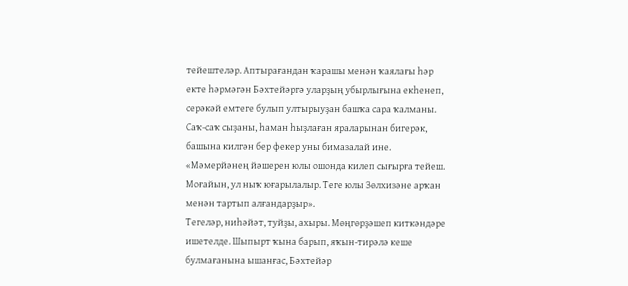тейештеләр. Аптырағандан ҡарашы менән ҡаялағы һәр екте һәрмәгән Бәхтейәргә уларҙың убырлығына екһенеп, серәкәй емтеге булып ултырыуҙан башҡа сара ҡалманы. Саҡ-саҡ сыҙаны, һаман һыҙлаған яраларынан бигерәк, башына килгән бер фекер уны бимазалай ине.
«Мәмерйәнең йәшерен юлы ошонда килеп сығырға тейеш. Моғайын, ул ныҡ юғарылалыр. Теге юлы Зөлхизәне арҡан менән тартып алғандарҙыр».
Тегеләр, ниһәйәт, туйҙы, ахыры. Мөңгөрҙәшеп киткәндәре ишетелде. Шыпырт ҡына барып, яҡын-тирәлә кеше булмағанына ышанғас, Бәхтейәр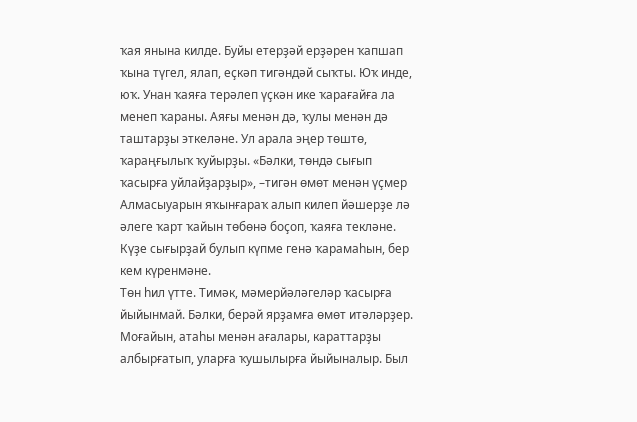ҡая янына килде. Буйы етерҙәй ерҙәрен ҡапшап ҡына түгел, ялап, еҫкәп тигәндәй сыҡты. Юҡ инде, юҡ. Унан ҡаяға терәлеп үҫкән ике ҡарағайға ла менеп ҡараны. Аяғы менән дә, ҡулы менән дә таштарҙы эткеләне. Ул арала эңер төштө, ҡараңғылыҡ ҡуйырҙы. «Бәлки, төндә сығып ҡасырға уйлайҙарҙыр», –тигән өмөт менән үҫмер Алмасыуарын яҡынғараҡ алып килеп йәшерҙе лә әлеге ҡарт ҡайын төбөнә боҫоп, ҡаяға текләне. Күҙе сығырҙай булып күпме генә ҡарамаһын, бер кем күренмәне.
Төн һил үтте. Тимәк, мәмерйәләгеләр ҡасырға йыйынмай. Бәлки, берәй ярҙамға өмөт итәләрҙер. Моғайын, атаһы менән ағалары, караттарҙы албырғатып, уларға ҡушылырға йыйыналыр. Был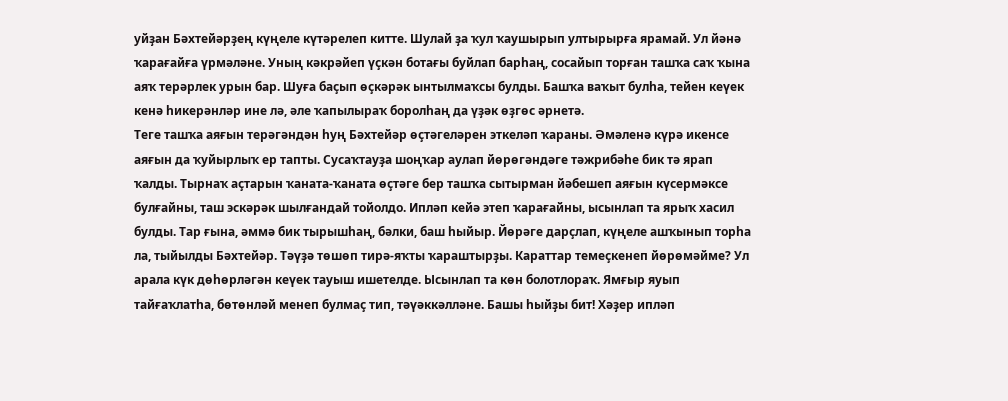уйҙан Бәхтейәрҙең күңеле күтәрелеп китте. Шулай ҙа ҡул ҡаушырып ултырырға ярамай. Ул йәнә ҡарағайға үрмәләне. Уның кәкрәйеп үҫкән ботағы буйлап барһаң, сосайып торған ташҡа саҡ ҡына аяҡ терәрлек урын бар. Шуға баҫып өҫкәрәк ынтылмаҡсы булды. Башҡа ваҡыт булһа, тейен кеүек кенә һикерәнләр ине лә, әле ҡапылыраҡ боролһаң да үҙәк өҙгөс әрнетә.
Теге ташҡа аяғын терәгәндән һуң Бәхтейәр өҫтәгеләрен эткеләп ҡараны. Әмәленә күрә икенсе аяғын да ҡуйырлыҡ ер тапты. Сусаҡтауҙа шоңҡар аулап йөрөгәндәге тәжрибәһе бик тә ярап ҡалды. Тырнаҡ аҫтарын ҡаната-ҡаната өҫтәге бер ташҡа сытырман йәбешеп аяғын күсермәксе булғайны, таш эскәрәк шылғандай тойолдо. Ипләп кейә этеп ҡарағайны, ысынлап та ярыҡ хасил булды. Тар ғына, әммә бик тырышһаң, бәлки, баш һыйыр. Йөрәге дарҫлап, күңеле ашҡынып торһа ла, тыйылды Бәхтейәр. Тәүҙә төшөп тирә-яҡты ҡараштырҙы. Караттар темеҫкенеп йөрөмәйме? Ул арала күк дөһөрләгән кеүек тауыш ишетелде. Ысынлап та көн болотлораҡ. Ямғыр яуып тайғаҡлатһа, бөтөнләй менеп булмаҫ тип, тәүәккәлләне. Башы һыйҙы бит! Хәҙер ипләп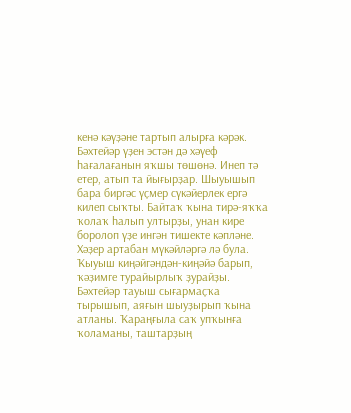кенә кәүҙәне тартып алырға кәрәк.
Бәхтейәр үҙен эстән дә хәүеф һағалағанын яҡшы төшөнә. Инеп тә етер, атып та йығырҙар. Шыуышып бара биргәс үҫмер сүкәйерлек ергә килеп сыҡты. Байтаҡ ҡына тирә-яҡҡа ҡолаҡ һалып ултырҙы, унан кире боролоп үҙе ингән тишекте кәпләне. Хәҙер артабан мүкәйләргә лә була.
Ҡыуыш киңәйгәндән-киңәйә барып, ҡәҙимге турайырлыҡ ҙурайҙы. Бәхтейәр тауыш сығармаҫҡа тырышып, аяғын шыуҙырып ҡына атланы. Ҡараңғыла саҡ упҡынға ҡоламаны, таштарҙың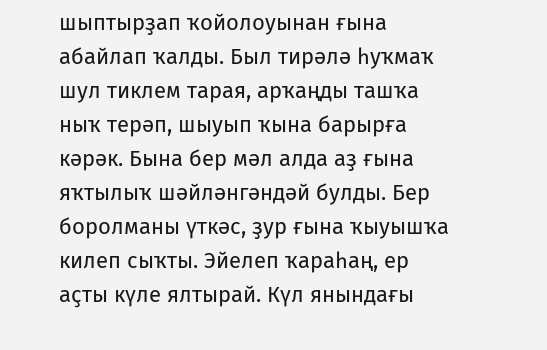шыптырҙап ҡойолоуынан ғына абайлап ҡалды. Был тирәлә һуҡмаҡ шул тиклем тарая, арҡаңды ташҡа ныҡ терәп, шыуып ҡына барырға кәрәк. Бына бер мәл алда аҙ ғына яҡтылыҡ шәйләнгәндәй булды. Бер боролманы үткәс, ҙур ғына ҡыуышҡа килеп сыҡты. Эйелеп ҡараһаң, ер аҫты күле ялтырай. Күл янындағы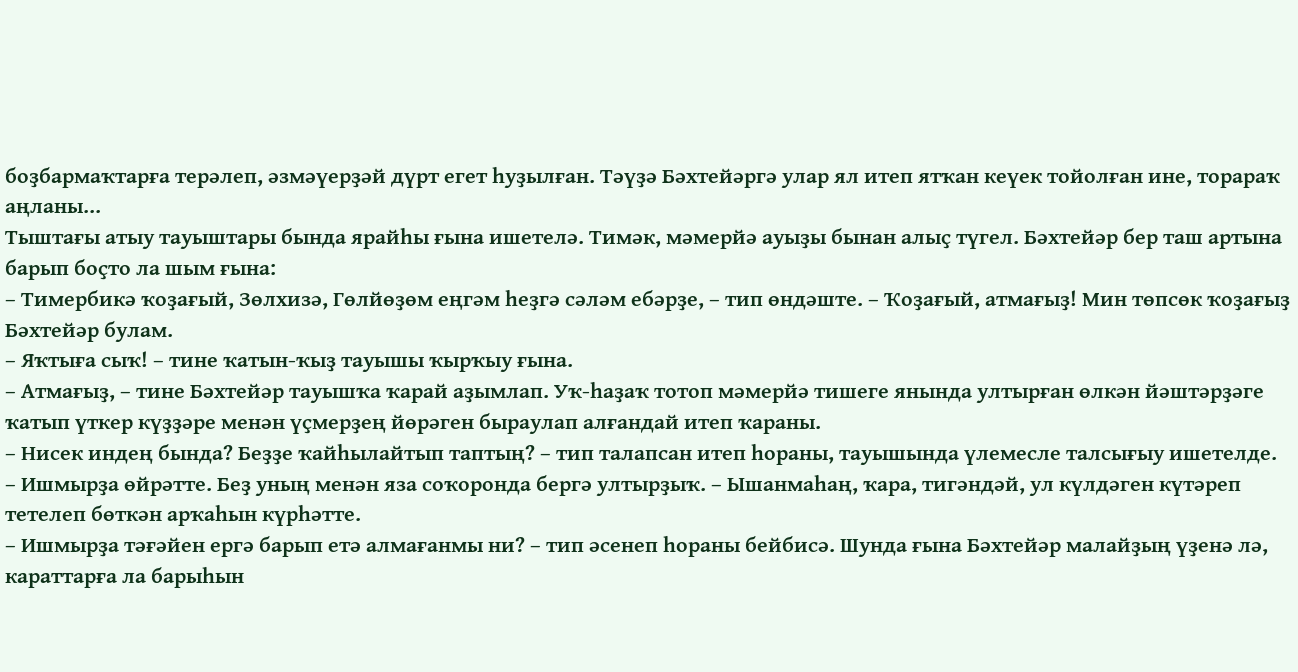боҙбармаҡтарға терәлеп, әзмәүерҙәй дүрт егет һуҙылған. Тәүҙә Бәхтейәргә улар ял итеп ятҡан кеүек тойолған ине, торараҡ аңланы...
Тыштағы атыу тауыштары бында ярайһы ғына ишетелә. Тимәк, мәмерйә ауыҙы бынан алыҫ түгел. Бәхтейәр бер таш артына барып боҫто ла шым ғына:
– Тимербикә ҡоҙағый, Зөлхизә, Гөлйөҙөм еңгәм һеҙгә сәләм ебәрҙе, – тип өндәште. – Ҡоҙағый, атмағыҙ! Мин төпсөк ҡоҙағыҙ Бәхтейәр булам.
– Яҡтыға сыҡ! – тине ҡатын-ҡыҙ тауышы ҡырҡыу ғына.
– Атмағыҙ, – тине Бәхтейәр тауышҡа ҡарай аҙымлап. Уҡ-һаҙаҡ тотоп мәмерйә тишеге янында ултырған өлкән йәштәрҙәге ҡатып үткер күҙҙәре менән үҫмерҙең йөрәген быраулап алғандай итеп ҡараны.
– Нисек индең бында? Беҙҙе ҡайһылайтып таптың? – тип талапсан итеп һораны, тауышында үлемесле талсығыу ишетелде.
– Ишмырҙа өйрәтте. Беҙ уның менән яза соҡоронда бергә ултырҙыҡ. – Ышанмаһаң, ҡара, тигәндәй, ул күлдәген күтәреп тетелеп бөткән арҡаһын күрһәтте.
– Ишмырҙа тәғәйен ергә барып етә алмағанмы ни? – тип әсенеп һораны бейбисә. Шунда ғына Бәхтейәр малайҙың үҙенә лә, караттарға ла барыһын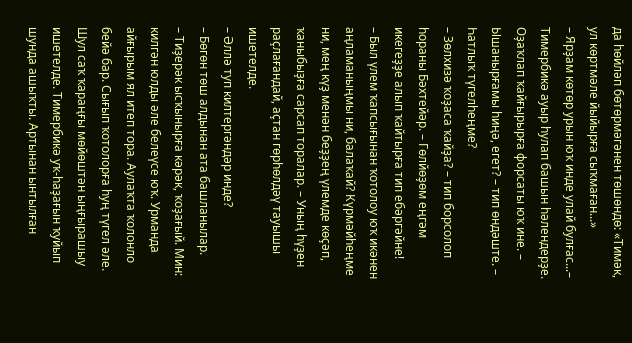да һөйләп бөтөрмәгәнен төшөндө: «Тимәк, ул көртмәле йыйырға сыҡмаған...»
– Ярҙам көтөр урын юҡ инде улай булғас...– Тимербикә ауыр һулап башын һәлендерҙе. Оҙаҡлап ҡайғырырға форсаты юҡ ине. – Ышанырғамы һиңә, егет? – тип өндәште. – Һатлыҡ түгелһеңме?
– Зөлхизә ҡоҙаса ҡайҙа? – тип борсолоп һораны Бәхтейәр. – Гөлйөҙөм еңгәм икегеҙҙе алып ҡайтырға тип ебәргәйне!
– Был үлем ҡапсығынан ҡотолоу юҡ икәнен аңламаныңмы ни, балаҡай? Күрмәйһеңме ни, мең күҙ менән беҙҙең үлемде көҫәп, ҡаныбыҙға сарсап торалар. – Уның һүҙен раҫлағандай, аҫтан гөрһөлдәү тауышы ишетелде.
– Әллә туп килтергәндәр инде?
– Бөгөн төш алдынан ата башланылар.
– Тиҙерәк ысҡынырға кәрәк, ҡоҙағый. Мин: килгән юлды әле белеүсе юҡ. Урманда айғырым ял итеп тора. Аулаҡта ҡолонло бейә бар. Сығып ҡотолорға һуң түгел әле.
Шул саҡ ҡараңғы мөйөштән ыңғырашыу ишетелде. Тимербикә уҡ-һаҙағын ҡуйып шунда ашыҡты. Артынан ынтылған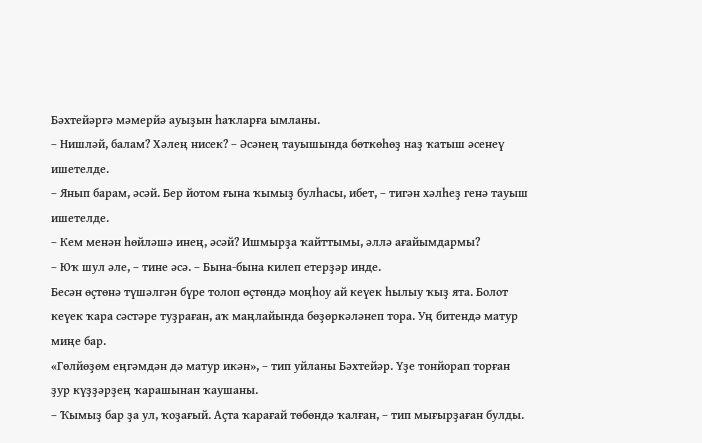Бәхтейәргә мәмерйә ауыҙын һаҡларға ымланы.
– Нишләй, балам? Хәлең нисек? – Әсәнең тауышында бөткөһөҙ наҙ ҡатыш әсенеү ишетелде.
– Янып барам, әсәй. Бер йотом ғына ҡымыҙ булһасы, ибет, – тигән хәлһеҙ генә тауыш ишетелде.
– Кем менән һөйләшә инең, әсәй? Ишмырҙа ҡайттымы, әллә ағайымдармы?
– Юҡ шул әле, – тине әсә. – Бына-бына килеп етерҙәр инде.
Бесән өҫтөнә түшәлгән бүре толоп өҫтөндә моңһоу ай кеүек һылыу ҡыҙ ята. Болот кеүек ҡара сәстәре туҙраған, аҡ маңлайында бөҙөркәләнеп тора. Уң битендә матур миңе бар.
«Гөлйөҙөм еңгәмдән дә матур икән», – тип уйланы Бәхтейәр. Үҙе тонйорап торған ҙур күҙҙәрҙең ҡарашынан ҡаушаны.
– Ҡымыҙ бар ҙа ул, ҡоҙағый. Аҫта ҡарағай төбөндә ҡалған, – тип мығырҙаған булды.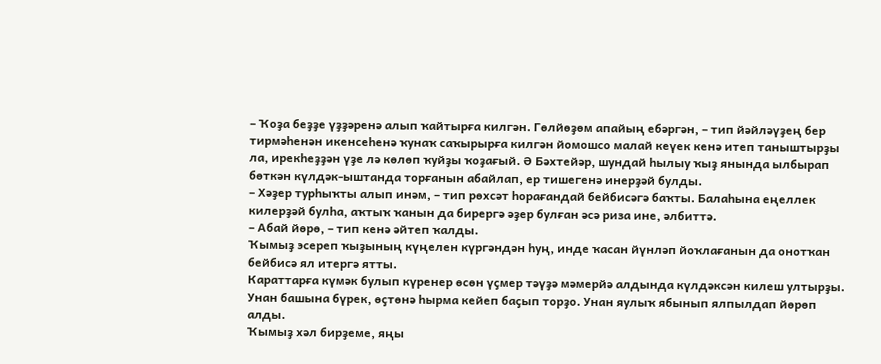– Ҡоҙа беҙҙе үҙҙәренә алып ҡайтырға килгән. Гөлйөҙөм апайың ебәргән, – тип йәйләүҙең бер тирмәһенән икенсеһенә ҡунаҡ саҡырырға килгән йомошсо малай кеүек кенә итеп таныштырҙы ла, ирекһеҙҙән үҙе лә көлөп ҡуйҙы ҡоҙағый. Ә Бәхтейәр, шундай һылыу ҡыҙ янында ылбырап бөткән күлдәк-ыштанда торғанын абайлап, ер тишегенә инерҙәй булды.
– Хәҙер турһыҡты алып инәм, – тип рөхсәт һорағандай бейбисәгә баҡты. Балаһына еңеллек килерҙәй булһа, аҡтыҡ ҡанын да бирергә әҙер булған әсә риза ине, әлбиттә.
– Абай йөрө, – тип кенә әйтеп ҡалды.
Ҡымыҙ эсереп ҡыҙының күңелен күргәндән һуң, инде ҡасан йүнләп йоҡлағанын да онотҡан бейбисә ял итергә ятты.
Караттарға күмәк булып күренер өсөн үҫмер тәүҙә мәмерйә алдында күлдәксән килеш ултырҙы. Унан башына бүрек, өҫтөнә һырма кейеп баҫып торҙо. Унан яулыҡ ябынып ялпылдап йөрөп алды.
Ҡымыҙ хәл бирҙеме, яңы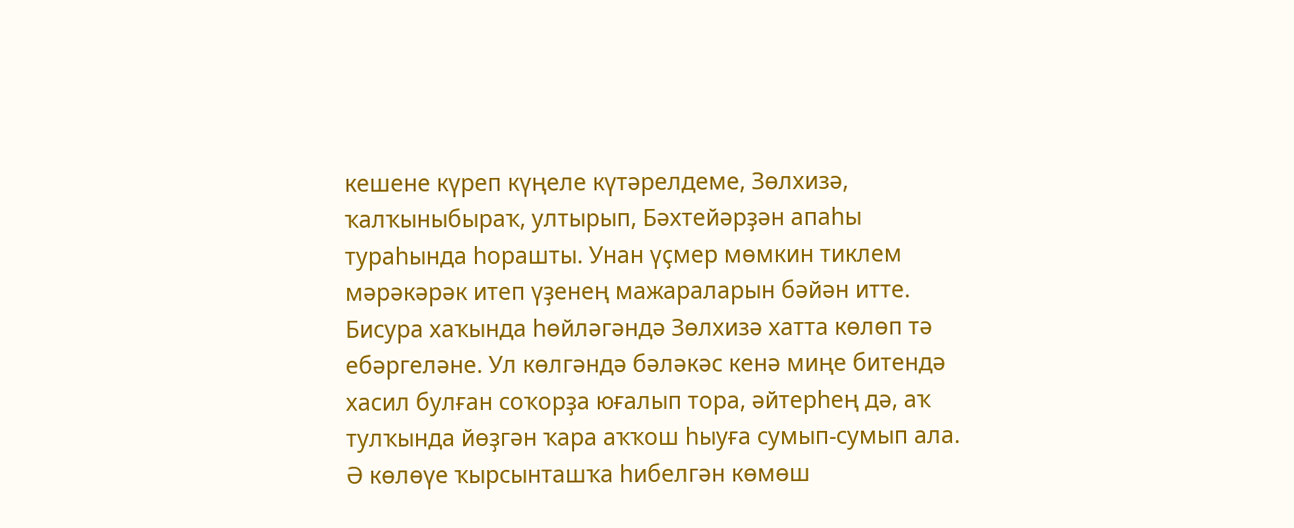кешене күреп күңеле күтәрелдеме, Зөлхизә, ҡалҡыныбыраҡ, ултырып, Бәхтейәрҙән апаһы тураһында һорашты. Унан үҫмер мөмкин тиклем мәрәкәрәк итеп үҙенең мажараларын бәйән итте.
Бисура хаҡында һөйләгәндә Зөлхизә хатта көлөп тә ебәргеләне. Ул көлгәндә бәләкәс кенә миңе битендә хасил булған соҡорҙа юғалып тора, әйтерһең дә, аҡ тулҡында йөҙгән ҡара аҡҡош һыуға сумып-сумып ала. Ә көлөүе ҡырсынташҡа һибелгән көмөш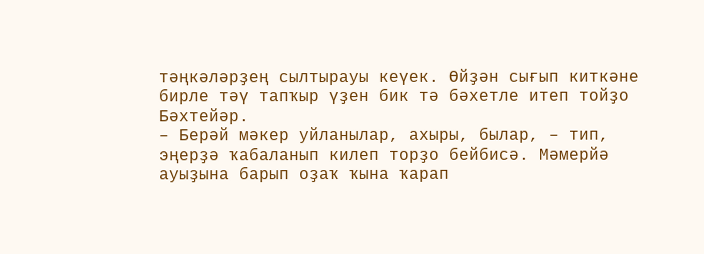тәңкәләрҙең сылтырауы кеүек. Өйҙән сығып киткәне бирле тәү тапҡыр үҙен бик тә бәхетле итеп тойҙо Бәхтейәр.
– Берәй мәкер уйланылар, ахыры, былар, – тип, эңерҙә ҡабаланып килеп торҙо бейбисә. Мәмерйә ауыҙына барып оҙаҡ ҡына ҡарап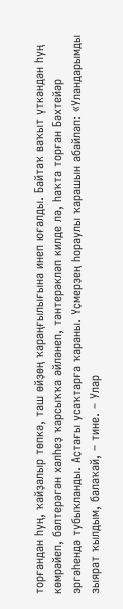торғандан һуң, ҡайҙалыр төпкә, таш өйҙөң ҡараңғылығына инеп юғалды. Байтаҡ ваҡыт үткәндән һуң көмрәйеп, бәлтерәгән хәлһеҙ ҡарсыҡҡа әйләнеп, тәнтерәкләп килде лә, һаҡта торған Бәхтейәр эргәһендә тубыҡланды. Аҫтағы усаҡтарға ҡараны. Үҫмерҙең һораулы ҡарашын абайлап: «Уландарымды зыярат ҡылдым, балаҡай, – тине. – Улар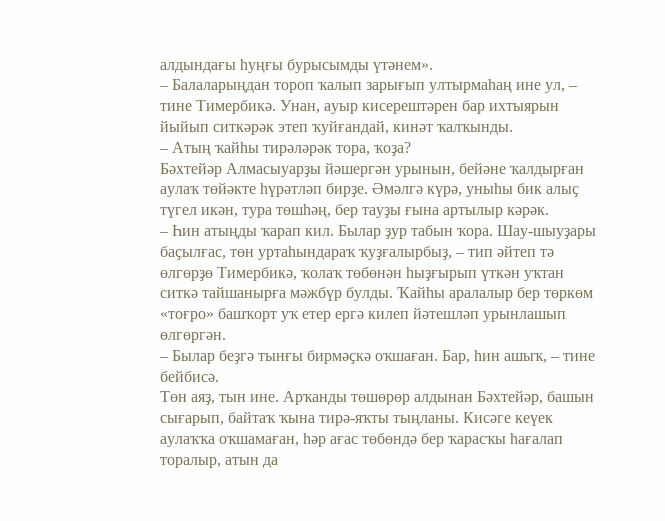алдындағы һуңғы бурысымды үтәнем».
– Балаларыңдан тороп ҡалып зарығып ултырмаһаң ине ул, – тине Тимербикә. Унан, ауыр кисерештәрен бар ихтыярын йыйып ситкәрәк этеп ҡуйғандай, кинәт ҡалҡынды.
– Атың ҡайһы тирәләрәк тора, ҡоҙа?
Бәхтейәр Алмасыуарҙы йәшергән урынын, бейәне ҡалдырған аулаҡ төйәкте һүрәтләп бирҙе. Әмәлгә күрә, уныһы бик алыҫ түгел икән, тура төшһәң, бер тауҙы ғына артылыр кәрәк.
– Һин атыңды ҡарап кил. Былар ҙур табын ҡора. Шау-шыуҙары баҫылғас, төн уртаһындараҡ ҡуҙғалырбыҙ, – тип әйтеп тә өлгөрҙө Тимербикә, ҡолаҡ төбөнән һыҙғырып үткән уҡтан ситкә тайшанырға мәжбүр булды. Ҡайһы аралалыр бер төркөм «тоғро» башҡорт уҡ етер ергә килеп йәтешләп урынлашып өлгөргән.
– Былар беҙгә тынғы бирмәҫкә оҡшаған. Бар, һин ашыҡ, – тине бейбисә.
Төн аяҙ, тын ине. Арҡанды төшөрөр алдынан Бәхтейәр, башын сығарып, байтаҡ ҡына тирә-яҡты тыңланы. Кисәге кеүек аулаҡҡа оҡшамаған, һәр ағас төбөндә бер ҡарасҡы һағалап торалыр, атын да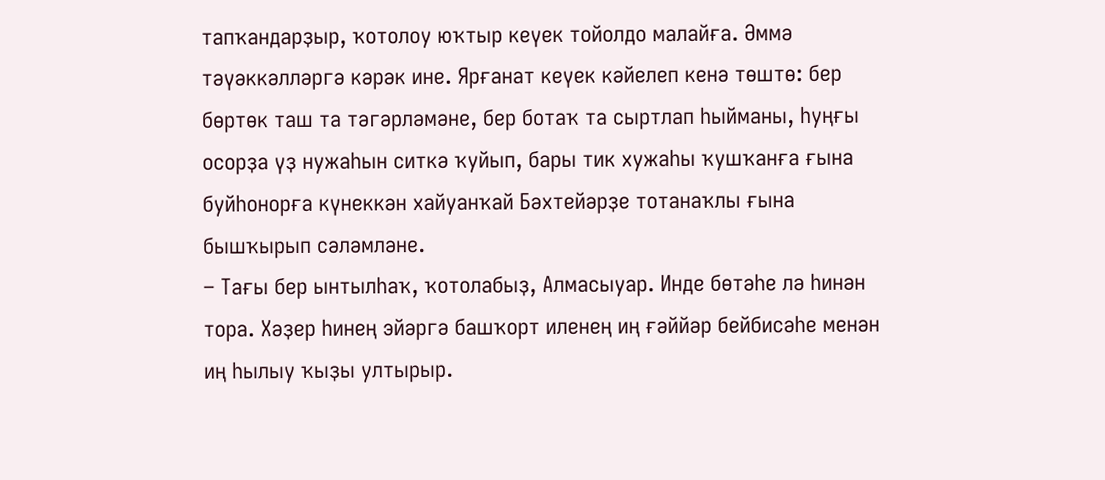тапҡандарҙыр, ҡотолоу юҡтыр кеүек тойолдо малайға. Әммә тәүәккәлләргә кәрәк ине. Ярғанат кеүек кәйелеп кенә төштө: бер бөртөк таш та тәгәрләмәне, бер ботаҡ та сыртлап һыйманы, һуңғы осорҙа үҙ нужаһын ситкә ҡуйып, бары тик хужаһы ҡушҡанға ғына буйһонорға күнеккән хайуанҡай Бәхтейәрҙе тотанаҡлы ғына бышҡырып сәләмләне.
– Тағы бер ынтылһаҡ, ҡотолабыҙ, Алмасыуар. Инде бөтәһе лә һинән тора. Хәҙер һинең эйәргә башҡорт иленең иң ғәййәр бейбисәһе менән иң һылыу ҡыҙы ултырыр.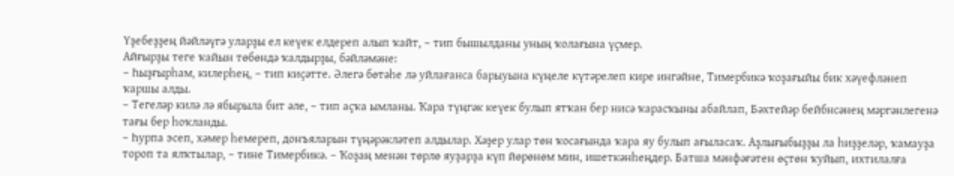Үҙебеҙҙең йәйләүгә уларҙы ел кеүек елдереп алып ҡайт, – тип бышылданы уның ҡолағына үҫмер.
Айғырҙы теге ҡайын төбөндә ҡалдырҙы, бәйләмәне:
– Һыҙғырһам, килерһең, – тип киҫәтте. Әлегә бөтәһе лә уйлағанса барыуына күңеле күтәрелеп кире ингәйне, Тимербикә ҡоҙағыйы бик хәүефләнеп ҡаршы алды.
– Тегеләр килә лә ябырыла бит әле, – тип аҫҡа ымланы. Ҡара түңгәк кеүек булып ятҡан бер нисә ҡарасҡыны абайлап, Бәхтейәр бейбнсәнең мәргәнлегенә тағы бер һоҡланды.
– Һурпа эсеп, хәмер һемереп, донъяларын түңәрәкләтеп алдылар. Хәҙер улар төн ҡосағында ҡара яу булып ағыласаҡ. Аҙлығыбыҙҙы ла һиҙҙеләр, ҡамауҙа тороп та ялҡтылар, – тине Тимербикә. – Ҡоҙаң менән төрлө яуҙарҙа күп йөрөнөм мин, ишеткәнһеңдер. Батша мәнфәғәтен өҫтөн ҡуйып, ихтилалға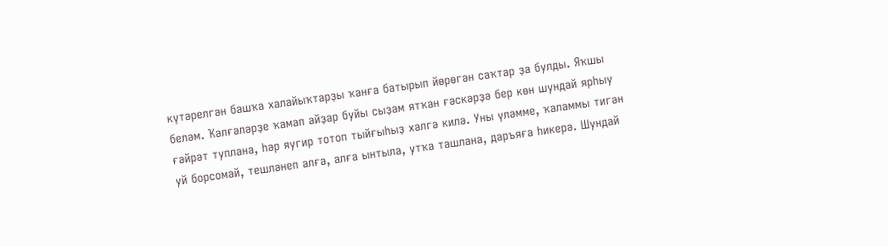күтәрелгән башҡа халайыҡтарҙы ҡанға батырып йөрөгән саҡтар ҙа булды. Яҡшы беләм. Ҡәлғәләрҙе ҡамап айҙар буйы сыҙам ятҡан ғәскәрҙә бер көн шундай ярһыу ғәйрәт туплана, һәр яугир тотоп тыйғыһыҙ хәлгә килә. Уны үләмме, ҡаламмы тигән уй борсомай, тешләнеп алға, алға ынтыла, утҡа ташлана, даръяға һикерә. Шундай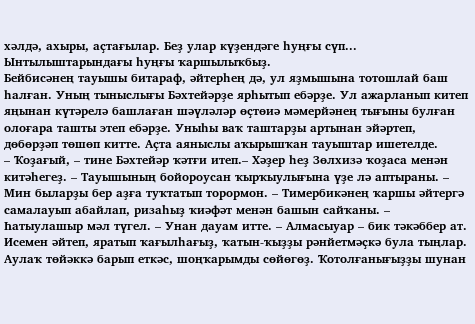хәлдә, ахыры, аҫтағылар. Беҙ улар күҙендәге һуңғы сүп... Ынтылыштарындағы һуңғы ҡаршылыҡбыҙ.
Бейбисәнең тауышы битараф, әйтерһең дә, ул яҙмышына тотошлай баш һалған. Уның тыныслығы Бәхтейәрҙе ярһытып ебәрҙе. Ул ажарланып китеп яңынан күтәрелә башлаған шәүләләр өҫтөиә мәмерйәнең тығыны булған олоғара ташты этеп ебәрҙе. Уныһы ваҡ таштарҙы артынан эйәртеп, дөбөрҙәп төшөп китте. Аҫта аяныслы аҡырышҡан тауыштар ишетелде.
– Ҡоҙағый, – тине Бәхтейәр ҡәтғи итеп.– Хәҙер һеҙ Зөлхизә ҡоҙаса менән китәһегеҙ. – Тауышының бойороусан ҡырҡыулығына үҙе лә аптыраны. – Мин быларҙы бер аҙға туҡтатып торормон. – Тимербикәнең ҡаршы әйтергә самалауып абайлап, ризаһыҙ ҡиәфәт менән башын сайҡаны. – Һатыулашыр мәл түгел. – Унан дауам итте. – Алмасыуар – бик тәкәббер ат. Исемен әйтеп, яратып ҡағылһағыҙ, ҡатын-ҡыҙҙы рәнйетмәҫкә була тыңлар. Аулаҡ төйәккә барып еткәс, шоңҡарымды сөйөгөҙ. Ҡотолғанығыҙҙы шунан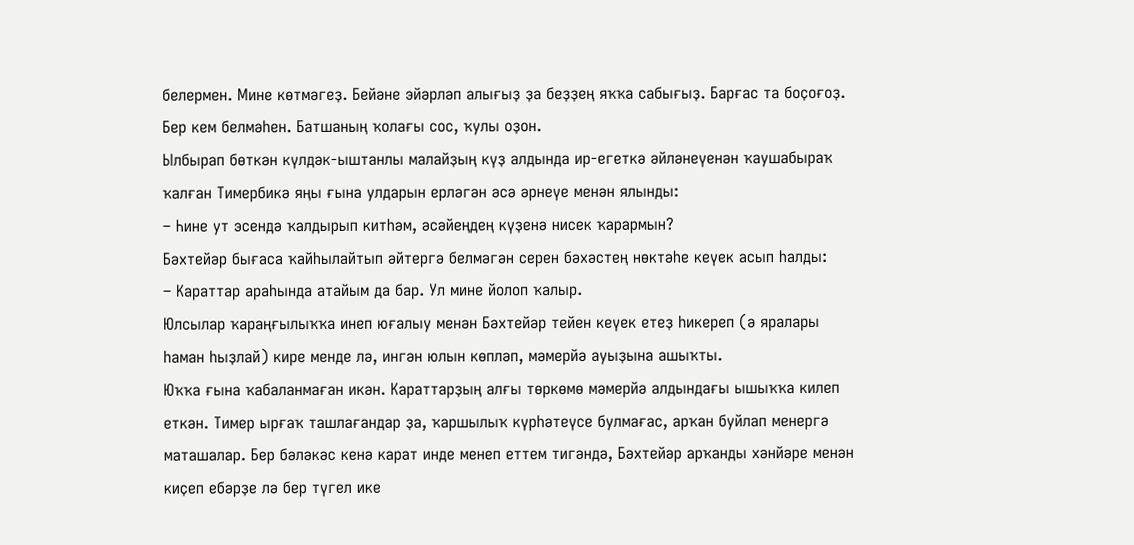белермен. Мине көтмәгеҙ. Бейәне эйәрләп алығыҙ ҙа беҙҙең яҡҡа сабығыҙ. Барғас та боҫоғоҙ. Бер кем белмәһен. Батшаның ҡолағы сос, ҡулы оҙон.
Ылбырап бөткән күлдәк-ыштанлы малайҙың күҙ алдында ир-егеткә әйләнеүенән ҡаушабыраҡ ҡалған Тимербикә яңы ғына улдарын ерләгән әсә әрнеүе менән ялынды:
– Һине ут эсендә ҡалдырып китһәм, әсәйеңдең күҙенә нисек ҡарармын?
Бәхтейәр бығаса ҡайһылайтып әйтергә белмәгән серен бәхәстең нөктәһе кеүек асып һалды:
– Караттар араһында атайым да бар. Ул мине йолоп ҡалыр.
Юлсылар ҡараңғылыҡҡа инеп юғалыу менән Бәхтейәр тейен кеүек етеҙ һикереп (ә яралары һаман һыҙлай) кире менде лә, ингән юлын көпләп, мәмерйә ауыҙына ашыҡты.
Юҡҡа ғына ҡабаланмаған икән. Караттарҙың алғы төркөмө мәмерйә алдындағы ышыҡҡа килеп еткән. Тимер ырғаҡ ташлағандар ҙа, ҡаршылыҡ күрһәтеүсе булмағас, арҡан буйлап менергә маташалар. Бер бәләкәс кенә карат инде менеп еттем тигәндә, Бәхтейәр арҡанды хәнйәре менән киҫеп ебәрҙе лә бер түгел ике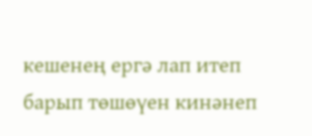кешенең ергә лап итеп барып төшөүен кинәнеп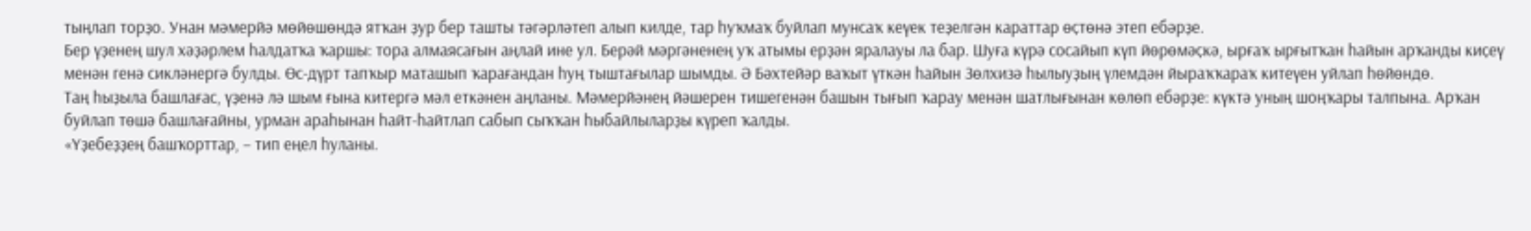тыңлап торҙо. Унан мәмерйә мөйөшөндә ятҡан ҙур бер ташты тәгәрләтеп алып килде, тар һуҡмаҡ буйлап мунсаҡ кеүек теҙелгән караттар өҫтөнә этеп ебәрҙе.
Бер үҙенең шул хәҙәрлем һалдатҡа ҡаршы: тора алмаясағын аңлай ине ул. Берәй мәргәненең уҡ атымы ерҙән яралауы ла бар. Шуға күрә сосайып күп йөрөмәҫкә, ырғаҡ ырғытҡан һайын арҡанды киҫеү менән генә сикләнергә булды. Өс-дүрт тапҡыр маташып ҡарағандан һуң тыштағылар шымды. Ә Бәхтейәр ваҡыт үткән һайын Зөлхизә һылыуҙың үлемдән йыраҡҡараҡ китеүен уйлап һөйөндө.
Таң һыҙыла башлағас, үҙенә лә шым ғына китергә мәл еткәнен аңланы. Мәмерйәнең йәшерен тишегенән башын тығып ҡарау менән шатлығынан көлөп ебәрҙе: күктә уның шоңҡары талпына. Арҡан буйлап төшә башлағайны, урман араһынан һайт-һайтлап сабып сыҡҡан һыбайлыларҙы күреп ҡалды.
«Үҙебеҙҙең башҡорттар, – тип еңел һуланы.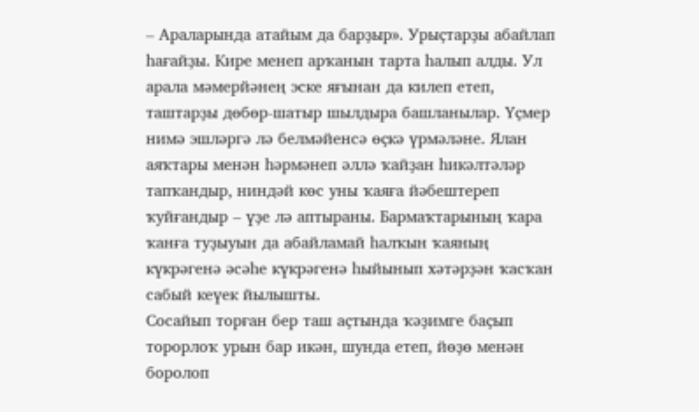– Араларында атайым да барҙыр». Урыҫтарҙы абайлап һағайҙы. Кире менеп арҡанын тарта һалып алды. Ул арала мәмерйәнең эске яғынан да килеп етеп, таштарҙы дөбөр-шатыр шылдыра башланылар. Үҫмер нимә эшләргә лә белмәйенсә өҫкә үрмәләне. Ялан аяҡтары менән һәрмәнеп әллә ҡайҙан һикәлтәләр тапҡандыр, ниндәй көс уны ҡаяға йәбештереп ҡуйғандыр – үҙе лә аптыраны. Бармаҡтарының ҡара ҡанға туҙыуын да абайламай һалҡын ҡаяның күкрәгенә әсәһе күкрәгенә һыйынып хәтәрҙән ҡасҡан сабый кеүек йылышты.
Сосайып торған бер таш аҫтында ҡәҙимге баҫып торорлоҡ урын бар икән, шунда етеп, йөҙө менән боролоп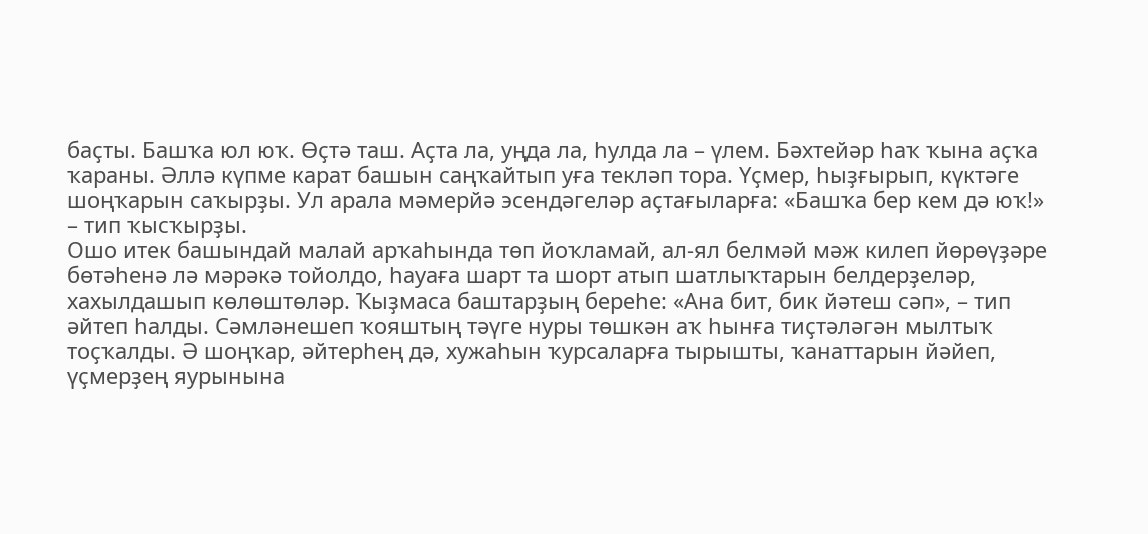баҫты. Башҡа юл юҡ. Өҫтә таш. Аҫта ла, уңда ла, һулда ла – үлем. Бәхтейәр һаҡ ҡына аҫҡа ҡараны. Әллә күпме карат башын саңҡайтып уға текләп тора. Үҫмер, һыҙғырып, күктәге шоңҡарын саҡырҙы. Ул арала мәмерйә эсендәгеләр аҫтағыларға: «Башҡа бер кем дә юҡ!» – тип ҡысҡырҙы.
Ошо итек башындай малай арҡаһында төп йоҡламай, ал-ял белмәй мәж килеп йөрөүҙәре бөтәһенә лә мәрәкә тойолдо, һауаға шарт та шорт атып шатлыҡтарын белдерҙеләр, хахылдашып көлөштөләр. Ҡыҙмаса баштарҙың береһе: «Ана бит, бик йәтеш сәп», – тип әйтеп һалды. Сәмләнешеп ҡояштың тәүге нуры төшкән аҡ һынға тиҫтәләгән мылтыҡ тоҫҡалды. Ә шоңҡар, әйтерһең дә, хужаһын ҡурсаларға тырышты, ҡанаттарын йәйеп, үҫмерҙең яурынына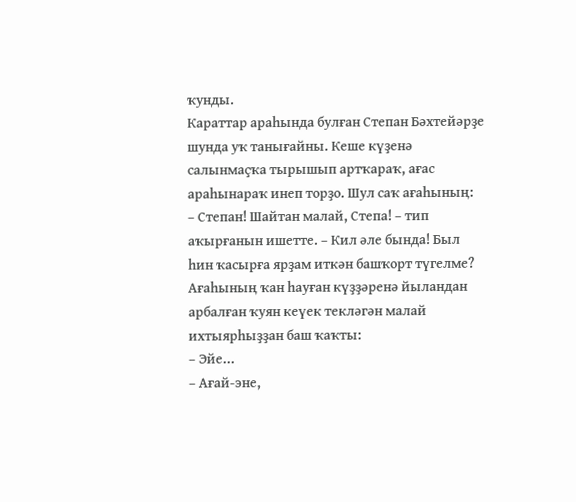ҡунды.
Караттар араһында булған Степан Бәхтейәрҙе шунда уҡ танығайны. Кеше күҙенә салынмаҫҡа тырышып артҡараҡ, ағас араһынараҡ инеп торҙо. Шул саҡ ағаһының:
– Степан! Шайтан малай, Степа! – тип аҡырғанын ишетте. – Кил әле бында! Был һин ҡасырға ярҙам иткән башҡорт түгелме?
Ағаһының ҡан һауған күҙҙәренә йыландан арбалған ҡуян кеүек текләгән малай ихтыярһыҙҙан баш ҡаҡты:
– Эйе...
– Ағай-эне,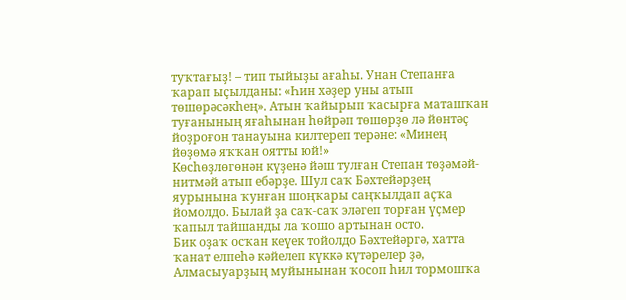туҡтағыҙ! – тип тыйыҙы ағаһы. Унан Степанға ҡарап ыҫылданы: «Һин хәҙер уны атып төшөрәсәкһең». Атын ҡайырып ҡасырға маташҡан туғанының яғаһынан һөйрәп төшөрҙө лә йөнтәҫ йоҙроғон танауына килтереп терәне: «Минең йөҙөмә яҡҡан оятты юй!»
Көсһөҙлөгөнән күҙенә йәш тулған Степан төҙәмәй-нитмәй атып ебәрҙе. Шул саҡ Бәхтейәрҙең яурынына ҡунған шоңҡары саңҡылдап аҫҡа йомолдо. Былай ҙа саҡ-саҡ эләгеп торған үҫмер ҡапыл тайшанды ла ҡошо артынан осто.
Бик оҙаҡ осҡан кеүек тойолдо Бәхтейәргә, хатта ҡанат елпеһә кәйелеп күккә күтәрелер ҙә, Алмасыуарҙың муйынынан ҡосоп һил тормошҡа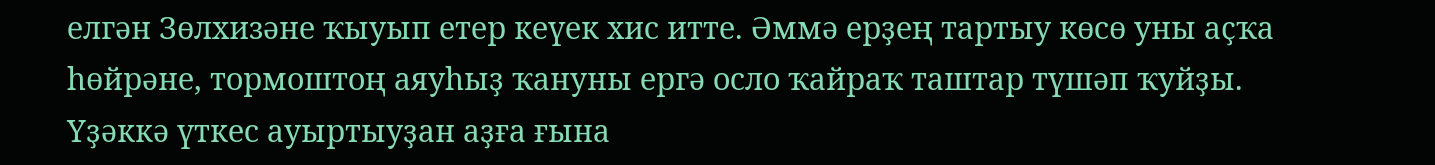елгән Зөлхизәне ҡыуып етер кеүек хис итте. Әммә ерҙең тартыу көсө уны аҫҡа һөйрәне, тормоштоң аяуһыҙ ҡануны ергә осло ҡайраҡ таштар түшәп ҡуйҙы. Үҙәккә үткес ауыртыуҙан аҙға ғына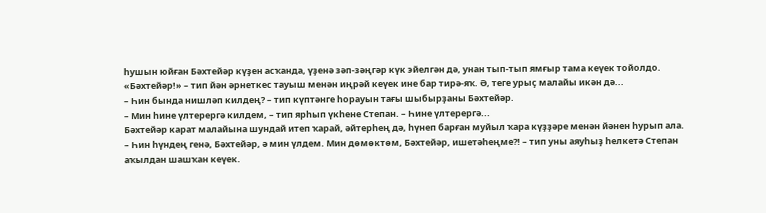һушын юйған Бәхтейәр күҙен асҡанда, үҙенә зәп-зәңгәр күк эйелгән дә, унан тып-тып ямғыр тама кеүек тойолдо.
«Бәхтейәр!» – тип йән әрнеткес тауыш менән иңрәй кеүек ине бар тирә-яҡ. Ә, теге урыҫ малайы икән дә...
– Һин бында нишләп килдең? – тип күптәнге һорауын тағы шыбырҙаны Бәхтейәр.
– Мин һине үлтерергә килдем, – тип ярһып үкһене Степан. – Һине үлтерергә...
Бәхтейәр карат малайына шундай итеп ҡарай, әйтерһең дә, һүнеп барған муйыл ҡара күҙҙәре менән йәнен һурып ала.
– Һин һүндең генә, Бәхтейәр, ә мин үлдем. Мин дөмөктөм, Бәхтейәр, ишетәһеңме?! – тип уны аяуһыҙ һелкетә Степан аҡылдан шашҡан кеүек.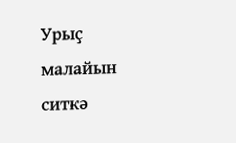Урыҫ малайын ситкә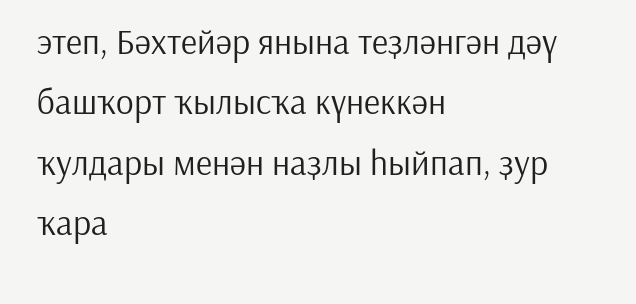этеп, Бәхтейәр янына теҙләнгән дәү башҡорт ҡылысҡа күнеккән ҡулдары менән наҙлы һыйпап, ҙур ҡара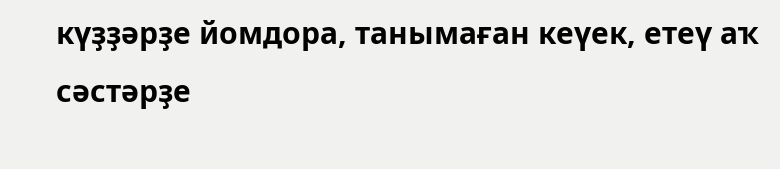күҙҙәрҙе йомдора, танымаған кеүек, етеү аҡ сәстәрҙе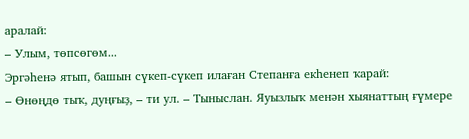аралай:
– Улым, төпсөгөм...
Эргәһенә ятып, башын сүкеп-сүкеп илаған Степанға екһенеп ҡарай:
– Өнөңдө тыҡ, дуңғыҙ, – ти ул. – Тыныслан. Яуызлыҡ менән хыянаттың ғүмере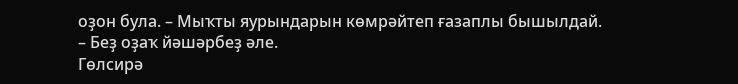оҙон була. – Мыҡты яурындарын көмрәйтеп ғазаплы бышылдай. – Беҙ оҙаҡ йәшәрбеҙ әле.
Гөлсирә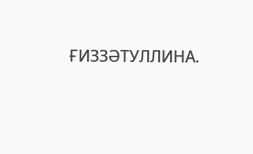ҒИЗЗӘТУЛЛИНА.